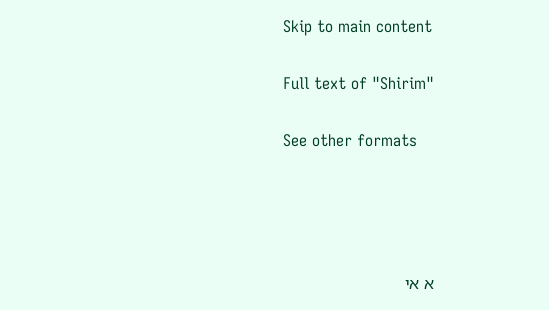Skip to main content

Full text of "Shirim"

See other formats




א אי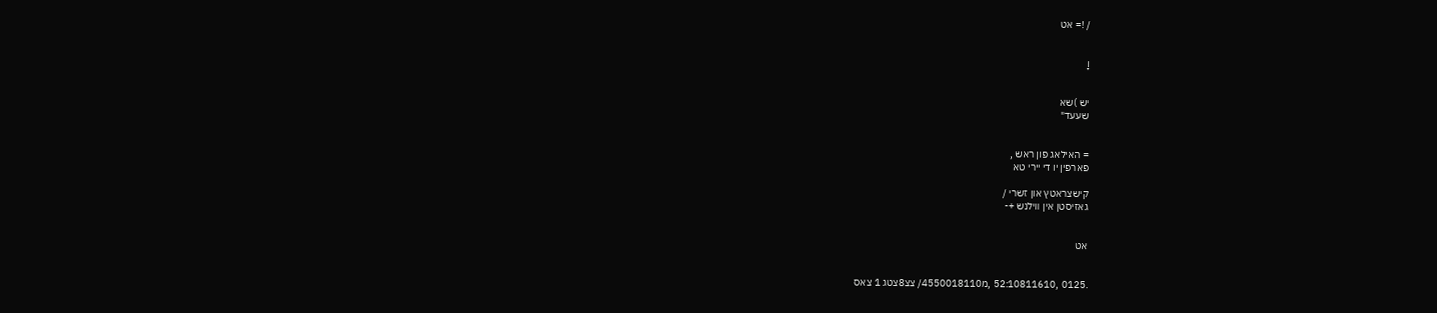/ != אט


וָ


יש )שא
שעעד"


= האילאג פון ראש ,
פארפין יו די יירי טא

קישצראטץ און זשרי /
גאזיסטן אין װילנש +-


אט


.0125 ,52:10811610 ,מ4550018110/ צצ8צטג 1 צאס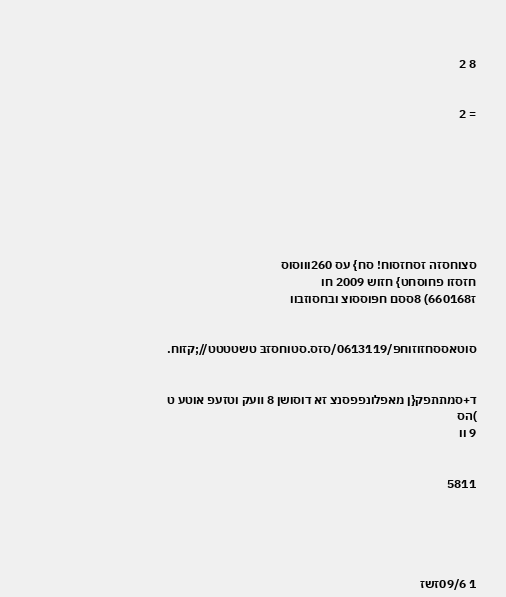8 2


= 2








סצוחסזה זסחזסוח! סח} עס 260וווסוס
חזסזו פחוסחט} חזוש 2009 חו
ז660168) 8ססם חפּוססוצ ובחסוזבוו


סוטאססחזוזוחפּ/0613119/סזס.סטוחסזבּ טשטטטט//;קזוח.


ד+סמתתפק{ן מאפלונפפסנצ זא דוסושן 8 װעק וטזעפ אוטע ט )הס
9 וו


5811





1 09/6זשז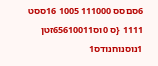6סםסס 111000 1005 16ססט 1111 {ס 0וס65610011זטן 1נוסנוחנודס1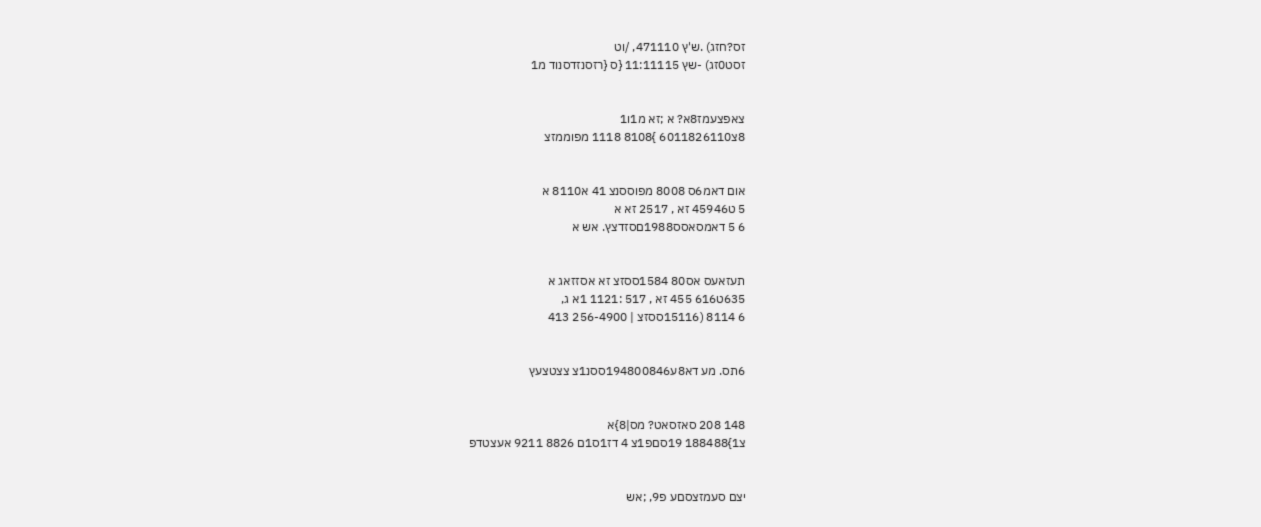זס?חזג) .ש'ץ 471110, /וט
זסט0זג) -שץ 11:11115 {ס {רזסנזדסנוד מ1


צאפצעמז8א? א ;זא מ1ו1
8צ6011826110 }8108 1118 מפוממזצ


אום דאמ6ס 8008 מפוססנצ 41 א8110 א
5 ט45946 זא , 2517 זא א
6 5 דאמסאסס1988םסזדצץ. אש א


תעזאעס אס80 1584ססזצ זא אסזזאג א
635ט616 455 זא , 517 :1121 1א ג,
6 8114 (15116ססזצ | 256-4900 413


6תס. מע דא8ע194800846ססנ1צ צצטצעץ


148 208 סאזסאט? מס|8}א
צ1}188488 19סםפ1צ 4 דז1ס1ם 8826 9211 אעצטדפ


יצם סעמזצסםע פ9, ;אש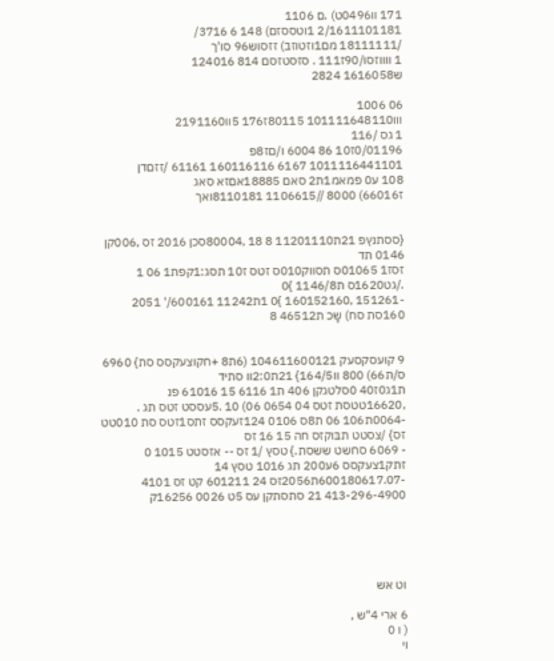171 װ0496ט) .ם 1106
2/1611101181 1וטססזם) 148 6 3716/
/18111111 מם1וזטוזב) זזסוש96 סו'ך
1 װװזסו/90ז111 . סזסטזסם 814 124016
ש1616058 2824

06 1006
װו101111648110 80115ז176 5װ2191160
1 גס /116
0/01196ז10 86 6004 ו/םז8פ
1011116441101 6167 160116116 61161 /זזםדן
108 ע0 פמאמ1ת2 סאם 18885אםזא סאג
ז66016) 8000 //1106615 8110181ואך


{ססתנץפ 21ת11201110 8 18 ,80004סכן 2016 זס ,006קן 0146 תד
זסז1 01065ס תסװק010ס זטס ז10 תסג:1קפת1 06 1 ./גט1620ס ת1146/8 }0
-151261 ,160152160 }0 1ת11242 600161/' 2051 160סת סח) שָכ ת46512 8


9 קועסקסעק 104611600121 (6ת8 +חקוצעקסס סת} 6960 ס/ת66) 800 װ164/5} 21ת2:0וו סתיד
ת1ג0ז40 0סלטגקן 406 ת1 6116 15 61016 פנ ,16620טטסת זטס 04 0654 06) 10 .5עססט זטס תג .
-0064ת106 06 ת8ס 0106 124זעקסס זתס1זטס סת 010טט זס} /צסטט תבּוקזס חה 15 16 זס
- 6069 סחשט ששסת.} טסץ /1 זס -- אזסטט 1015 0 זתק1צעקסס 6ע200 תג 1016 טסץ 14
-600180617.07ת2056זס 24 601211 קט זס 4101 413-296-4900 21 סתסתקן עס 5ט 0026 16256ק





וט אש

6 ארי 4"ש ,
( ו 0
וי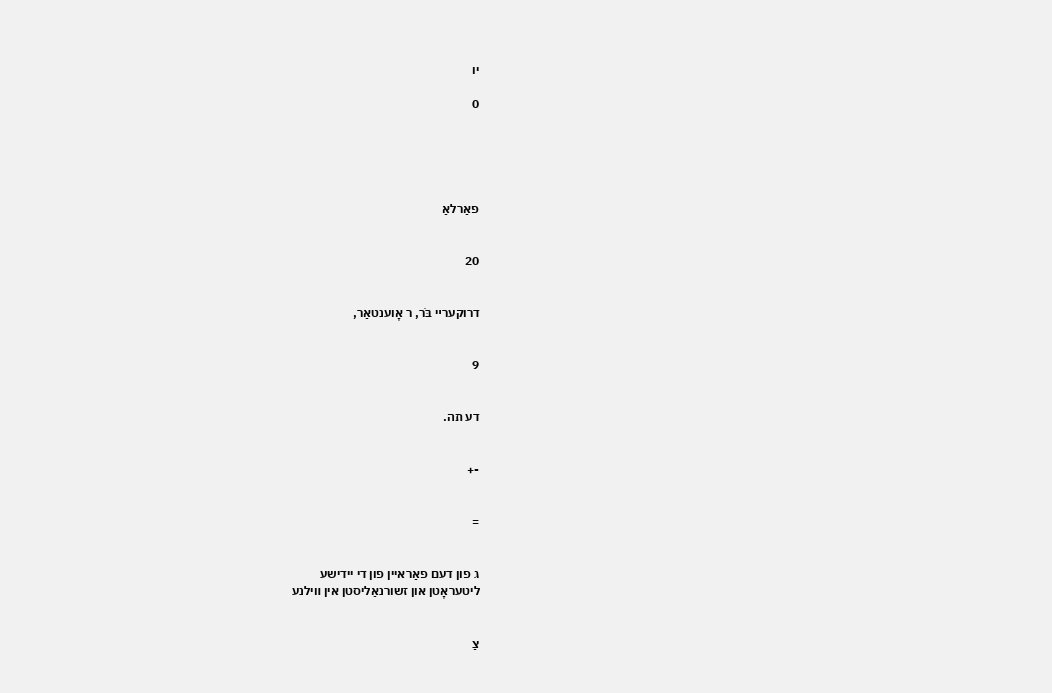יו

0





פאַרלאַ


20


דרוקערײ בֹּר, ר אָוענטאַר,


9


דע תה.


-+


=


ג פון דעם פאַראיין פון די יידישע
ליטעראָטן און זשורנאַליסטן אין װילנע


צַ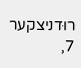רוּדניצקער 7,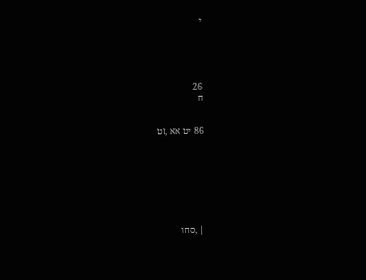י





26
ח


86 יט אא ,זט








| ,סחו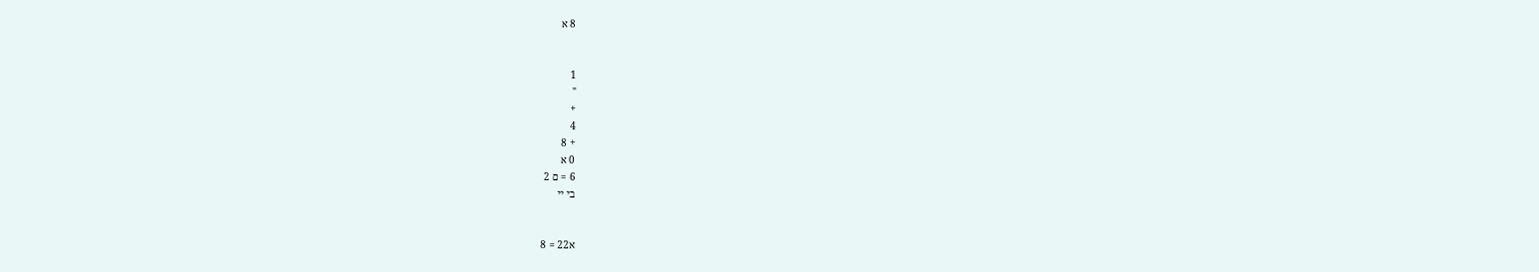8 א


1
"
+
4
+ 8
0 א
6 = ם 2
בי יי


א22 = 8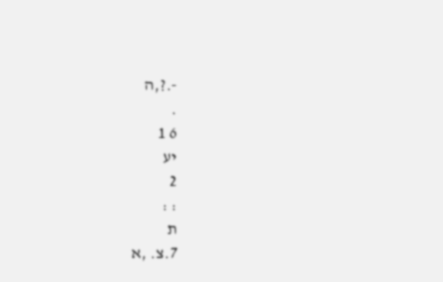-.?,ה
.
6 1
יע
2
: :
ת
7.צ. ,א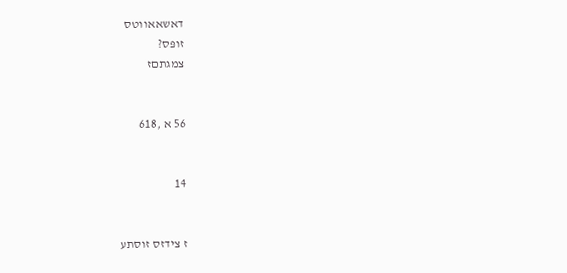דאשאאווטס
זופּס?
צמגתםז


56 א ,618


14


ז צידזס זוסתע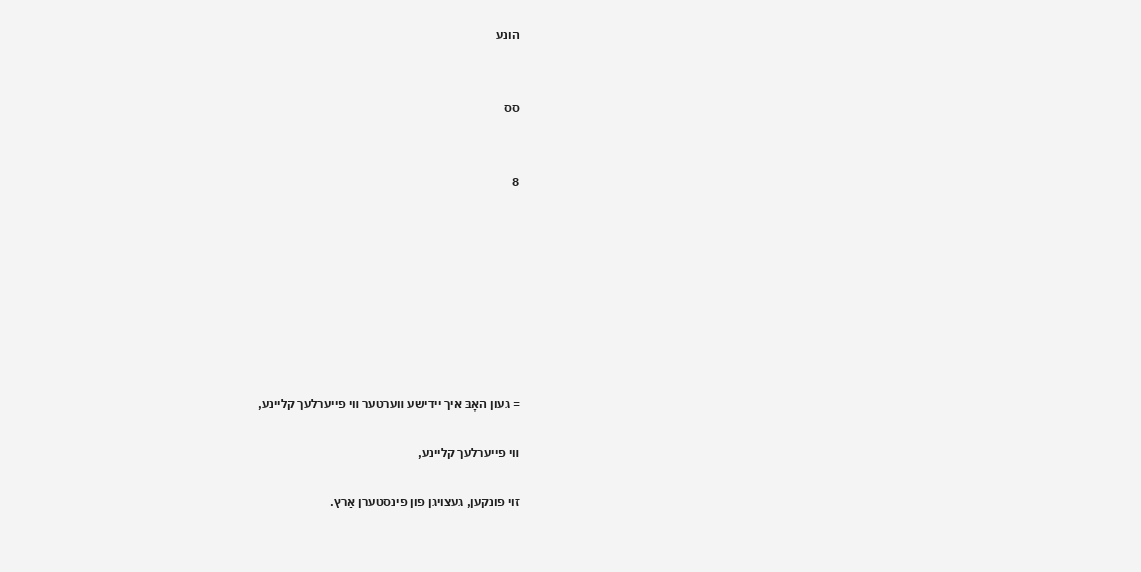הונע


סס


8








= געון האָבּ איך יידישע װערטער װי פייערלעך קליינע,

װי פייערלעך קליינע,

זוי פונקען, געצויגן פון פינסטערן אַרץ.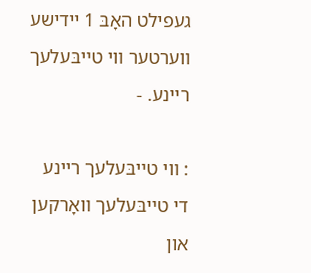געפילט האָבּ 1 יידישע װערטער װי טײבּעלעך ריינע. -

: װי טײבּעלעך ריינע
די טײבּעלעך װאָרקען און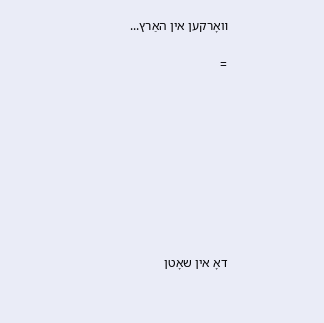װאָרקען אין האַרץ...


=














דאָ אין שאָטן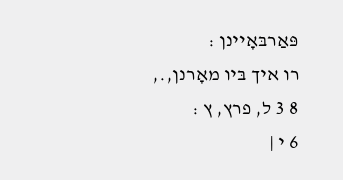פּאַרבּאָײנן :
רו איך בּיו מאָרנן,.,
8 3 ל, פרץ, ץ :
6 י |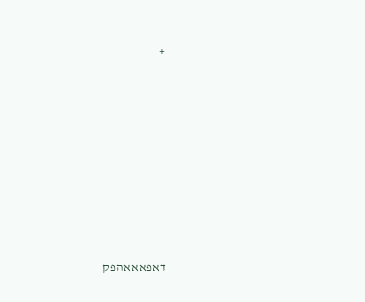+











דאפאאאהפק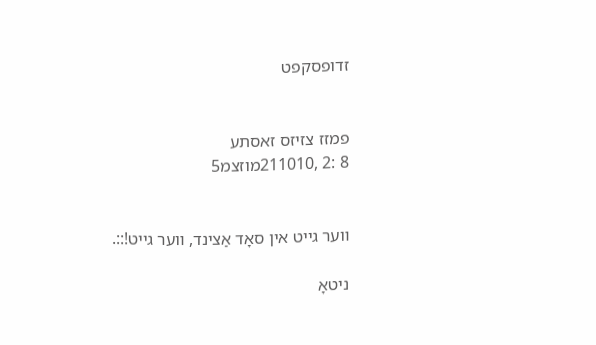זדופסקפט


פמזז צזיזס זאסתע
8 :2 ,211010מוזצמ5


װער גייט אין סאָד אַצינד, װער גייט!::.

ניטאָ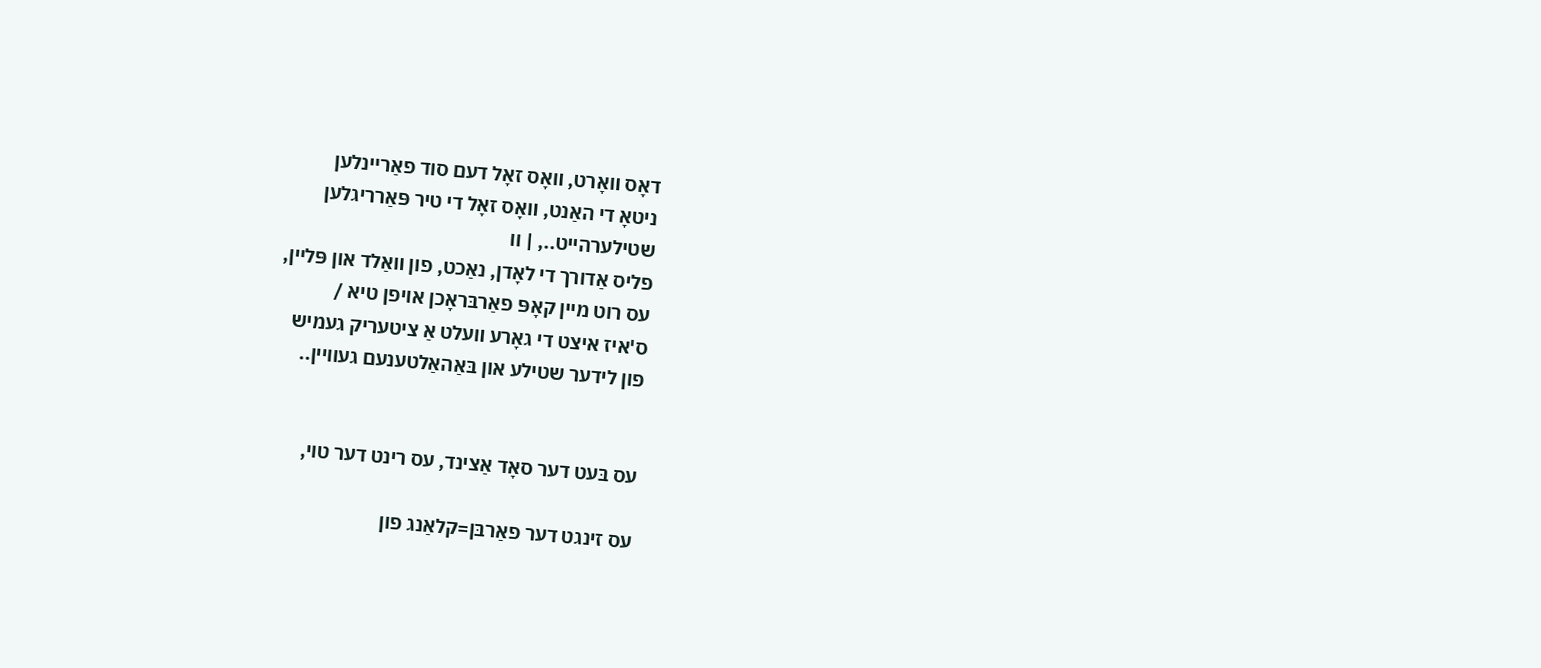דאָס װאָרט, װאָס זאָל דעם סוד פאַרײנלען
ניטאָ די האַנט, װאָס זאָל די טיר פּאַרריגלען
שטילערהייט.., | וו
פליס אַדורך די לאָדן, נאַכט, פון װאַלד און פּלײן,
עס רוט מיין קאָפּ פאַרבּראָכן אויפן טיא /
ס'איז איצט די גאָרע װעלט אַ ציטעריק געמיש
פון לידער שטילע און בּאַהאַלטענעם געוויין..


עס בּעט דער סאָד אַצינד, עס רינט דער טוי,

עס זינגט דער פאַרבּן=קלאַנג פון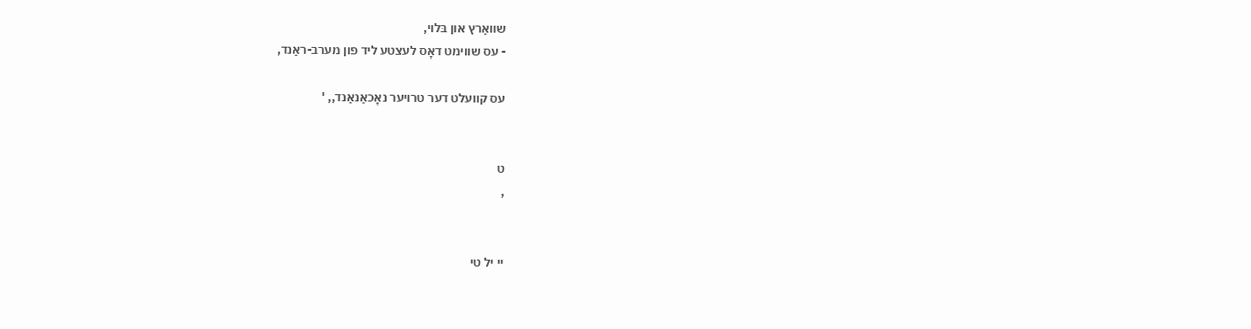שװאַרץ און בּלוי,
- עס שווימט דאָס לעצטע ליד פון מערב-ראַנד,

עס קװעלט דער טרויער נאָכאַנאַנד,, '


ט
,


יי יל טי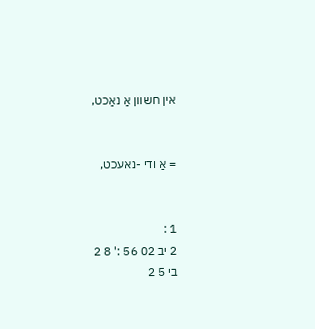אין חשוון אַ נאַכט,


= אַ ודי -נאעכט,


1 :
2 יב 02 56 :' 8 2
בי 5 2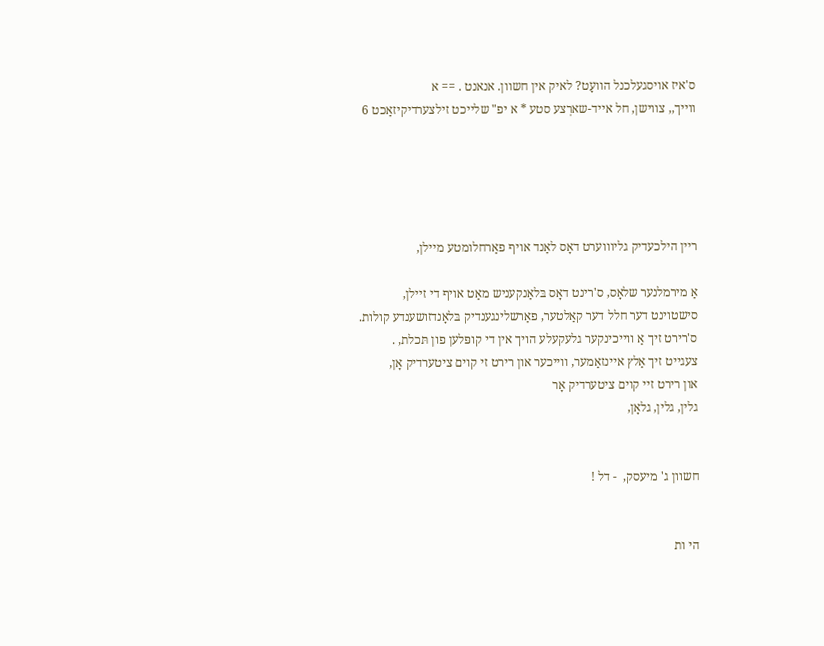ס'איז אויסגעלכנל הוועָט? לאיק אין חשוון. אנאנט . == א
ווייך,, צווישן, חל אייד-שארְצע סטע * א יפ" שלייכט זילצערדיקיזאַכט 6





ריין הילכעדיק גליװוערט דאָס לאַנד אויף פאַרחלומטע מיילן,

אַ מירמלנער שלאָס, ס'רינט דאָס בּלאַנקעניש מאַט אויף די זיילן,
סישטוינט דער חלל דער קאַלטער, פאַרשלינגענדיק בּלאָנדזושענדע קולות.
ס'רירט זיך אַ ווייכינקער גלעקעלע הויך אין די קופּלען פון תּכלת, .
צעגייט זיך אַלץ איינזאַמער, ווייכער און רירט זי קוים ציטערדיק אָן,
און רירט זיי קוים ציטערדיק אָר
גלין, גלין, גלאָן,


חשוון ג' מיעסק,  - דל !


הי ות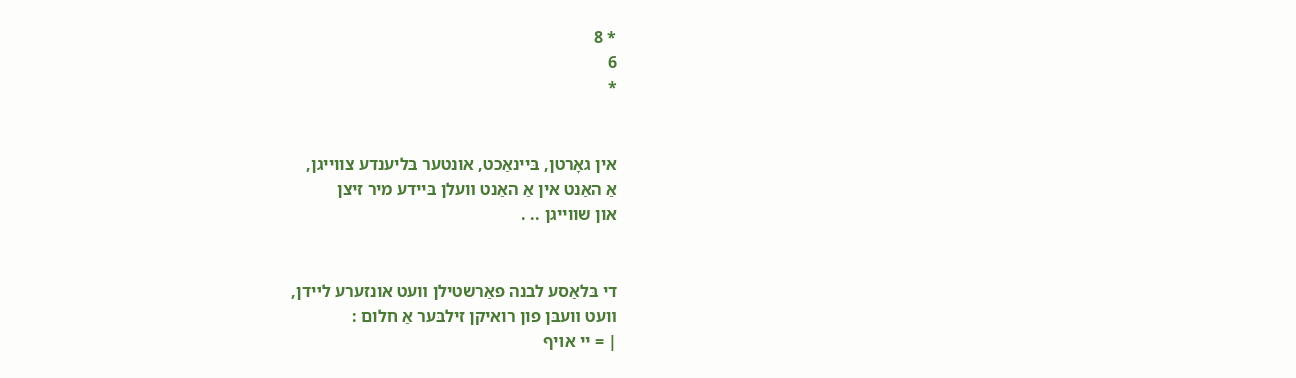* 8
6
*


אין גאָרטן, בּיינאַכט, אונטער בּליענדע צווייגן,
אַ האַנט אין אַ האַנט װעלן בּיידע מיר זיצן
און שווייגן .. .


די בּלאַסע לבנה פאַרשטילן װעט אונזערע לײדן,
װעט װעבּן פון רואיקן זילבּער אַ חלום :
| = יי אױף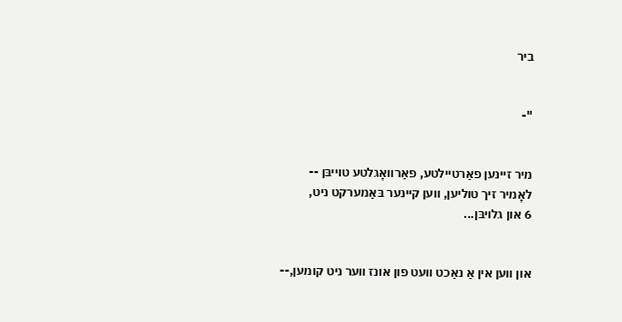ביר


"-


מיר זיינען פאַרטיילטע, פאַרװאָגלטע טױיבּן --
לאָמיר זיך טוליען, װען קיינער בּאַמערקט ניט,
6 און גלױבּן...


און װען אין אַ נאַכט װעט פון אונז װער ניט קומען,--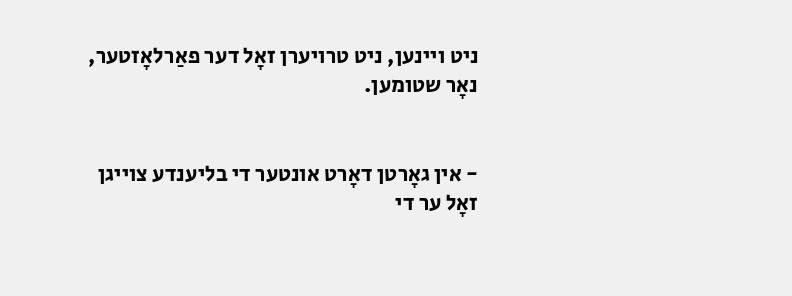ניט ויינען, ניט טרויערן זאָל דער פאַרלאָזטער,
נאָר שטומען.


- אין גאָרטן דאָרט אונטער די בליענדע צוייגן
זאָל ער די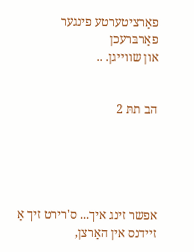פאַרציטערטע פינגער פאַרבּרעכן
און שווייגן. ..


הב תתּ 2





אפשר זינג איך... ס'רירט זיך אַ זיידנס אין האַרצן,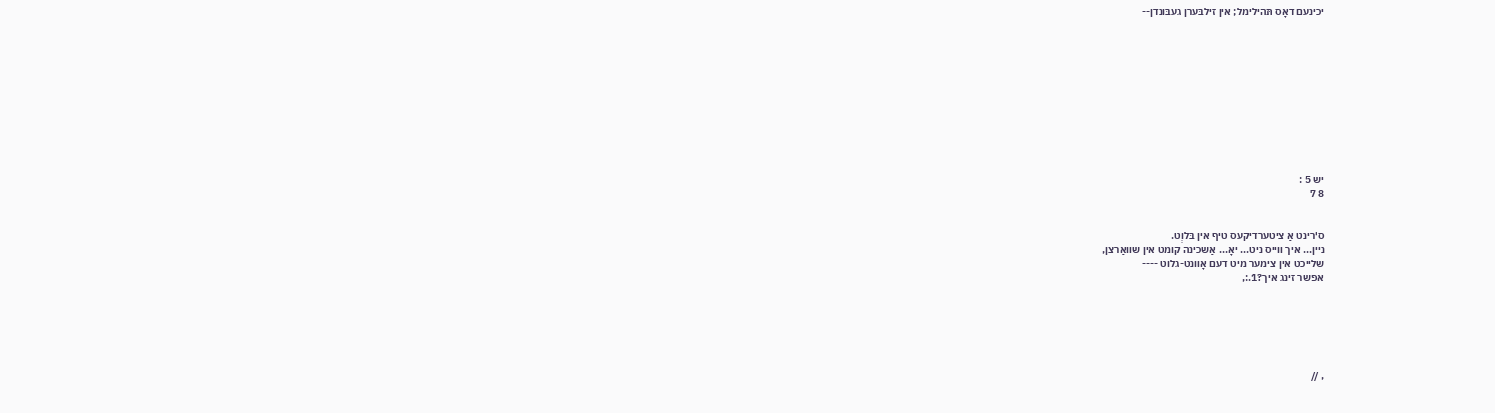יכינעם דאָס תּהילימל; אין זילבּערן געבּונדן--











יש 5 :
8 7


ס'רינט אַ ציטערדיקעס טיף אין בּלוְט.
ניין... איך װייס ניט... יאָ... אַשכינה קומט אין שװאַרצן,
שלייכט אין צימער מיט דעם אָװנט-גלוט ----
אפשר זינג איך?1.:,






, //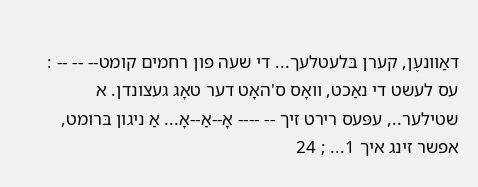דאַװנעֶן, קערן בּלעטלעך... די שעה פון רחמים קומט-- -- -- :
עס לעשט די נאַכט, װאָס ס'האָט דער טאָג געצונדן. א
שטילער.., עפּעס רירט זיך -- ---- אָ--אַ--אָ... אַ ניגון בּרומט,
אפשר זינג איך 1... ; 24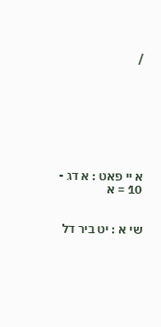/








א יי פאט : א דג - 10 = א


שי א : יט ביר דל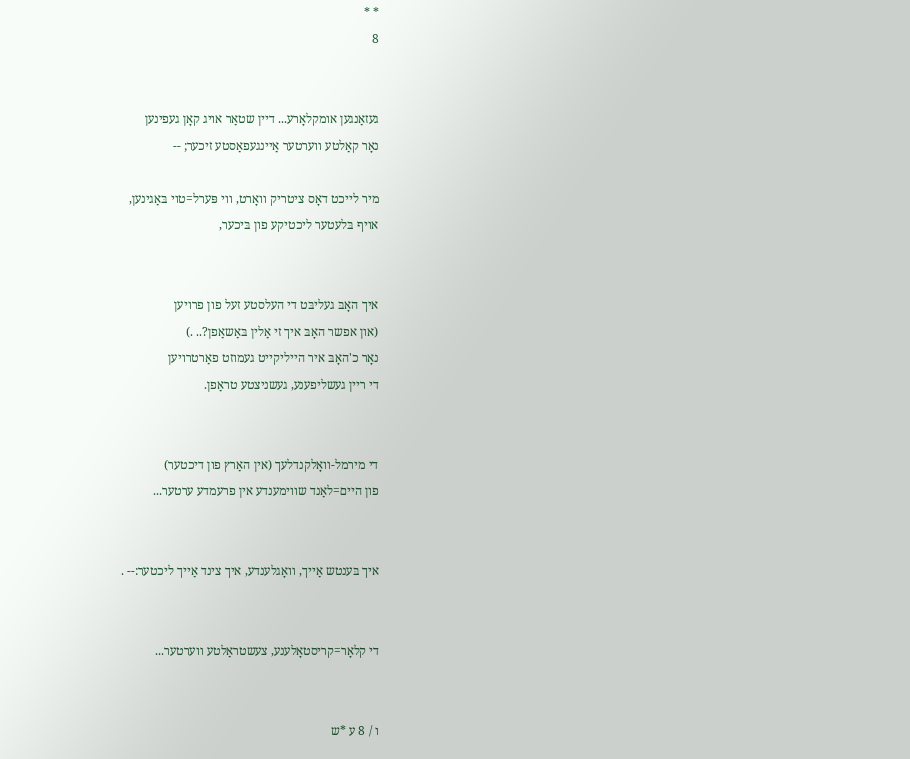* *
8


געזאַנגען אומקלאָרע... דיין שטאַר אויג קאָן געפינען
נאָר קאַלטע װערטער אַיינגעפאַסטע זיכער; --

מיר לייכט דאָס ציטריק װאָרט, װי פּערל=טוי בּאַגינען,
אויף בּלעטער ליכטיקע פון בּיכער,


איך האָבּ געליבּט די העלסטע זעל פון פרויען
(און אפשר האָבּ איך זי אַלין בּאַשאַפן?.. .)
נאָר כ'האָבּ איר הייליקייט געמוזט פאַרטרויען
די ריין געשליפענע, געשניצטע טראַפן.


די מירמל-װאָלקנדלעך (אין האַרץ פון דיכטער)
פון היים=לאַנד שווימענדע אין פרעמדע ערטער...


איך בּענטש אַייך, װאָגלענדע, איך צינד אַייך ליכטער:-- .


די קלאָר=קריסטאָלענע, צעשטראַלטע װערטער...


ו / 8 ע *ש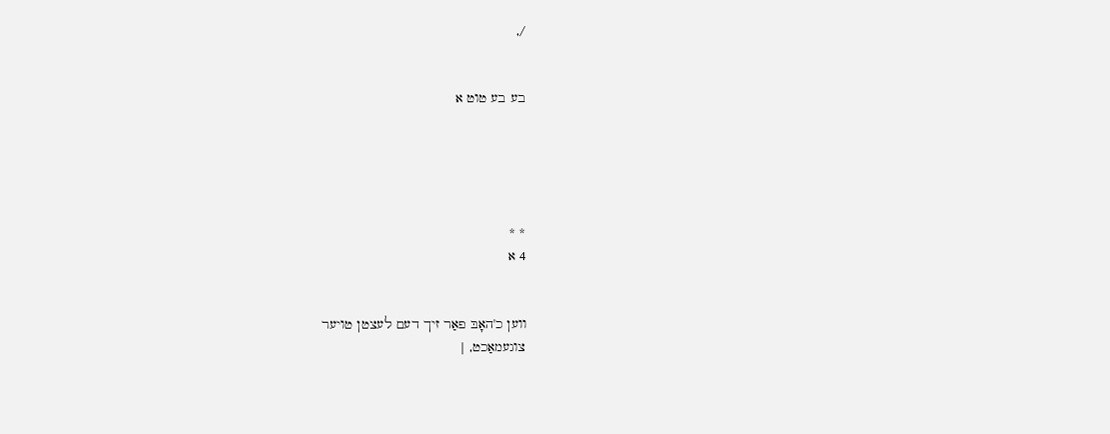/,


בע בע טוט א





* *
4 א


ווען כ'האָבּ פאַר זיך דעם לעצטן טויער
צוגעמאַכט, |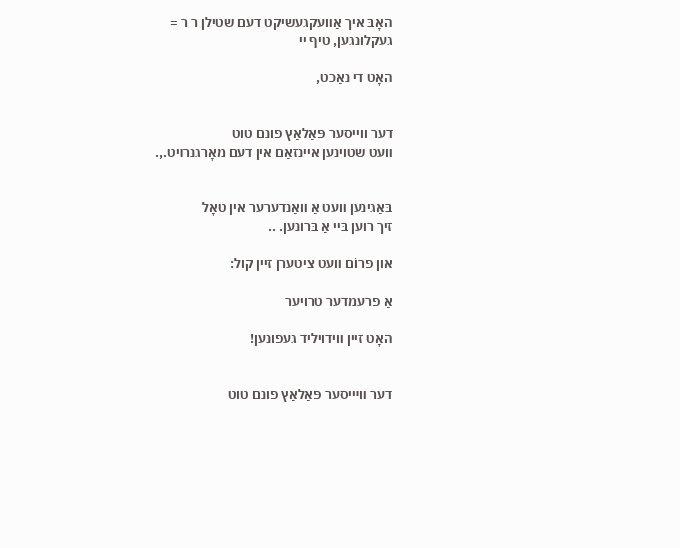האָבּ איך אַװעקגעשיקט דעם שטילן ר ר =
געקלונגען, טיף יי

האָט די נאַכט,


דער ווייסער פּאַלאַץ פונם טוט
װעט שטוינען איינזאַם אין דעם מאָרגנרױט.,.


בּאַגינען װעט אַ װאַנדערער אין טאָל
זיך רוען בּיי אַ בּרונען. ..

און פרוֹם װעט ציטערן זיין קול:

אַ פרעמדער טרויער

האָט זיין װידויליד געפונען!


דער װײיסער פּאַלאַץ פונם טוט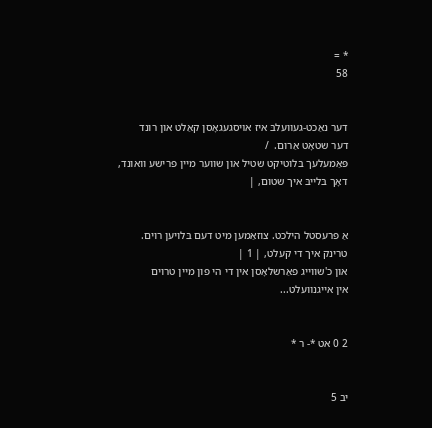* =
58


דער נאַכט-געװעלבּ איז אױסגעגאָסן קאַלט און רונד
דער שטאָט אַרום.  /
פּאַמעלעך בּלוטיקט שטיל און שווער מיין פרישע וואונד,
דאָך בּלייבּ איך שטום, |


אַ פרעסטל הילכט. צוזאַמען מיט דעם בּלויען רוים.
טרינק איך די קעלט, | 1 |
און כ'שווייג פאַרשלאָסן אין די הי פון מיין טרוים
אין אייגנװעלט...


2 0 אט *- ר *


יב 5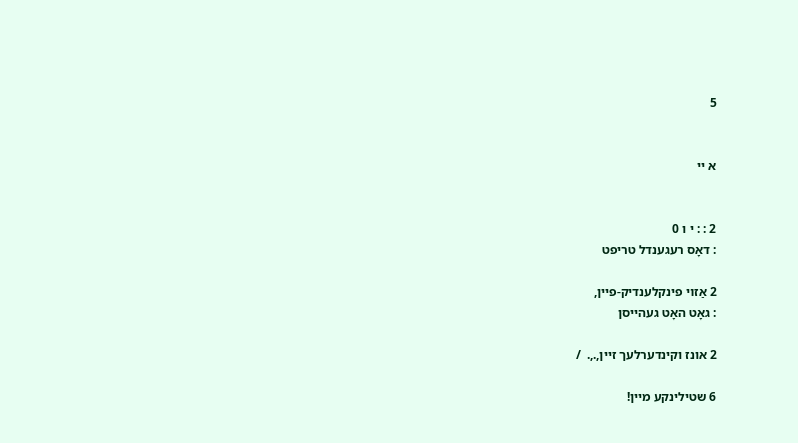5


א יי


2 : : י ו 0
: דאָס רעגענדל טריפט

2 אַזױ פינקלענדיק-פיין,
: גאָט האָט געהייסן

2 אונז וקינדערלעך זיין,.,.  /

6 שטילינקע מיין!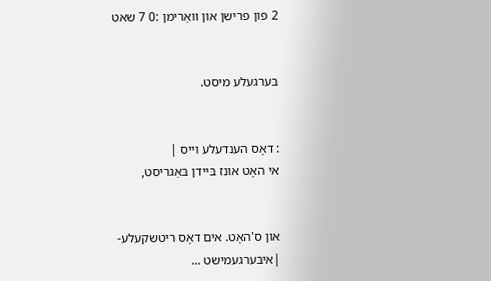2 פון פרישן און װאַרימן :0 7 שאט


בּערגעלע מיסט.


: דאָס הענדעלע וייס |
אי האָט אונז בּיידן בּאַגריסט,


און ס'האָט. אים דאָס ריטשקעלע-
|איבּערגעמישט ...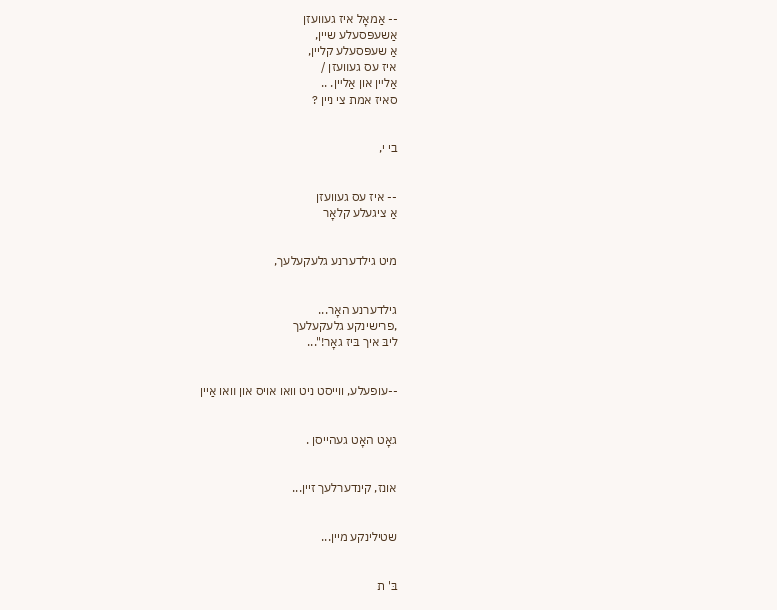-- אַמאָל איז געװעזן
אַשעפּסעלע שיין,
אַ שעפּסעלע קליין,
איז עס געװעזן /
אַלײן און אַלײן. ..
סאיז אמת צי ניין ?


בי י,


-- איז עס געוועזן
אַ ציגעלע קלאָר


מיט גילדערנע גלעקעלעך,


גילדערנע האָר...
,פרישינקע גלעקעלעך
ליבּ איך בּיז גאָר!"...


--עופעלע, ווייסט ניט וואו אויס און װאו אַיין


גאָט האָט געהייסן .


אונז, קינדערלעך זיין...


שטילינקע מיין...


בּ' ת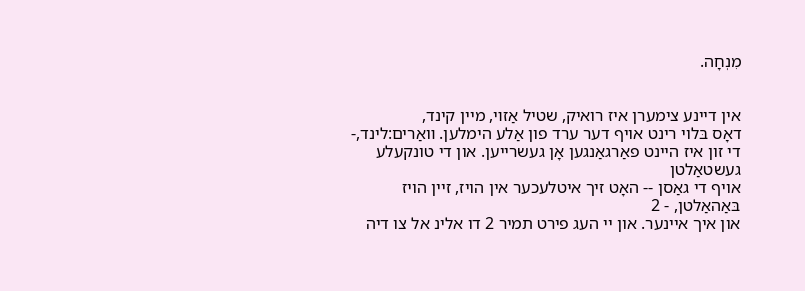מִנְחָה.


אין דיינע צימערן איז רואיק, שטיל אַזױ, מיין קינד,
דאָס בּלוי רינט אויף דער ערד פון אַלע הימלען. װאַרים:לינד,-
די זון איז היינט פאַרגאַנגען אָן געשרייען. און די טונקעלע געשטאַלטן
אויף די גאַסן -- האָט זיך איטלעכער אין הויז, זיין הויז בּאַהאַלטן, - 2
און איך איינער. און יי העג פירט תמיר 2 דו אלינ אל צו דיה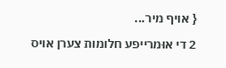{ אויף מיר...

2 די אוּמרייפע חלומות צערן אויס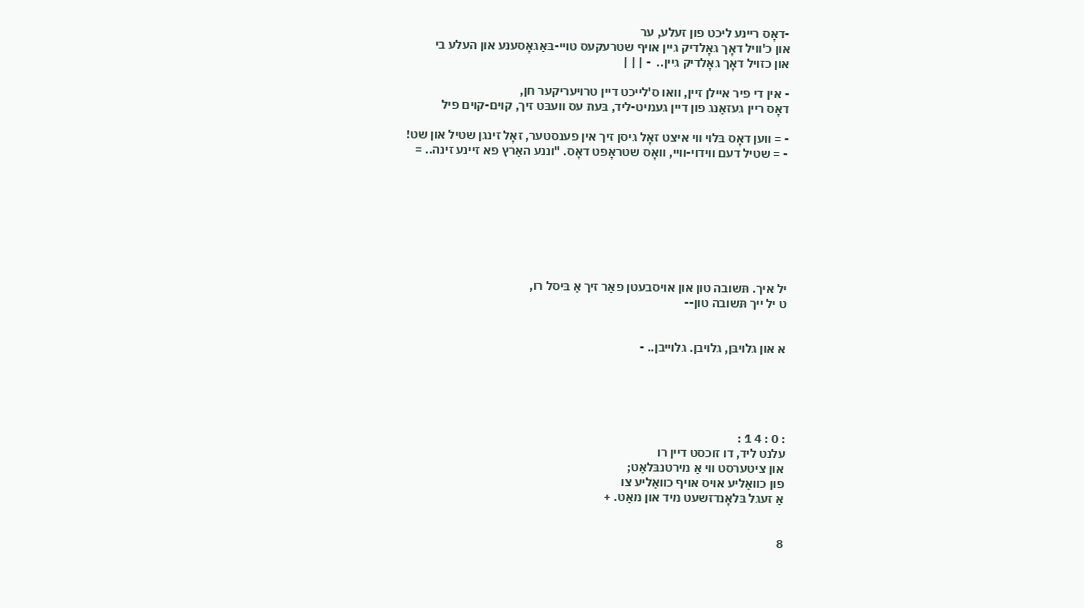-דאָס ריינע ליכט פון זעלע, ער
און כ'וויל דאָך גאָלדיק גיין אויף שטרעקעס טױי-בּאַגאָסענע און העלע בי
און כזויל דאָך גאָלדיק גיין..  - | | |

- אין די פיר איילן זיין, וואו ס'לייכט דיין טרויעריקער חן,
דאָס ריין געזאַנג פון דיין געמיט-ליד, בּעת עס װעבּט זיך, קוים-קוים פיל

- = װען דאָס בּלוי װי איצט זאָל גיסן זיך אין פענסטער, זאָל זינגן שטיל און שט!
- = שטיל דעם ווידוי-וויי, װאָס שטראָפט דאָס. "וננע האַרץ פא זיינע זינה.. =








יל איך. תּשובה טון און אויסבעטן פאַר זיך אַ בּיסל רו,
ט יל ייך תּשובה טון--


א און גלויבּן, גלויבן. גלױיבן.. -





: 0 : 4 1 :
עלנט ליד, דו זוכסט דיין רו
און ציטערסט װי אַ מירטנבּלאַט;
פון כװאַליע אויס אויף כװאַליע צו
אַ זעגל בּלאָנדזשעט מיד און מאַט. +


8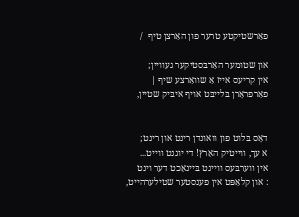פאַרשטיקטע טרער פון האַרצן טיף  /

און שטומער האַרבּסטיקער געװיין;
אין קריעס אייז אַ שװאַרצע שיף |
פאַרפראָרן בּלייבּט אויף איבּיק שטיין,


דאָס בּלוט פון וואונדן רינט און רינט;
א עך, װײטיק האַרץ! די יוגנט װייט...
אין װערבּעס וויינט בּיינאַכט דער וינט
: און קלאַפּט אין פענסטער שטילערהייט,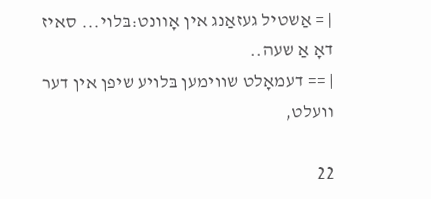| = אַשטיל געזאַנג אין אָװנט:בּלוי... סאיז דאָ אַ שעה..
| == דעמאָלט שווימען בּלויע שיפן אין דער װעלט,

22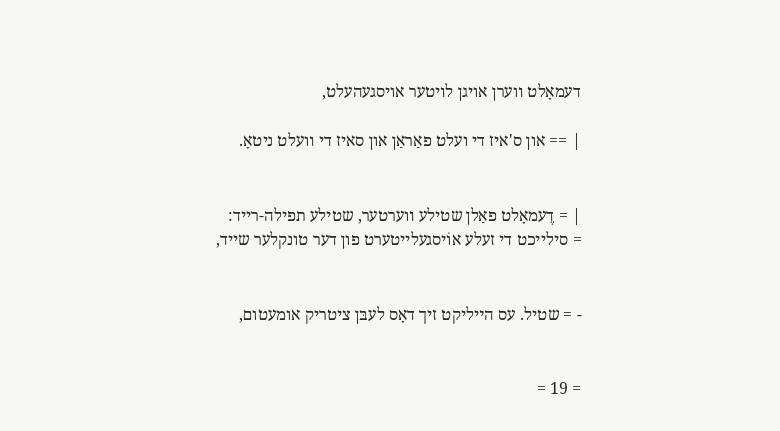דעמאָלט װערן אויגן לױטער אויסגעהעלט,

| == און ס'איז די ועלט פאַראַן און סאיז די װעלט ניטאָ.


| = דֶעמאָלט פאַלן שטילע װערטער, שטילע תפילה-רייד:
= סילייכט די זעלע אוֹיסגעלייטערט פון דער טונקלער שייד,


- = שטיל. עס הײליקט זיך דאָס לעבּן ציטריק אומעטום,


= 19 =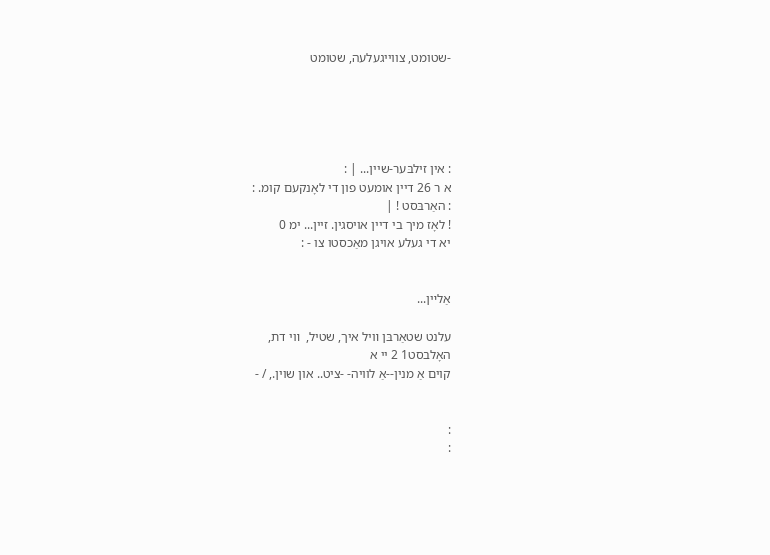-שטומט, צווייגעלעה, שטומט





: אין זילבּער-שיין... | :
א ר 26 דיין אומעט פון די לאָנקעם קומ. :
: האַרבּסט ! |
! לאָז מיך בי דיין אויסגין. זיין... ימ 0
יא די געלע אויגן מאַכסטו צו - :


אַלײן...

עלנט שטאַרבּן װיל איך, שטיל,  װי דת,
האָלבסט1 2 יי א
קוים אַ מנין--אַ לוויה- -ציט.. און שוין., / -


:
: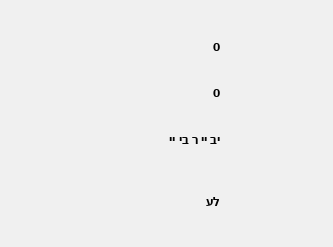0


0


יב יי ר בי יי



לע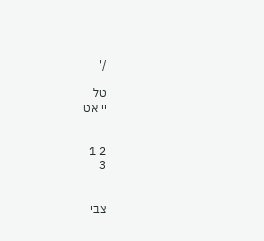/'

טל
יי אט


2 1
3


צבי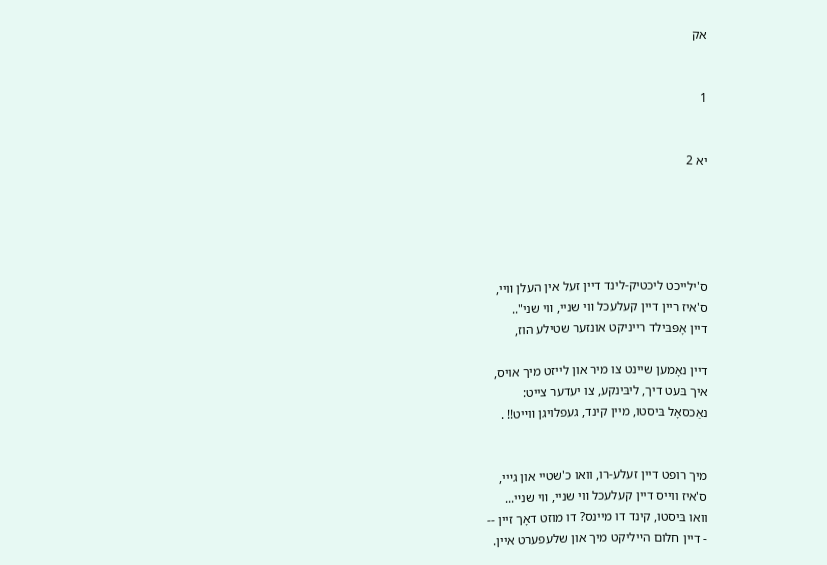אק


1


יא 2





ס'ילייכט ליכטיק-לינד דיין זעל אין העלן װיי,
ס'איז ריין דיין קעלעכל װי שניי, װי שני"..
דיין אָפּבּילד רייניקט אונזער שטילע הוז,

דיין נאָמען שיינט צו מיר און לייזט מיך אויס,
איך בּעט דיך, ליבּינקע, צו יעדער צייט:
נאַכסאָל בּיסטו, מיין קינד, געפלויגן װײט!! .


מיך רופט דיין זעלע-רו, וואו כ'שטיי און גײי,
ס'איז ווייס דיין קעלעכל װי שניי, װי שנײ...
וואו בּיסטו, קינד דו מיינס? דו מוזט דאָך זיין --
- דיין חלום הײליקט מיך און שלעפערט איין.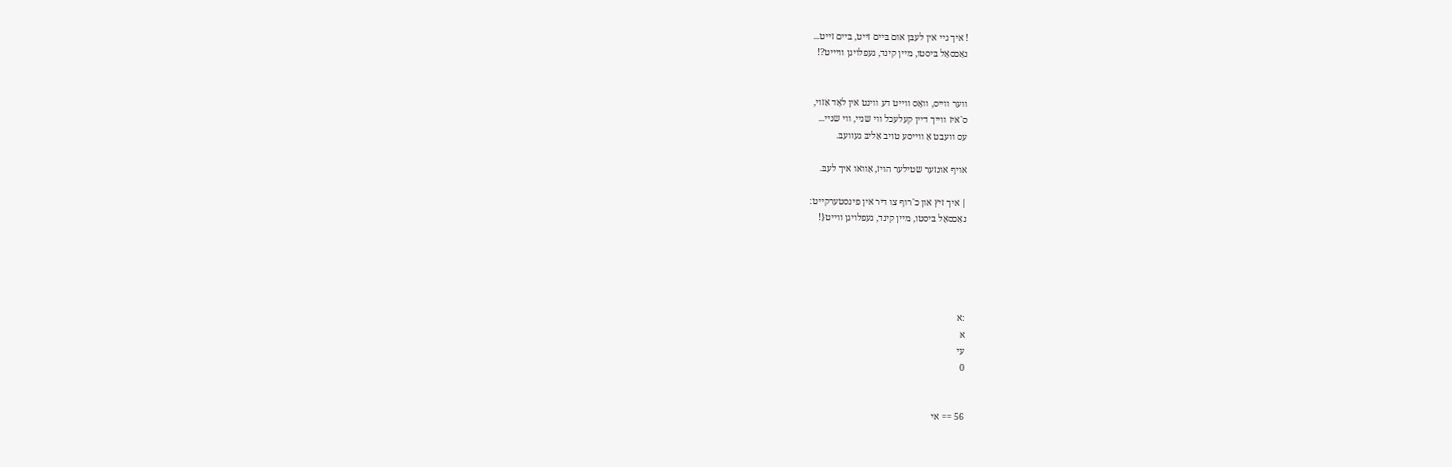! איך גיי אין לעבּן אום בּיים זייט, בּיים זייט...
נאַכסאָל בּיסטו, מיין קינד, געפלויגן װײיט?!


װער װייס, װאָס װייט דע װינט אין לאָד אַזױ,
ס'איז װייך דיין קעלעכל װי שניי, װי שניי...
עס װעבט אַ װייסע טױב אַליבּ געװעבּ.

אויף אונזער שטילער הויז, אַװאו איך לעבּ.

| איך זיץ און כ'רוף צו דיר אין פינסטערקייט:
נאַכסאָל בּיסטו, מיין קינד, געפלויגן װייט{!





:א
א
עי
0


56 == אי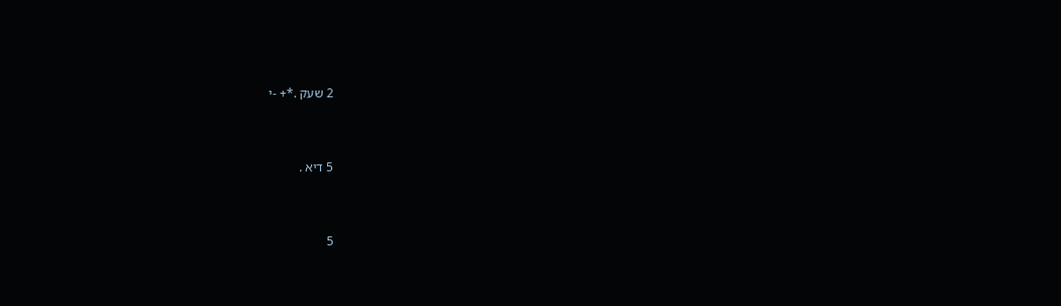2 שעק .*+ -י


5 דיא .


5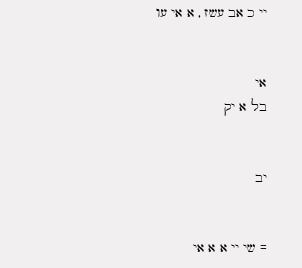יי כ אב עשז , א אי עו


אי
בל א יק


יב


= שי יי א א אי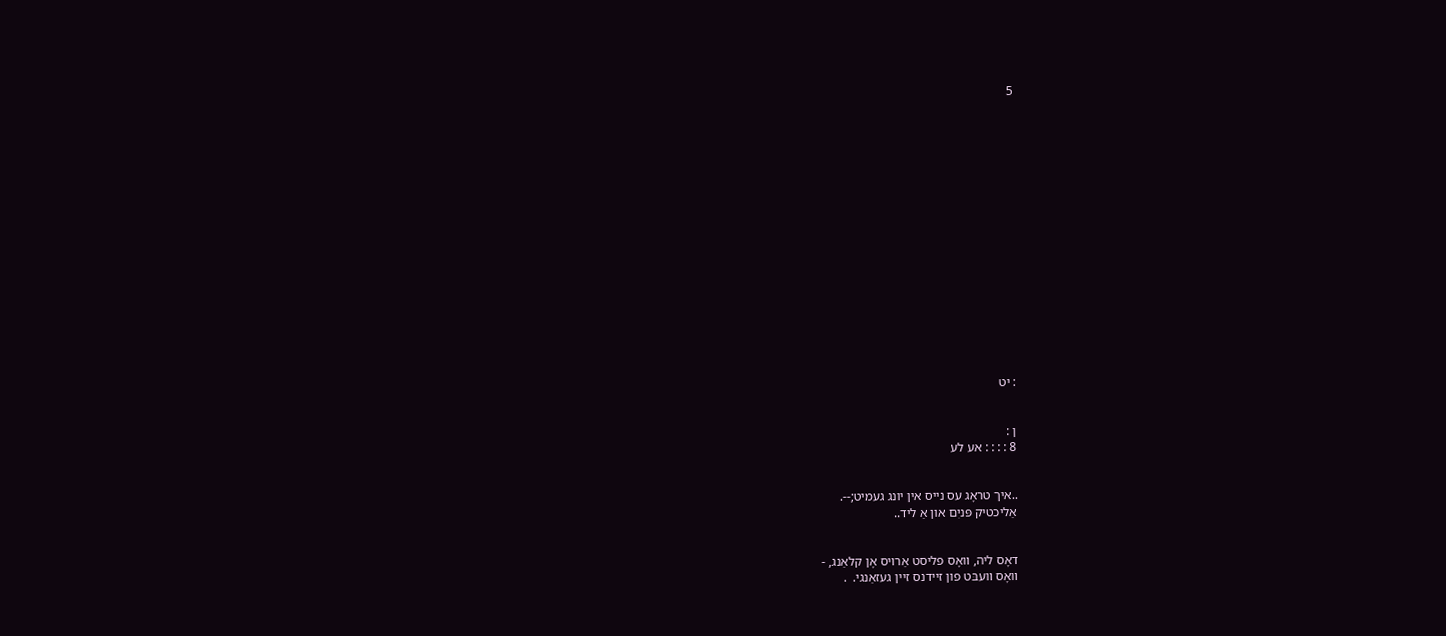5

















: יט


ן :
8 : : : : אע לע


..איך טראָג עס נייס אין יונג געמיט;--.
אַליכטיק פּניִם און אַ ליד..


דאָס ליה, װאָס פליסט אַרױס אָן קלאַנג, -
װאָס װעבּט פון זיידנס זיין געזאַנגי.  .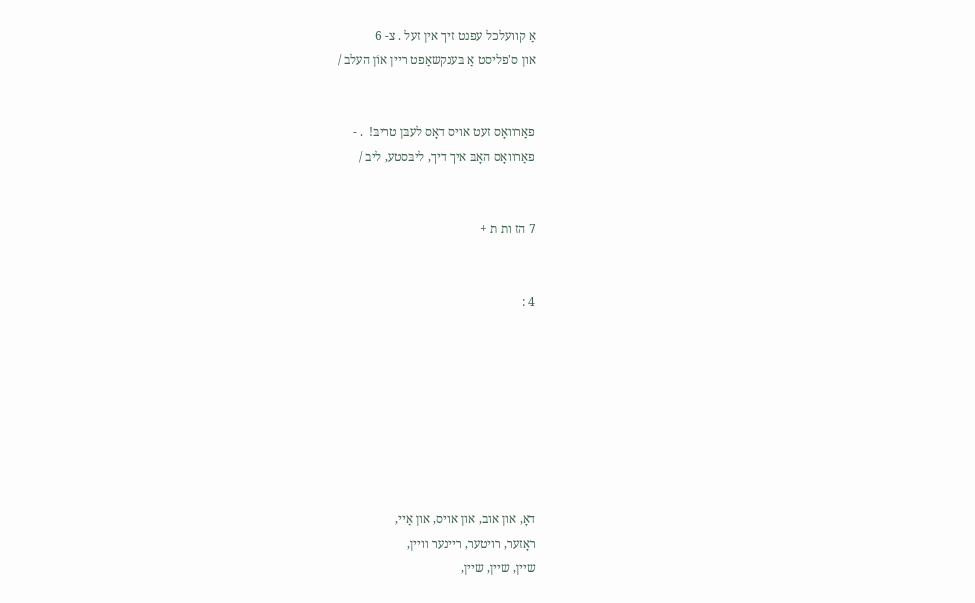אַ קוועלכל עפנט זיך אין זעל . צ- 6
און ס'פליסט אַ בּענקשאַפט ריין אוֹן העלב /


פאַרװאָס זעט אויס דאָס לעבּן טריבּ!  . -
פאַרװאָס האָבּ איך דיך, ליבּסטע, ליב /


7 הז ות ת +


4 :








דאָ, און אוב, און אויס, און אַיי,
ראָזער, רויטער, ריינער װיין,
שיין, שיין, שיין,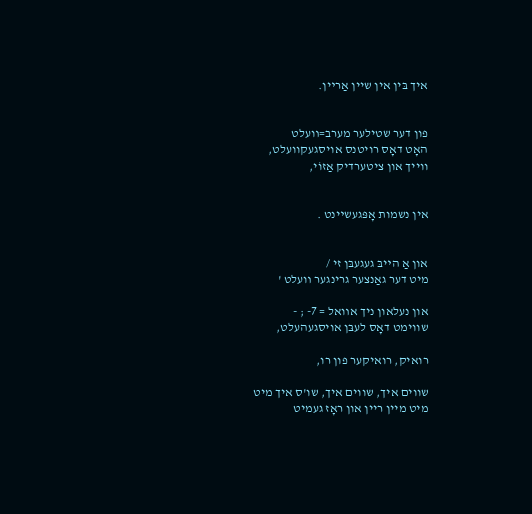איך בּין אין שיין אַרײן.


פון דער שטילער מערב=װעלט
האָט דאָס רויטנס אויסגעקוועלט,
ווייך און ציטערדיק אַזוֹי,


אין נשמות אָפּגעשײנט .


און אַ הײבּ געגעבּן זי /
מיט דער גאַנצער גרינגער װעלט '

און נעלאון ניך אװאל = 7- ; -
שווימט דאָס לעבּן אויסגעהעלט,

רואיק, רואיקער פון רו,

שווים איך, שווים איך, שו'ס איך מיט
מיט מיין ריין און ראָז געמיט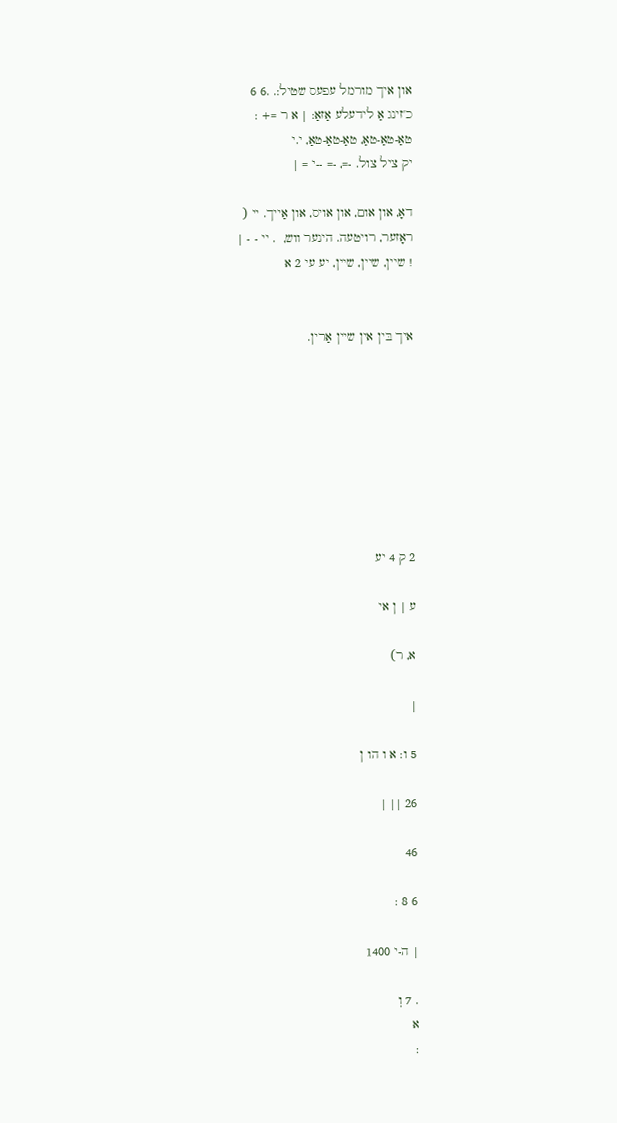און איך מורמל עפעס שטיל:. .6 6
כ'זינג אַ לידעלע אַזאַ: | א ר =+ :
טאַ-טאַ-טאַ, טאַ-טאַ-טאַ, י.י
יק ציל צול. -=, -= --י = |

דאָ, און אום, און אויס, און אַייך. יי (
ראָזער, רויטעה. הינער װש,  . יי - - |
! שיין, שיין, שיין, יע עי 2 א


איך בּין אין שיין אַרין.








2 ק 4 יע

ע | ן אי

א, ר)

|

5 ו: א ו הו ן

26 || |

46

6 8 :

| ה-י 1400

. 7 וְ
א
: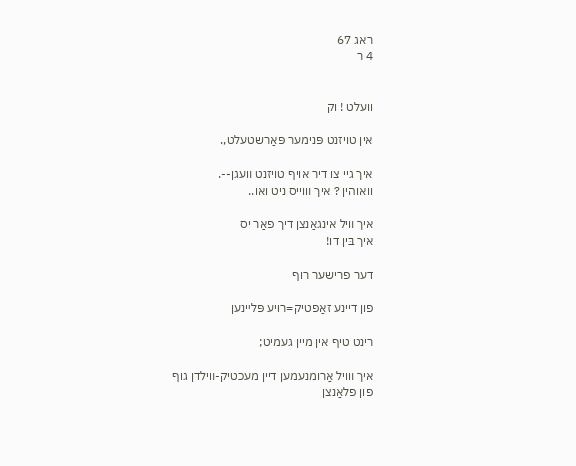ראג 67
4 ר


וועלט ! וק

אין טויזנט פּנימער פּאַרשטעלט,.

איך גיי צו דיר אויף טויזנט װעגן--.
וואוהין ? איך װוייס ניט ואו..

איך װיל אינגאַנצן דיך פאַר יס
איך בּין דו!

דער פרישער רוף

פון דיינע זאַפטיק=רױע פּלײנען

רינט טיף אין מיין געמיט;

איך װויל אַרומנעמען דיין מעכטיק-װילדן גוף
פון פלאַנצן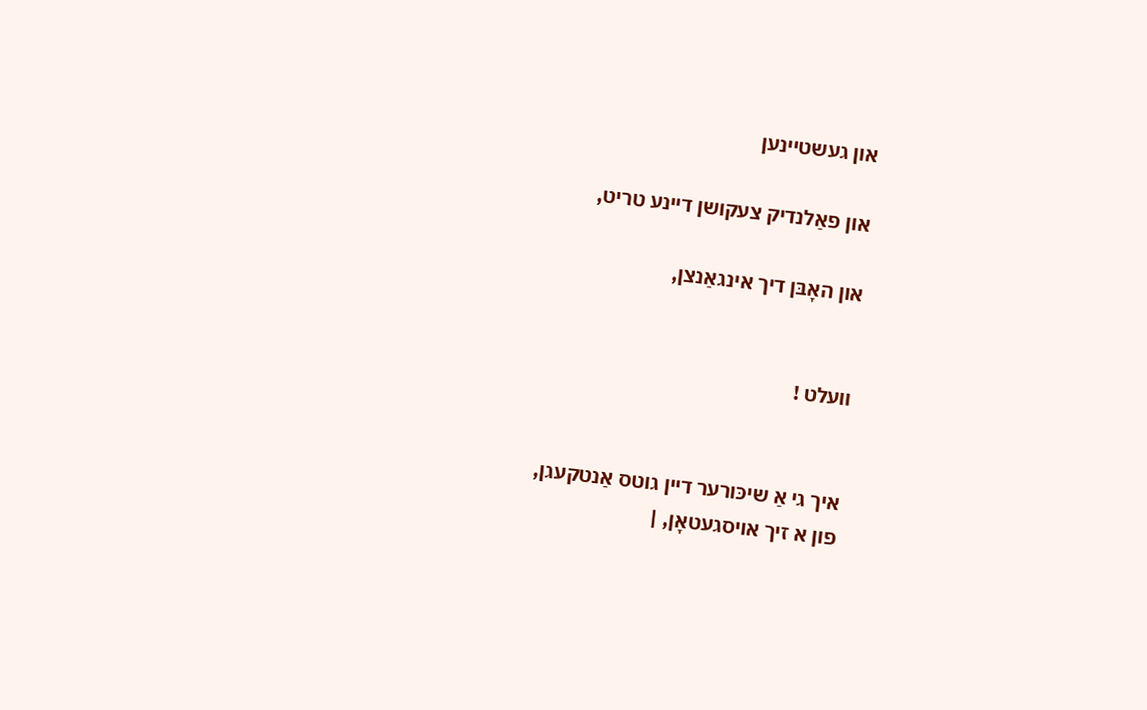און געשטיינען

און פאַלנדיק צעקושן דיינע טריט,

און האָבּן דיך אינגאַנצן,


וועלט !


איך גי אַ שיכּורער דיין גוטס אַנטקעגן,
פון א זיך אױסגעטאָן, |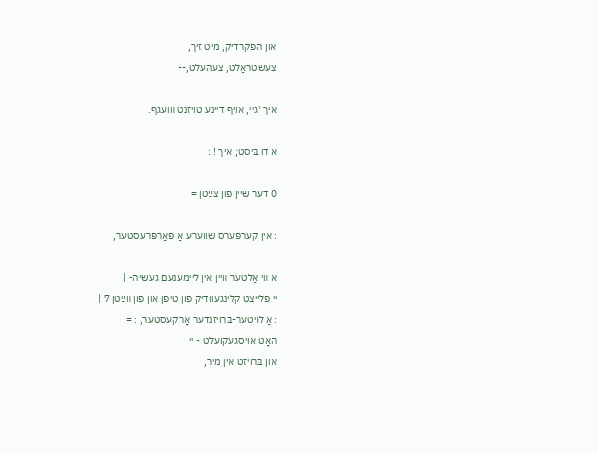און הפקרדיק, מיט זיך,
צעשטראַלט, צעהעלט,--

איך 'גיי, אויף דיינע טויזנט װועגף.

א דו בּיסט; איך ! :

0 דער שיין פון צײַטן =

: אין קערפּערס שווערע אַ פאַרפּרעסטער,

א װי אַלטער װיין אין ליימענעם געשיה- |
יי פלייצט קלינגעוודיק פון טיפן און פון װײַטן 7 |
: אַ לױטער-בּרויזנדער אָרקעסטער, : =
האָט אויסגעקועלט - יי
און בּרויזט אין מיר,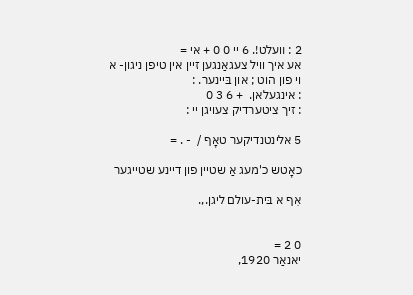2 : װעלט!. 6 יי 0 0 + אי =
אע איך וויל צעגאַנגען זיין אין טיפן ניגון- א
וי פון הוט ; און בּיינער. :
: אינגעלאן.  + 6 3 0
: זיך ציטערדיק צעויגן יי :

5 אלינטנדיקער טאָף /  - . =

כאָטש כ'מעג אַ שטיין פון דיינע שטייגער

אִף א בּית-עולם ליגן.,.


0 2 =
יאנאַר 1920,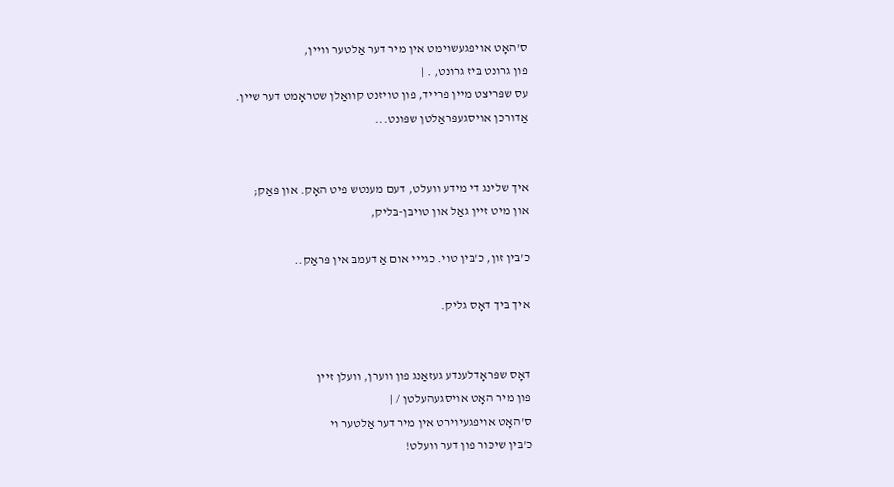ס'האָט אויפגעשוימט אין מיר דער אַלטער װיין,
פון גרונט בּיז גרונט, . |
עס שפּריצט מיין פרייד, פון טויזנט קװאַלן שטראָמט דער שיין.
אַדורכן אױסגעפּראַלטן שפּונט...


איך שלינג די מידע װעלט, דעם מענטש פיט האָק. און פּאַק;
און מיט זיין גאַל און טױבּן-בּליק,

כ'בּין זון, כ'בּין טוי. כגײי אום אַ דעמבּ אין פּראַק..

איך בּיך דאָס גליק.


דאָס שפּראָדלענדע געזאַנג פון װערן, װעלן זיין
פון מיר האָט אויסגעהעלטן / |
ס'האָט אויפגעיוירט אין מיר דער אַלטער וי
כ'בּין שיכּור פון דער װעלט!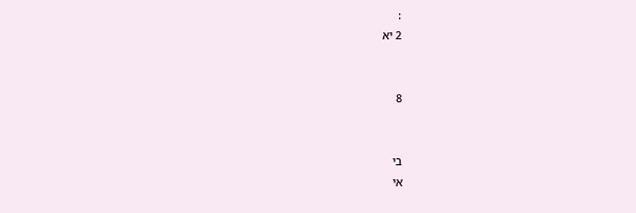:
2 יא


8


בי
אי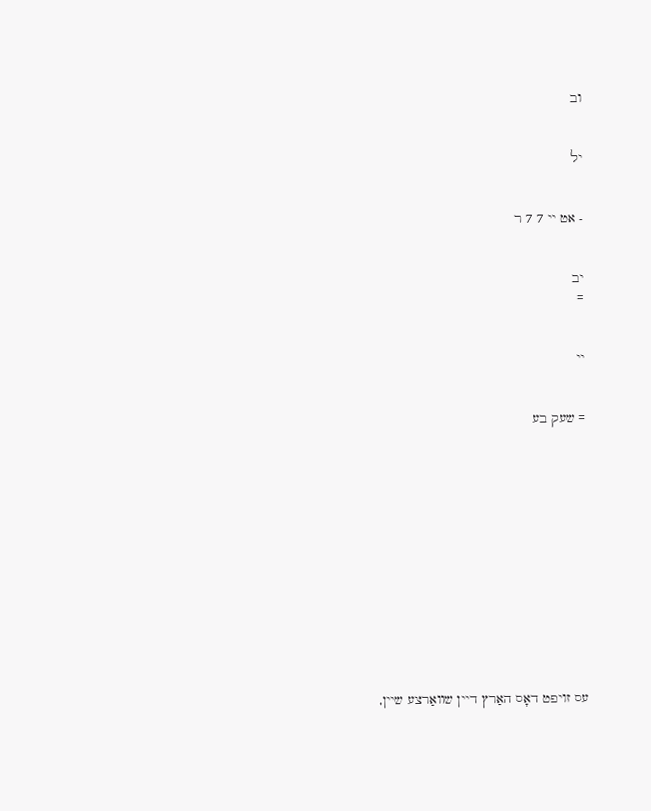וב


יל


- אט יי 7 7 ר


יב
=


יי


= שעק בע













עס זויפט דאָס האַרץ דיין שװאַרצע שיין,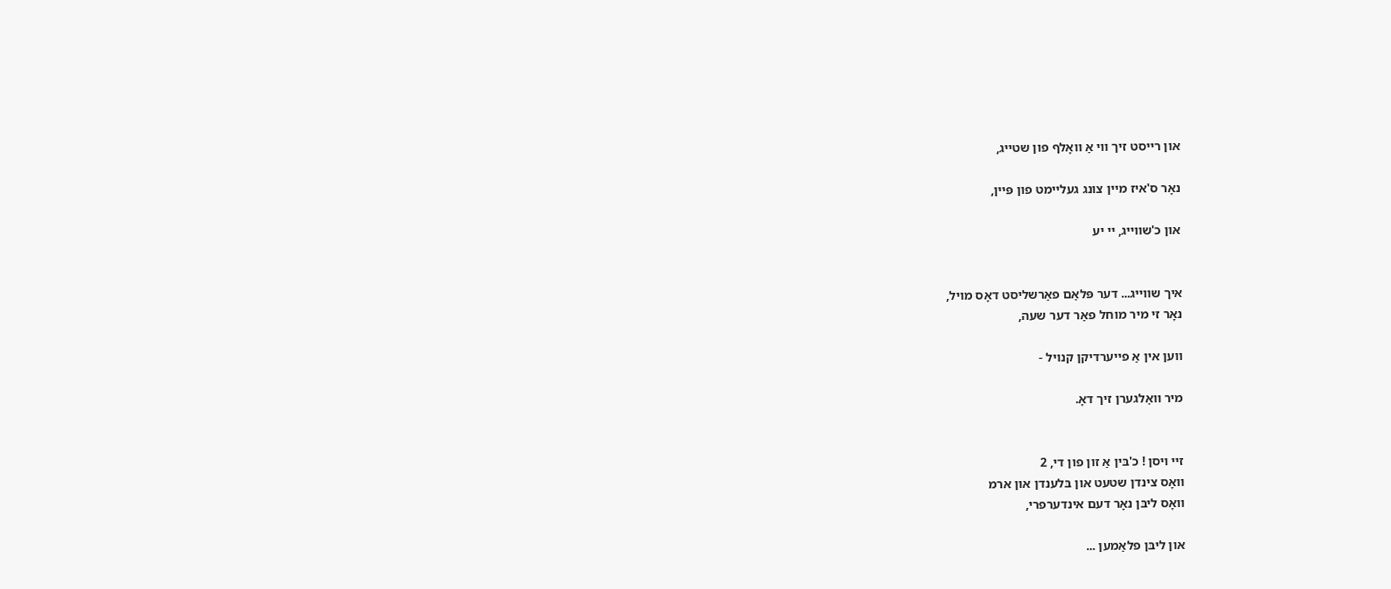און רייסט זיך װי אַ װאָלף פון שטייג,

נאָר ס'איז מיין צונג געליימט פון פּיין,

און כ'שווייג, יי יע


איך שווייג... דער פּלאַם פאַרשליסט דאָס מויל,
נאָר זי מיר מוחל פאַר דער שעה,

ווען אין אַ פייערדיקן קנויל -

מיר װאַלגערן זיך דאָ.


זיי ויסן ! כ'בּין אַ זון פון די, 2
װאָס צינדן שטעט און בּלענדן און ארמ
װאָס ליבּן נאָר דעם אינדערפרי,

און ליבּן פלאַמען ...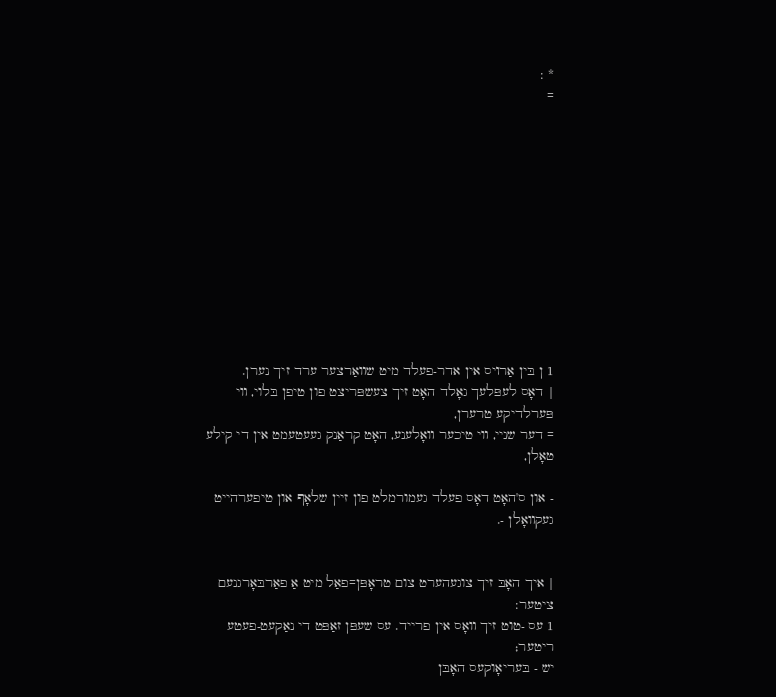* :
=












1 ן בּין אַרױס אין אדר-פעלד מיט שװאַרצער ערד זיך נערן.
| דאָס לעפּלעך גאָלד האָט זיך צעשפּריצט פון טיפן בּלוי, װי פּערלדיקע טרערן,
= דער שניי, װי טיכער װאָלענע, האָט קראַנק געעטעמט אין די קילע טאָלן,

- און ס'האָט דאָס פעלד געמורמלט פון זיין שלאָף און טיפערהייט געקװאָלן -.


| איך האָבּ זיך צוגעהערט צום טראָפּן=פאַל מיט אַ פאַרבּאָרגנעם ציטער:
1 עס -טוט זיך װאָס אין פרייד. עס שעפּן זאַפּט די נאַקעט-פעטע ריטער;
יש - בּעריאָוקעס האָבּן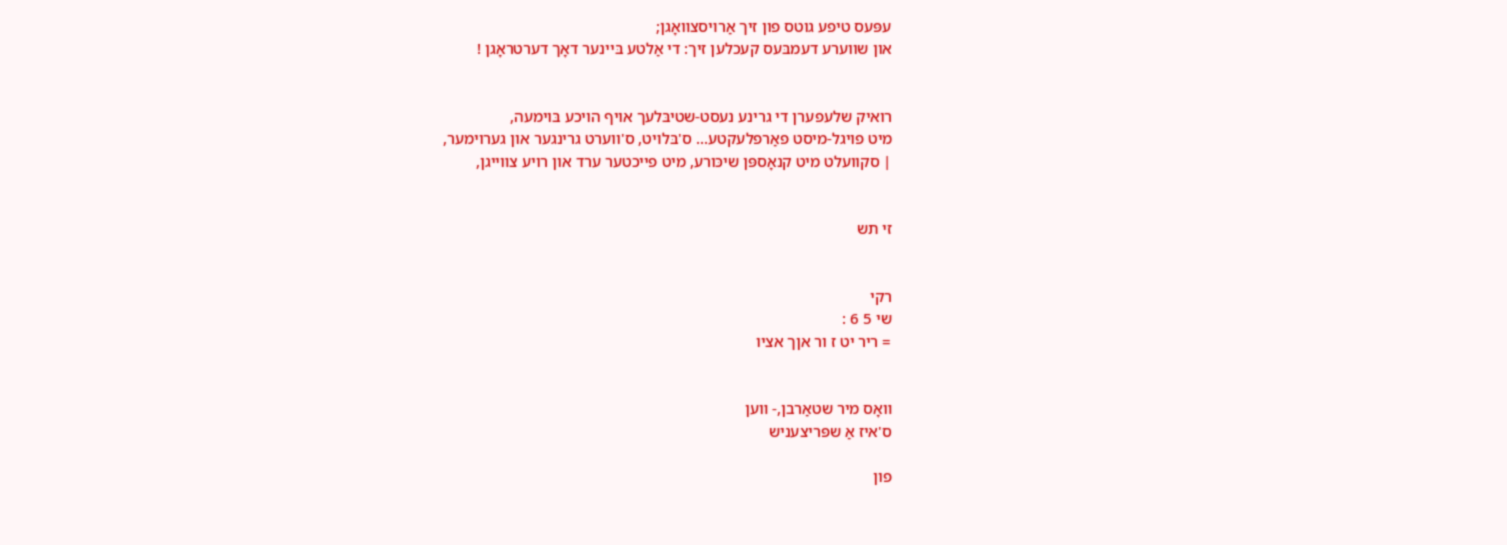עפּעס טיפע גוטס פון זיך אַרױסצװאָגן;
און שווערע דעמבּעס קעכלען זיך: די אַלטע בּיינער דאָך דערטראָגן !


רואיק שלעפערן די גרינע נעסט-שטיבּלעך אויף הויכע בּוימעה,
מיט פויגל-מיסט פאַרפלעקטע... ס'בּלױט, ס'ווערט גרינגער און גערוימער,
| סקוועלט מיט קנאָספּן שיכּורע, מיט פייכטער ערד און רויע צװייגן,


זי תש


רקי
שי 5 6 :
= ריר יט ז ור אןך אציו


װאָס מיר שטאַרבן,- װען
ס'איז אַ שפּריצעניש

פון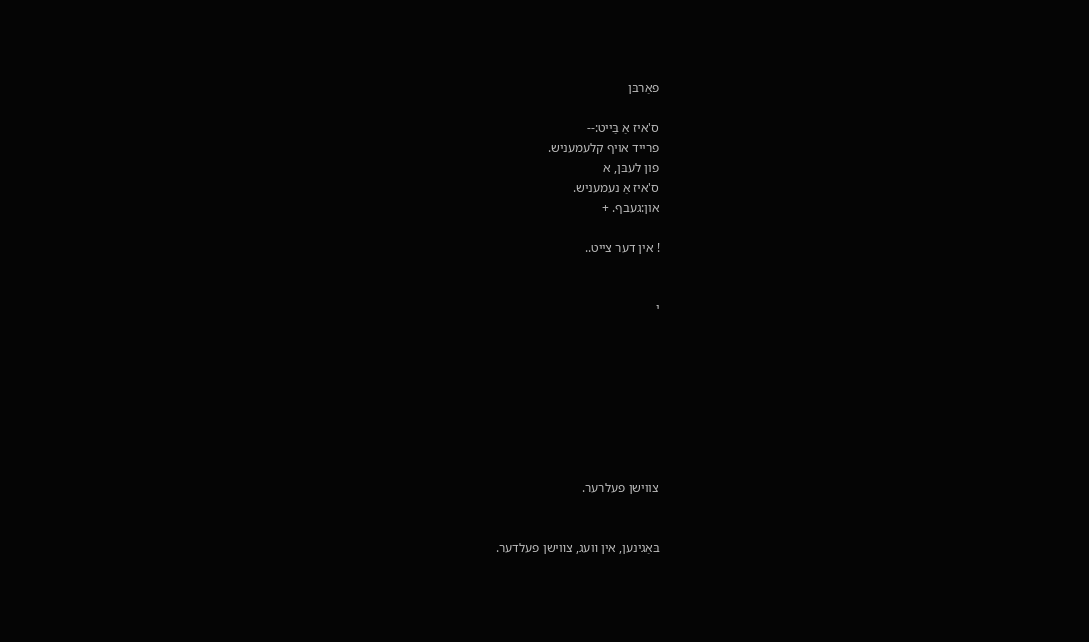פאַרבּן

ס'איז אַ בַּייט:--
פרייד אויף קלעמעניש.
פון לעבּן, א
ס'איז אַ נעמעניש.
און:געבף. +

! אין דער צייט..


י








צווישן פעלרער.


בּאַגינען, אין װעג, צװישן פעלדער.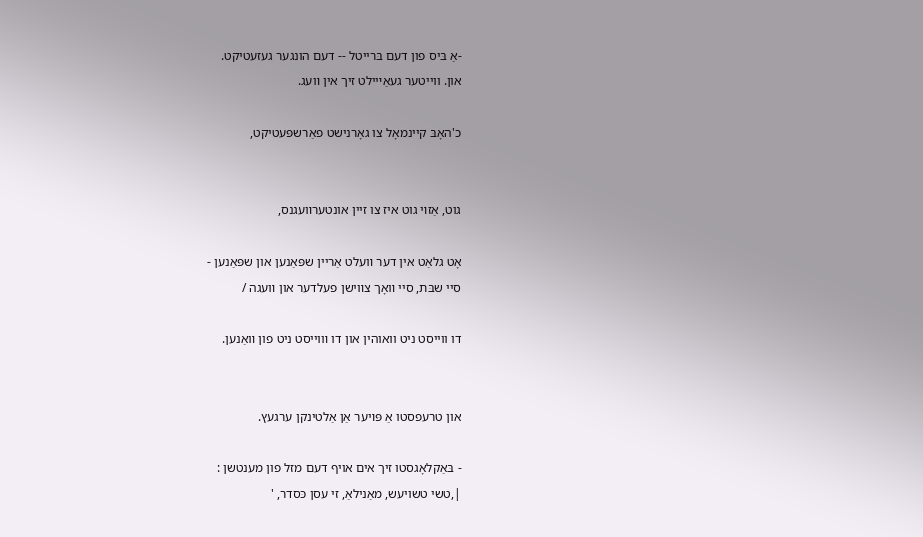-אַ בּיס פון דעם בּרייטל -- דעם הונגער געזעטיקט.
און. ווייטער געאַײילט זיך אין װעג.

כ'האָבּ קיינמאָל צו גאָרנישט פאַרשפּעטיקט,


גוט, אַזױ גוט איז צו זיין אונטערװעגנס,

אָט גלאַט אין דער װעלט אַריין שפּאַנען און שפּאַנען -
סיי שבּת, סיי װאָך צװישן פעלדער און װעגה /

דו ווייסט ניט וואוהין און דו װוייסט ניט פון װאַנען.


און טרעפסטו אַ פּױער אַן אַלטינקן ערגעץ.

- בּאַקלאָגסטו זיך אים אויף דעם מזל פון מענטשן :
|,טשי טשויעש, מאַנילאַ, זי עסן כּסדר, '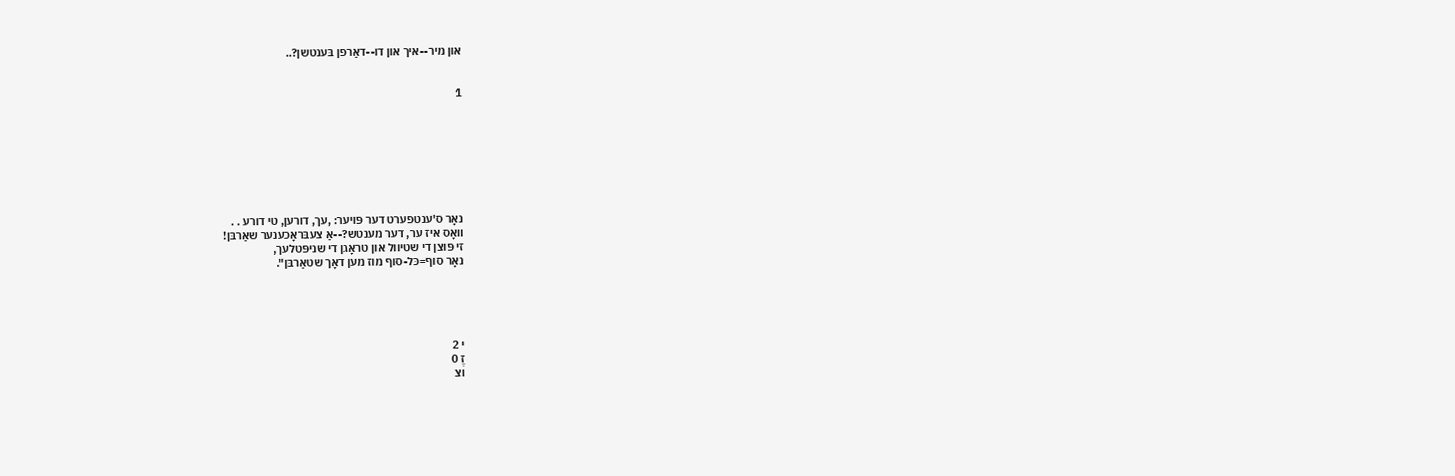און מיר--איך און דו--דאַרפן בּענטשן?..


1








נאָר ס'ענטפערט דער פּויער: ,עך, דורען, טי דורע . .
װאָס איז ער, דער מענטש?--אַ צעבּראָכענער שאַרבּן!
זי פּוצן די שטיוול און טראָגן די שניפּטלעך,
נאָר סוף=כּל-סוף מוז מען דאָך שטאַרבּן".





י 2
זֶ 0
וצ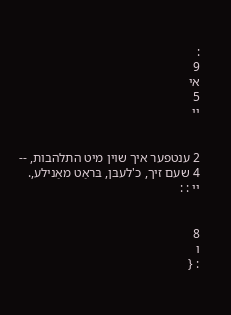:
9
אי
5
יי


2 ענטפער איך שוין מיט התלהבות, --
4 שעם זיך, כ'לעבּן, בּראַט מאַנילע,.
יי : :


8
ו
: {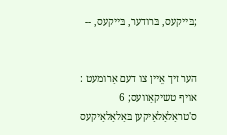;בּייקעס, בּרודער, בּייקעס, --


הער זיך אֵיין צו דעם אַרומעט :
אויף טשיקאַװעס; 6
ס'טראַלאַלאַיקען בּאַלאַלאַיקעס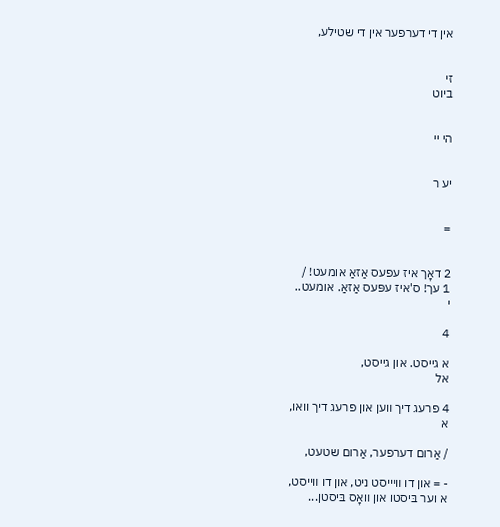אין די דערפער אין די שטילע,


זי
ביוט


הי יי


יע ר


=


2 דאָך איז עפעס אַזאַ אומעט! /
1 עך! ס'איז עפּעס אַזאַ. אומעט..
י

4

א גייסט. און גייסט,
אל

4 פרעג דיך װען און פרעג דיך וואו,
א

/ אַרום דערפער, אַרום שטעט,

- = און דו װײיסט ניט, און דו װייסט,
א וער בּיסטו און װאָס בּיסטן...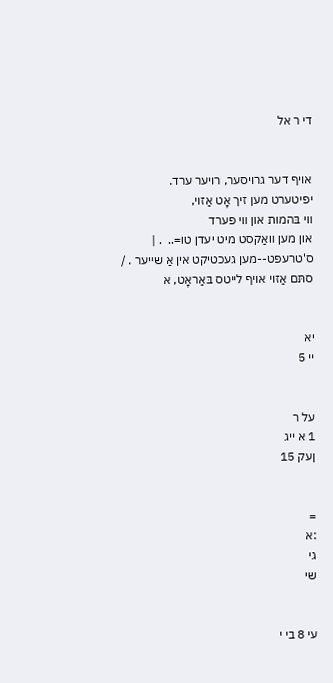די ר אל


אויף דער גרויסער, רויער ערד.
יפיטערט מען זיך אָט אַזױ,
װי בּהמות און װי פערד
און מען װאַקסט מיט יעדן טו=..  . |
ס'טרעפט--מען געכטיקט אין אַ שײער . /
סתּם אַזױ אויף לייטס בּאַראָט, א


יא
יי 5


על ר
1 א ייג
ןעק 15


=
:א
גי
שי


עי 8 בי י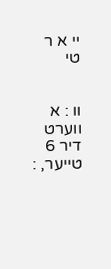יי א ר
טי


וו : א ווערט דיר 6 טייער, :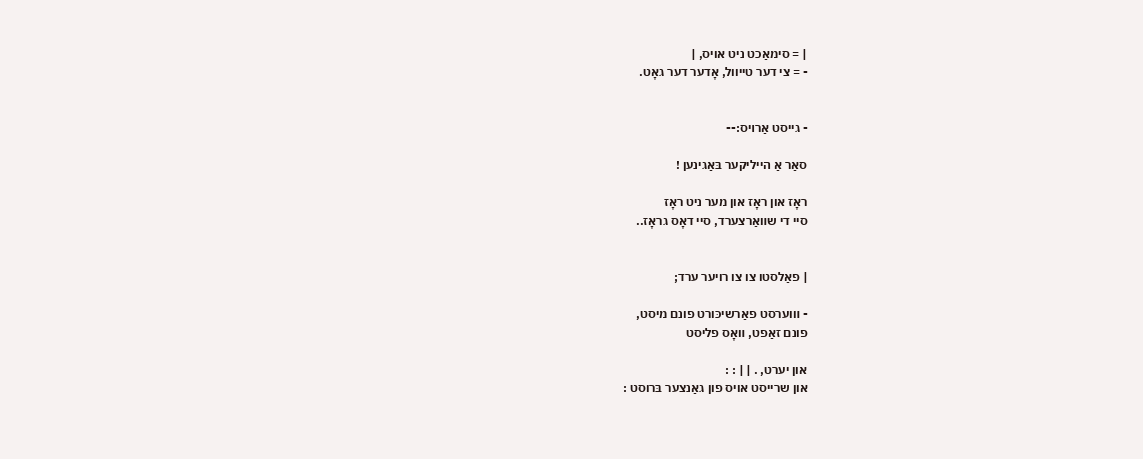| = סימאַכט ניט אויס, |
- = צי דער טייוול, אָדער דער גאָט.


- גייסט אַרױס:--

סאַר אַ הייליקער בּאַגינען !

ראָז און ראָז און מער ניט ראָז
סיי די שװאַרצערד, סיי דאָס גראָז..


| פאַלסטו צו צו רויער ערד;

- װוערסט פאַרשיכּורט פונם מיסט,
פונם זאַפט, װאָס פליסט

און יערט, . | | : :
און שרייסט אויס פון גאַנצער בּרוסט :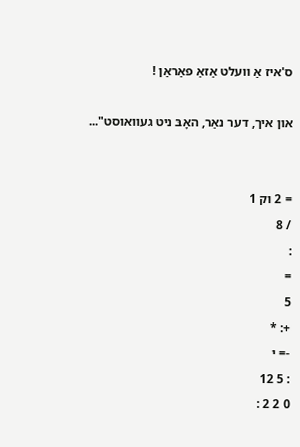ס'איז אַ װעלט אַזאַ פאַראַן !

און איך, דער נאַר, האָבּ ניט געוואוסט"...


= 2 וק 1
/ 8
:
=
5
+: *
-= י
: 5 12
0 2 2 :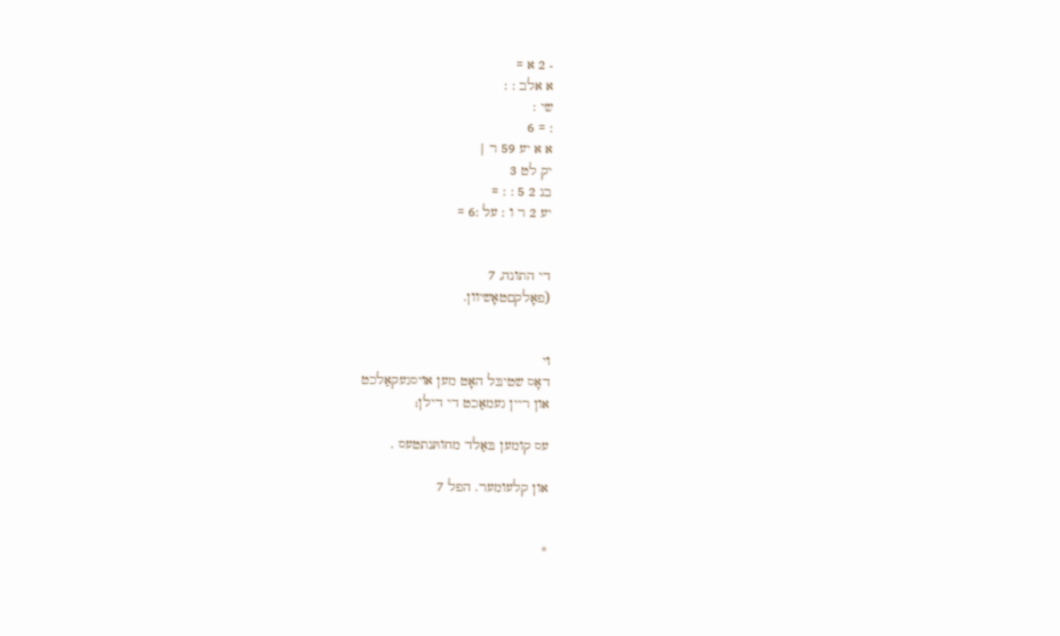- 2 א =
א אלב : :
שי :
: = 6
א א יע 59 ר |
יק לט 3
בנ 2 5 : : =
יע 2 ר ו : על :6 =


די התונה, 7
(פאָלקםטאָשיוון.


ױ
דאָס שטיבּל האָט מען אױסגעקאַלכט
און ריין געמאַכט די דילן;

עס קומען בּאַלד מחותּנתטעס .

און קלעומער. הפל 7


*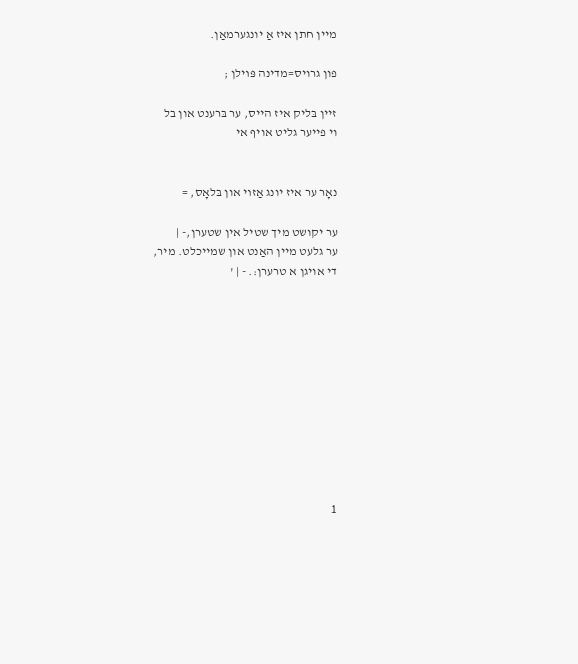מיין חתן איז אַ יונגערמאַן.

פון גרויס=מדינה פּױלן ;

זיין בּליק איז הייס, ער בּרענט און בל
וי פייער גליט אויף אי


נאָר ער איז יונג אַזױ און בּלאָס, =

ער יקושט מיך שטיל אין שטערן,- |
ער גלעט מיין האַנט און שמייכלט. מיר,
די אויגן א טרערן:. - | '











1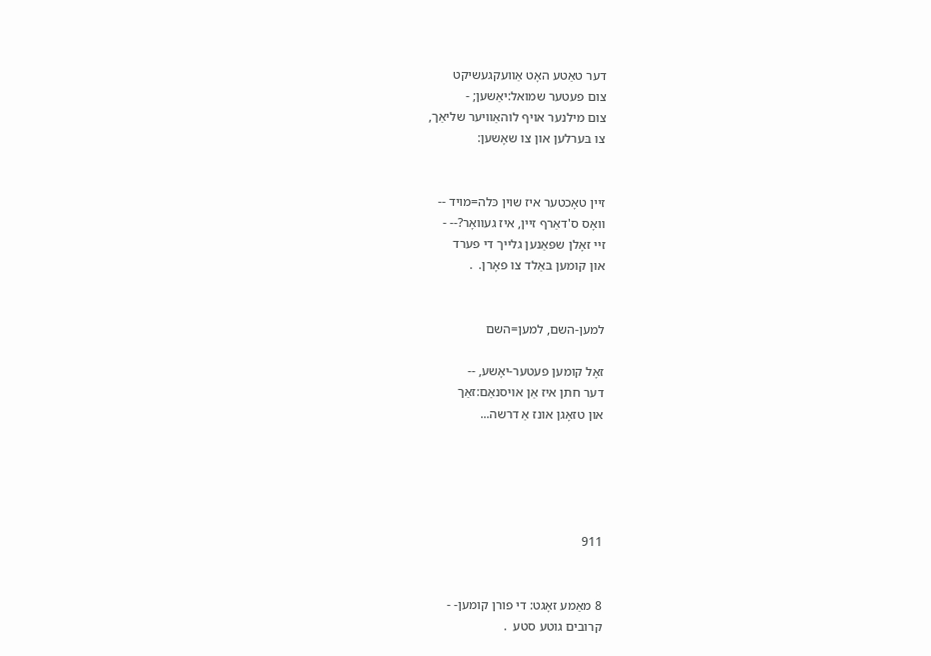דער טאַטע האָט אַװעקגעשיקט
צום פעטער שמואל:יאַשען; -
צום מילנער אויף לוהאַװיער שליאַך,
צו בּערלען און צו שאָשען:


זיין טאָכטער איז שוין כּלה=מויד --
װאָס ס'דאַרף זיין, איז געװאָר?-- -
זיי זאָלן שפּאַנען גלייך די פערד
און קומען בּאַלד צו פאָרן.  .


למען-השם, למען=השם

זאָל קומען פעטער-יאָשע, --
דער חתן איז אַן אױסנאַם:זאַך
און טזאָגן אונז אַ דרשה...





911


8 מאַמע זאָגט: די פורן קומען- -
קרובים גוטע סטע  .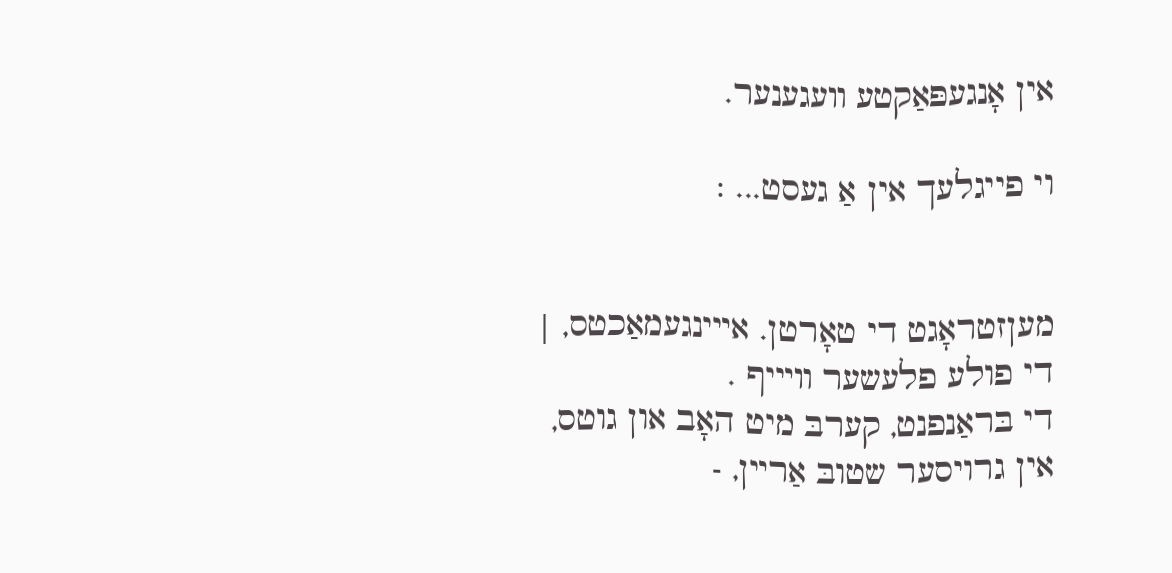אין אָנגעפּאַקטע װעגענער.

וי פייגלעך אין אַ געסט... :


מעןזטראָגט די טאָרטן. אײינגעמאַכטס, |
די פולע פלעשער װײיף .
די בּראַנפנט, קערבּ מיט האָב און גוטס,
אין גרויסער שטובּ אַרײן, -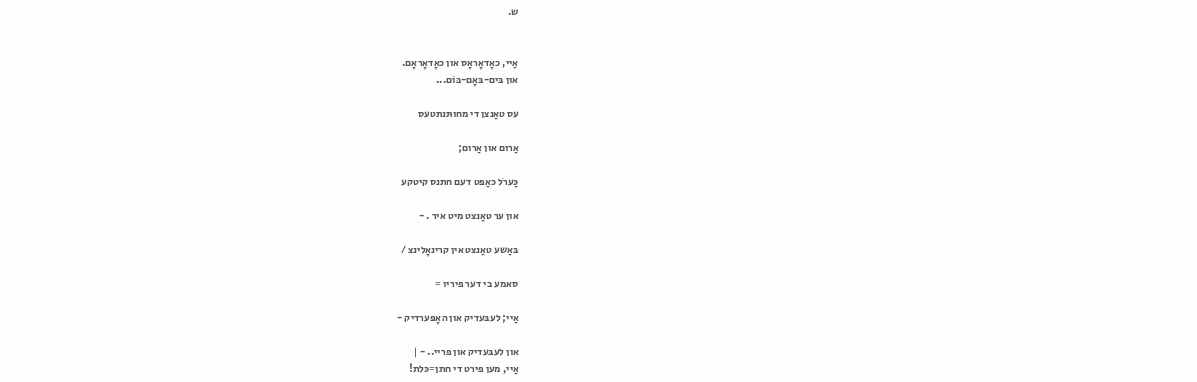ש.


אַיי, כאָדאָראָס און כאָדאָראָם.
און בּים-בּאָם-בּוֹם...

עס טאַנצן די מחותּנתטעס

אַרום און אַרום;

כַּערֹל כאַפּט דעם חתנס קיטקע

און ער טאַנצט מיט איר . -

בּאַשע טאַנצט אין קרינאָלינצ /

סאמע בי דער פיריו =

אַיי; לעבּעדיק און האָפּערדיק -

און לעבּעדיק און פריי.. - |
אַיי, מען פירט די חתן=כּלת!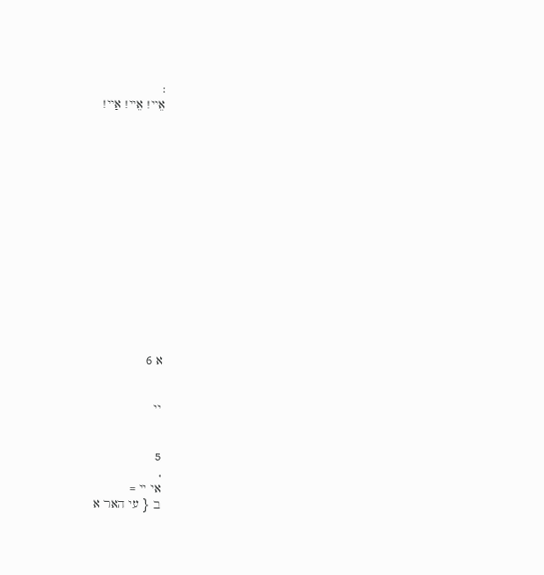:
אֵײ! אֵיי! אַײ!















א 6


יי


5
,
אי יי =
ב { עי האר א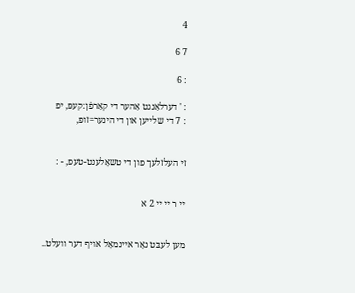4

7 6

: 6

: ' דערלאַנגט אַהער די קאַרפֿן:קעפּ, יפ
: 7 די שלייען און די הינער=זופּ,


זי העלזלעך פון די טשאָלענט-טעפ, - :


יי ר יי יי 2 א


מען לעבּט נאָר איינמאָל אויף דער װעלט..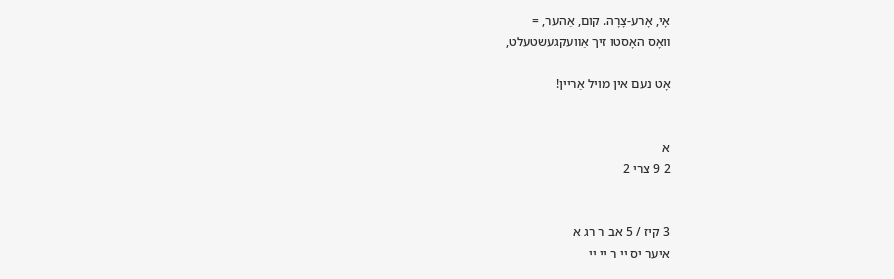אָי, אָרע-צָרָה. קום, אַהער, =
װאָס האָסטו זיך אַװעקגעשטעלט,

אָט נעם אין מויל אַריין!


א
2 9 צרי 2


3 קיז / 5 אב ר רג א
איער יס יי ר יי יי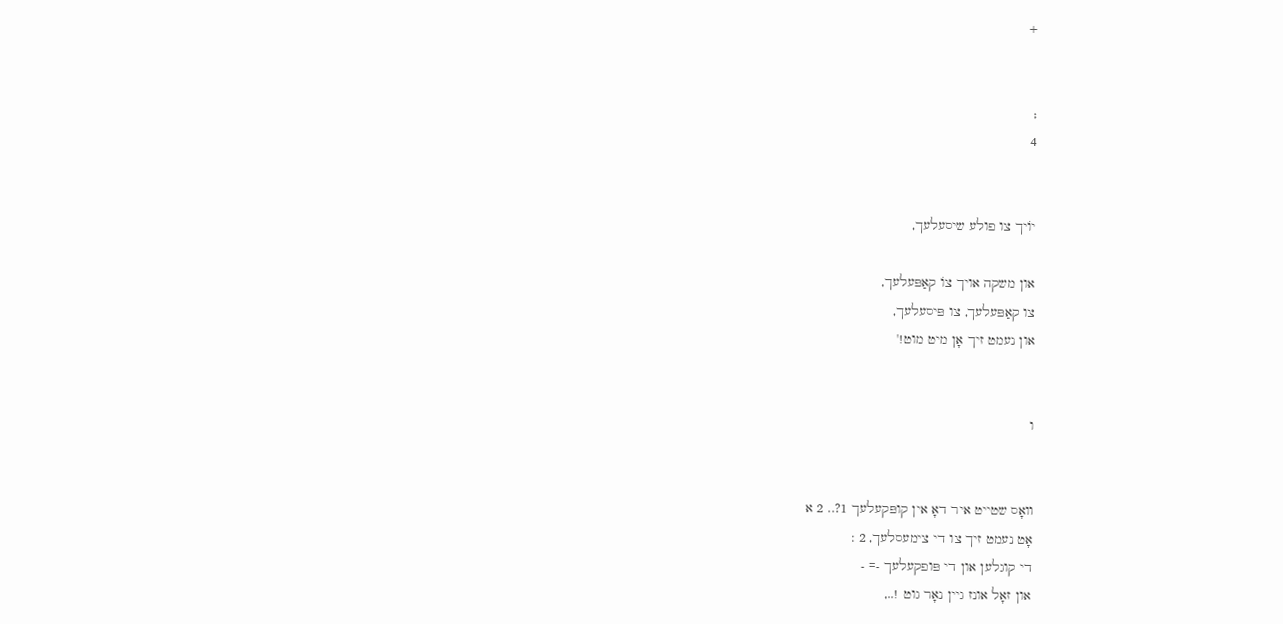+


;
4


יוֹיך צו פולע שיסעלעך,

און משקה אויך צוֹ קאַפּעלעך,
צו קאַפּעלעך, צו פּיסעלעך,
און נעמט זיך אָן מיט מוט!'


ו


װאָס שטייט איר דאָ אין קופּקעלעך 1?.. 2 א
אָט נעמט זיך צו די צימעסלעך, 2 :
די קוגלען און די פּופקעלעך -= -
און זאָל אונז גיין נאָר גוט !..,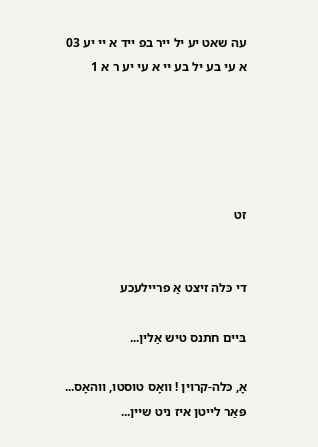עה שאט יע יל ייר בפ ייד א יי יע 03
א עי בע יל בע יי א עי יע ר א 1





זט


די כּלה זיצט אַ פריילעכע

בּיים חתנס טיש אַלין...

אָ, כּלה-קרוין ! װאָס טוסטו, װהאָס...
פּאַר לייטן איז ניט שיין...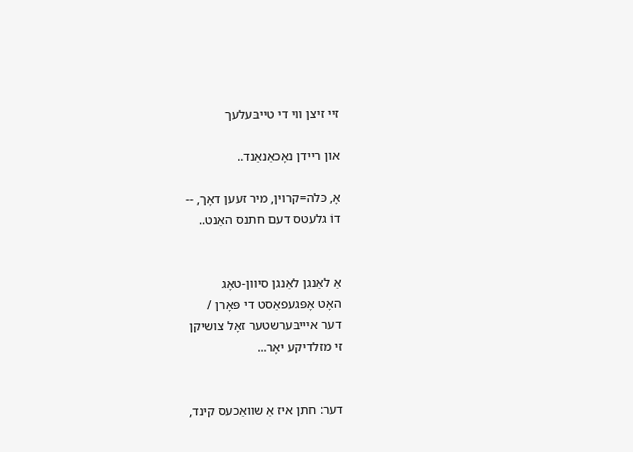זיי זיצן װי די טײבּעלעך

און ריידן נאָכאַנאַנד..

אָ, כּלה=קרוין, מיר זעען דאָך, --
דוֹ גלעטס דעם חתנס האַנט..


אַ לאַנגן לאַנגן סיוון-טאָג
האָט אָפּגעפאַסט די פּאָרן /
דער אײיבּערשטער זאָל צושיקן
זי מזלדיקע יאָר...


דער: חתן איז אַ שװאַכעס קינד,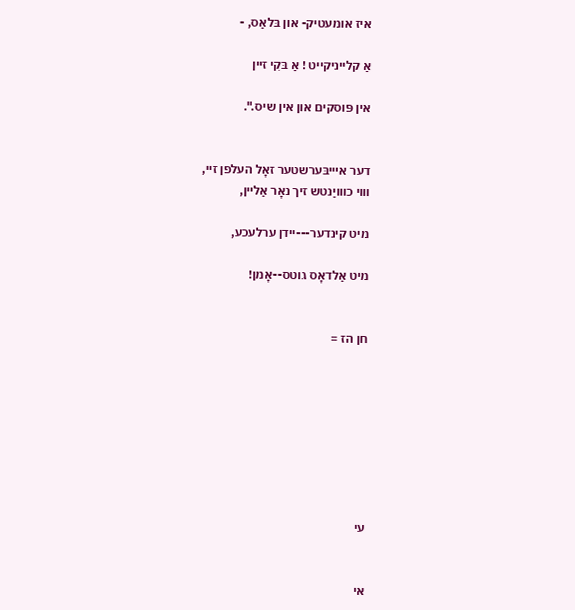איז אומעטיק- און בּלאַס, -

אַ קלייניקייט ! אַ בּקִי זיין

אין פּוסקים און אין שיס.".


דער אײיבּערשטער זאָל העלפן זיי,
װוי כװויַנטש זיך נאָר אַלײן,

מיט קינדער---יידן ערלעכע,

מיט אַלדאָס גוטס--אָמן!


חן הז =








עי


אי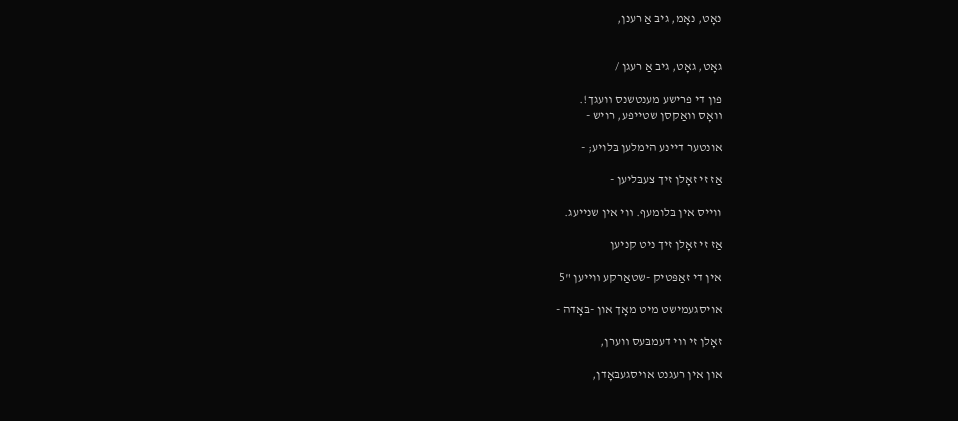נאָט, נאָמ, גיבּ אַ רענן,


גאָט, גאָט, גיב אַ רעגן /

פון די פרישע מענטשנס װעגך!.
װאָס װאַקסן שטייפע, רויש -

אונטער דיינע הימלען בּלויע; -

אַז זי זאָלן זיך צעבּליען -

ווייס אין בּלומעף. װי אין שנייעג.

אַז זי זאָלן זיך ניט קניען

אין די זאַפּטיק -שטאַרקע װײען "5

אויסגעמישט מיט מאָך און -בּאָדה -

זאָלן זי װי דעמבּעס װערן,

און אין רעגנט אױסגעבּאָדן,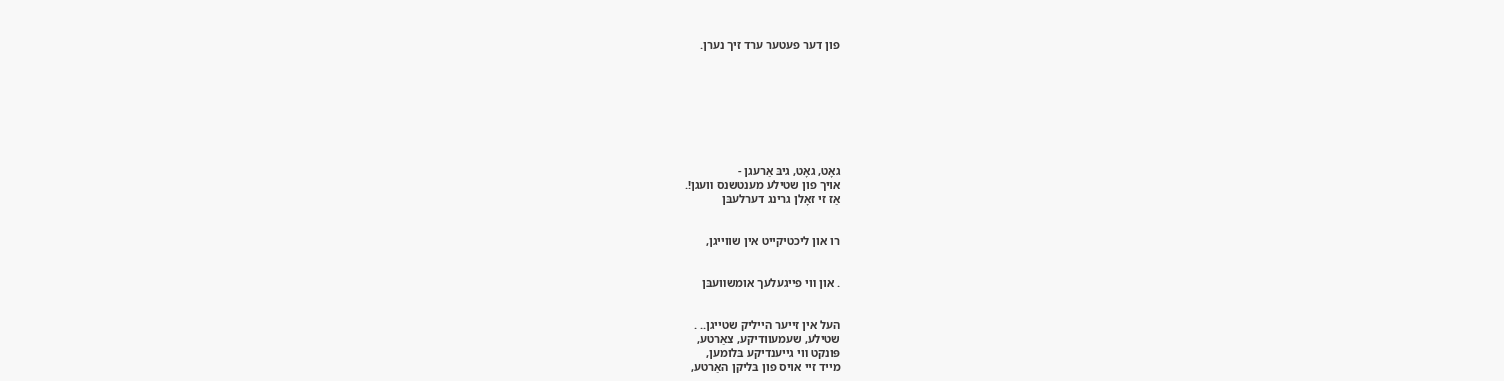פון דער פעטער ערד זיך נערן.








גאָט, גאָט, גיבּ אַרעגן -
אויך פון שטילע מענטשנס װעגן!.
אַז זי זאָלן גרינג דערלעבּן


רו און ליכטיקייט אין שווייגן,


. און װי פייגעלעך אומשװעבּן


העל אין זייער הייליק שטייגן.. .
שטילע, שעמעוודיקע, צאַרטע,
פּונקט װי גייענדיקע בּלומען,
מייד זיי אויס פון בּליקן האַרטע,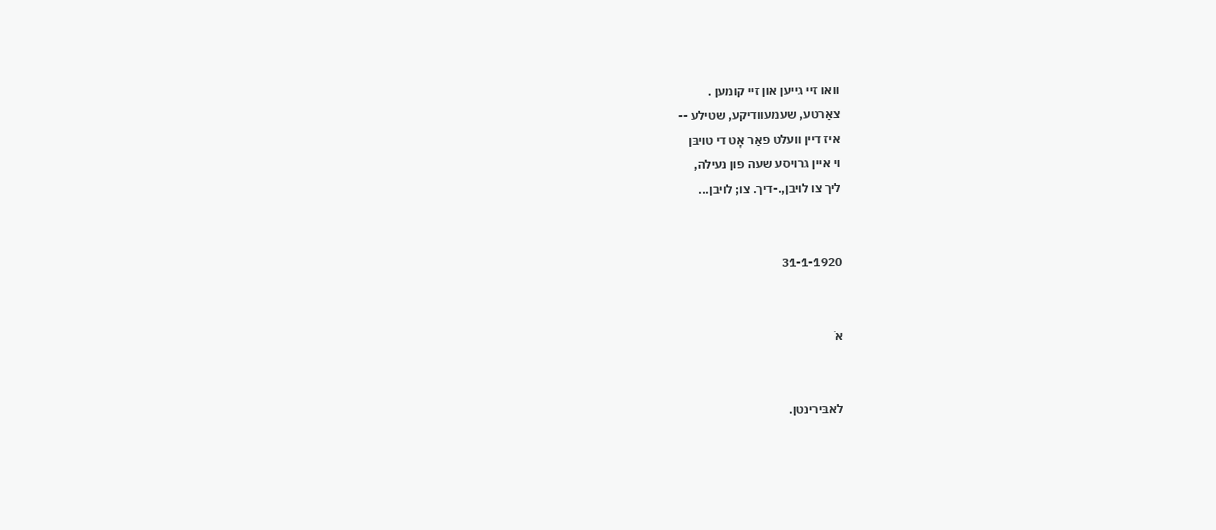וואו זיי גייען און זיי קומען .
צאַרטע, שעמעוודיקע, שטילע --
איז דיין װעלט פאַר אָט די טױבּן
וי איין גרויסע שעה פון נעילה,
ליך צו לויבן,.-דיך. צו; לויבן...


31-1-1920


אֹ


לאבּירינטן.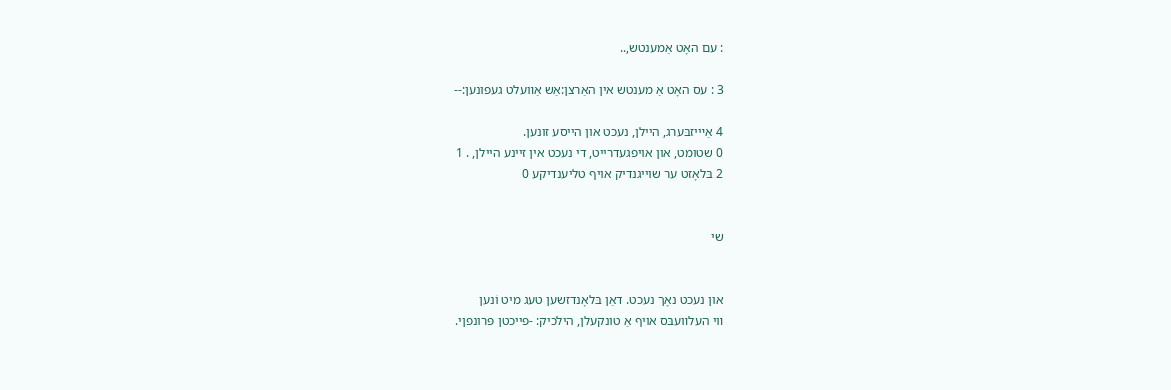: עם האָט אַמענטש,..

3 : עס האָט אַ מענטש אין האַרצן:אַש אַװעלט געפונען:--

4 אַײיזבּערג, היילן, נעכט און הייסע זונען.
0 שטומט, און אויפגעדרייט, די נעכט אין זיינע היילן, . 1
2 בּלאָזט ער שוייגנדיק אויף טליענדיקע 0


שי


און נעכט נאָך נעכט. דאַן בּלאָנדזשען טעג מיט וֹנען
װי העלװעבּס אויף אַ טונקעלן, הילכיק: -פייכטן פּרונפןי.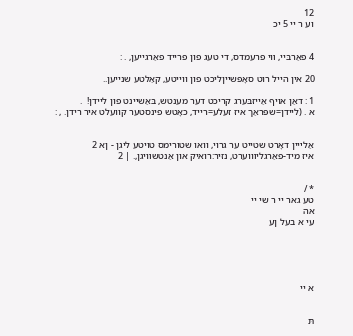12
וע ר יי 5 יכ


4 פאַרבּיי, װי פרעמדס, די טעג פון פרייד פאַרגייען, . :

20 אין הייל רוט סאָפּשײןליכט פון ווייטע, קאַלטע שנייען..

1 : דאַן אויף אַייזבּערג קריכט דער מענטש, בּאַשײנט פון ליידן!  .
א . (ליידן=שפּראַך איז זעלע=רייד, כאָטש פינסטער קוועלט איר רידן. , :


אַלײין דאָרט שטייט ער גרוי, וואו שטורימס טויטע ליגן - ןא 2
איז מיד-פאַרגליװוערט, נזיר:רואיק און אַנטשװיגן,. | 2


* /
טע גאר יי ר שי יי
אה
עי א בעל ןע





א יי


תּ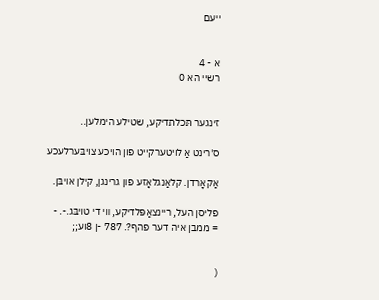ייעם


א - 4
רשיי הא 0


זינגער תּכלתדיקע, שטילע הימלען..

ס'רינט אַ לויטערקייט פון הויכע צויבּערלעכע

אַקאָרדן. קלאַנגלאָזע פון גרינגן, קילן אױבּן.

פליסן העל, ריינצאַפּלדיקע, װי די טױבּג.-. -
= ממבן איה דער פהף?. 787 -ן 8וע;;


(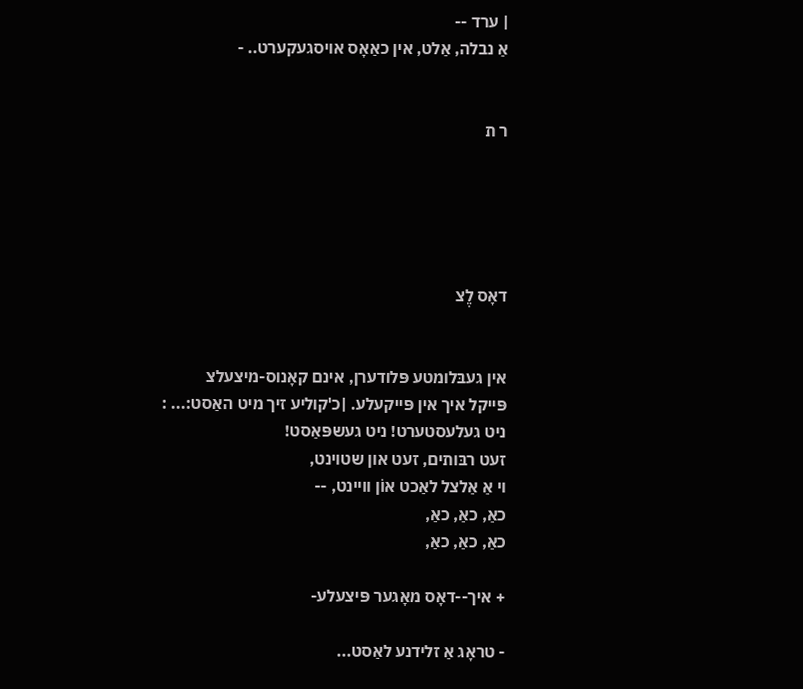| ערד --
אַ נבלה, אַלט, אין כאַאָס אויסגעקערט.. -


ר ת





דאָס לֶצ


אין געבּלומטע פּלודערן, אינם קאָנוס-מיצעלצ
פּייקל איך אין פּייקעלע. |כ'קוליע זיך מיט האַסט:... :
ניט געלעסטערט! ניט געשפּאַסט!
זעט רבּותים, זעט און שטוינט,
וי אַ אַלצל לאַכט אוֹן וויינט, --
כאַ, כאַ, כאַ,
כאַ, כאַ, כאַ,

+ איך--דאָס מאָגער פּיצעלע-

- טראָג אַ זלידנע לאַסט...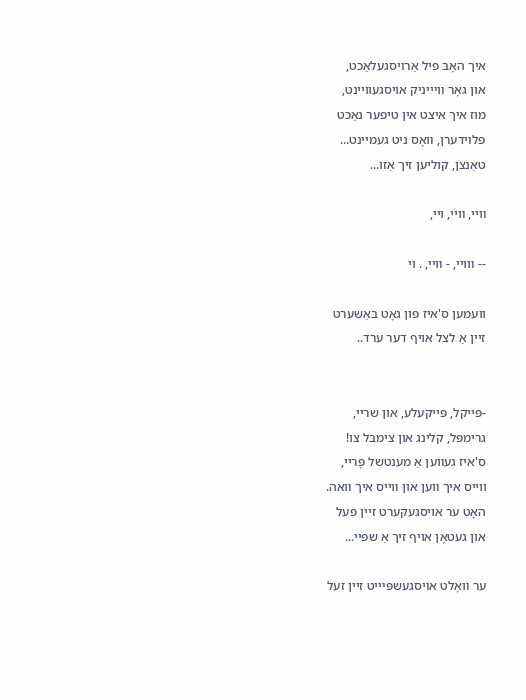איך האָבּ פיל אַרױסגעלאַכט,
און גאָר װײיניק אויסגעוויינט,
מוז איך איצט אין טיפער נאַכט
פּלױדערן, װאָס ניט געמיינט...
טאַנצן, קוליען זיך אַזו...

װיי, װיי, ויי,

-- װויי, - װיי, . וי

וועמען ס'איז פון גאָט בּאַשערט
זיין אַ לצל אויף דער ערד..


-פּייקל, פּייקעלע, און שריי,
גרימפּל, קלינג און צימבּל צו!
ס'איז געװען אַ מענטשל פָּריי,
ווייס איך װען און װייס איך װאה.
האָט ער אויסגעקערט זיין פעל
און געטאָן אויף זיך אַ שפּיי...

ער װאָלט אױסגעשפּײיט זיין זעל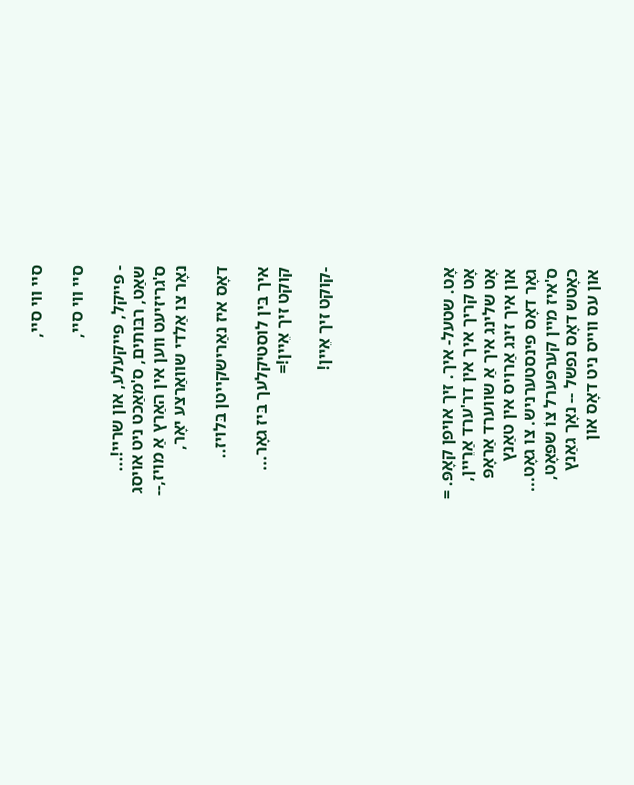סיי װי סיי,

סיי װי סיי,

- פּייקל, פּייקעלע, און שריי!...
שאַט, רבּותים, ס'מאַכט ניט אויסג
ס'גריזיעט ווען אין האַרץ אַ מויז,--
נאָר צו אַלדי שװאַרצע יאָר,

דאָס איז נאַרישקײטן בּלויז..

איך בּין לוסטיקלעך בּיז גאָר...
קוקט זיך אֵיין!=

-קוקט זיך אֵיין!





אָט. שטעל- איך. זיך אויפן קאָפּ. =
אָט קריך איך אין דר'ערד אַרֵיין,
אָט שלינג איך אַ שווערד אַראָפּ
און איך זינג אַרױס אין טאַנץ
גאָר דאָס פינסטערניש. צו גאָט...
ס'איז מיין קערפּערל צוֹ שפּאָט,
כאָטש דאָס נפשל -- נאָך גאַנץ
און עס ווייס ניט דאָס און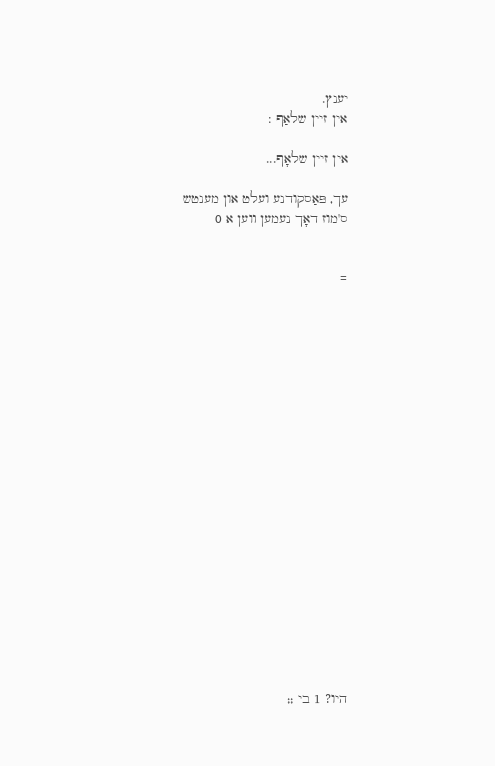יענץ.
אין זיין שלאַף :

אין זיין שלאָף...

עך, פּאַסקודנע ועלט און מענטש
ס'מוז דאָך נעמען װען א 0


=




















היו? 1 בי ;;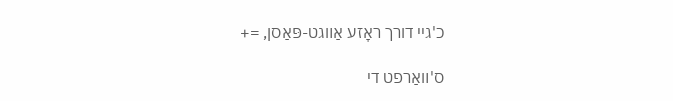כ'גיי דורך ראָזע אַװגט-פּאַסן, =+

ס'װאַרפט די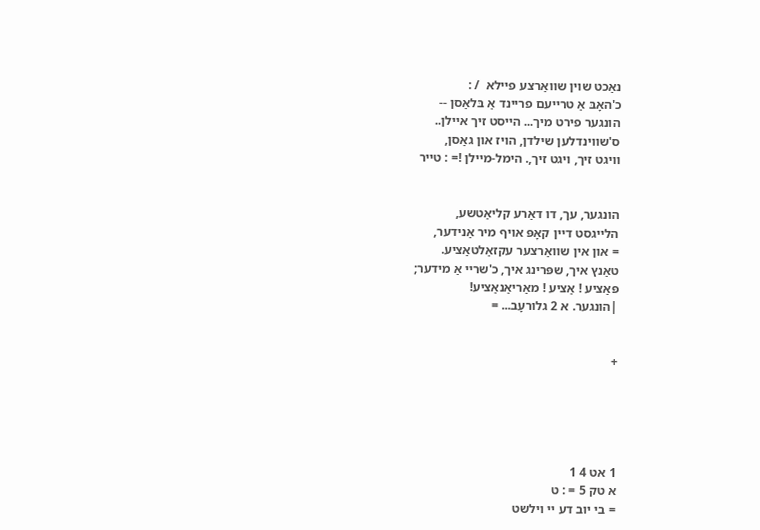נאַכט שוין שװאַרצע פיילא  / :
כ'האָבּ אַ טרייעם פריינד אַ בּלאַסן --
הונגער פירט מיך... הייסט זיך איילן..
ס'שווינדלען שילדן, הויז און גאַסן,
וויגט זיך, ויגט זיך,. הימל-מיילן != : טייר


הונגער, עך, דו דאַרע קליאַטשע,
הלייגסט דיין קאָפּ אויף מיר אַנידער,
= און אין שװאַרצער עקזאַלטאַציע.
טאַנץ איך, שפּרינג איך, כ'שריי אַ מידער;
פּאַציע ! אַציע ! מאַריאַנאַציע!
|הונגער. א 2 גלורעָב... =


+





1 אט 4 1
א טק 5 = : ט
= בי יוב דע יי וילשט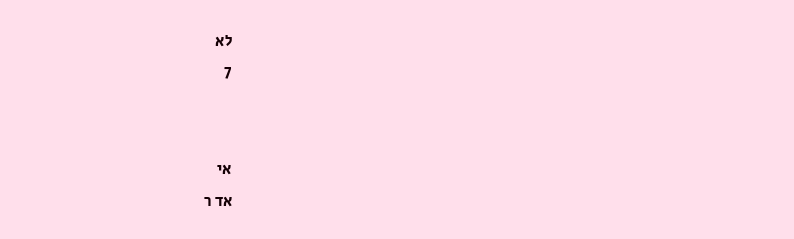לא
7


אי
אד ר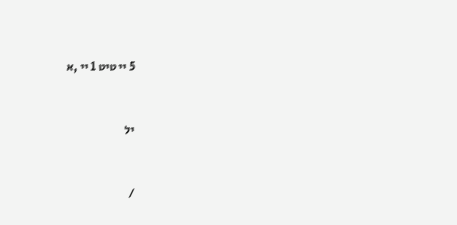5 יי טיט 1 יי ,א


יל


/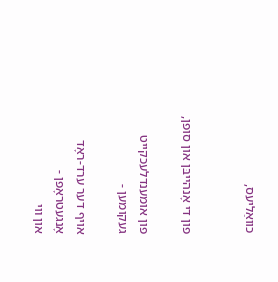כוואַליעס,


פון די אָנהײבּן און סופן,

פון אומענדלעכקייט געקומען -

אויף דער ערד-ראָד אָנגעטראָפן -
און װי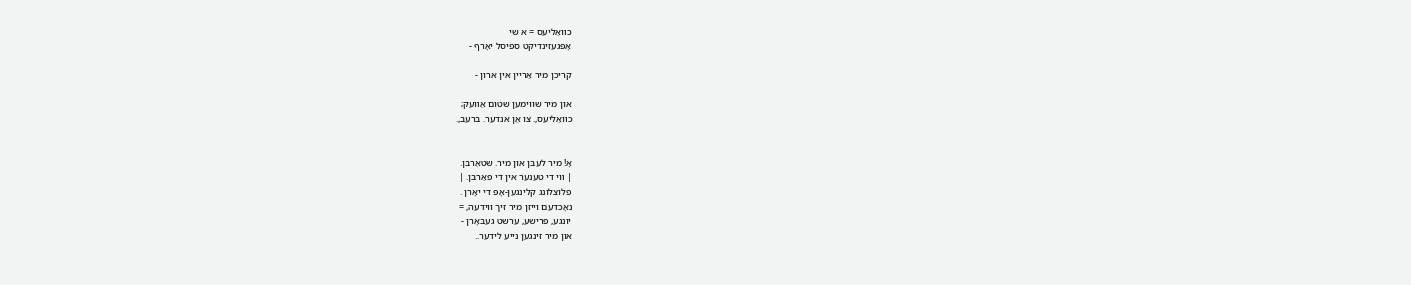כװאַליעס = א שי
אָפּגעזינדיקט ספיסל יאָרף -

קריכן מיר אַריין אין ארון -

און מיר שווימען שטום אַװעק;
כװאַליעס,. צו אַן אנדער. ברעב,.


אָ! מיר לעבּן און מיר. שטאַרבּן.
| װי די טענער אין די פאַרבּן. |
פלוצלונג קלינגען-אָפּ די יאָרן .
נאָכדעם וייזן מיר זיך ווידעה, =
יונגע, פרישע, ערשט געבּאָרן -
און מיר זינגען נייע לידער..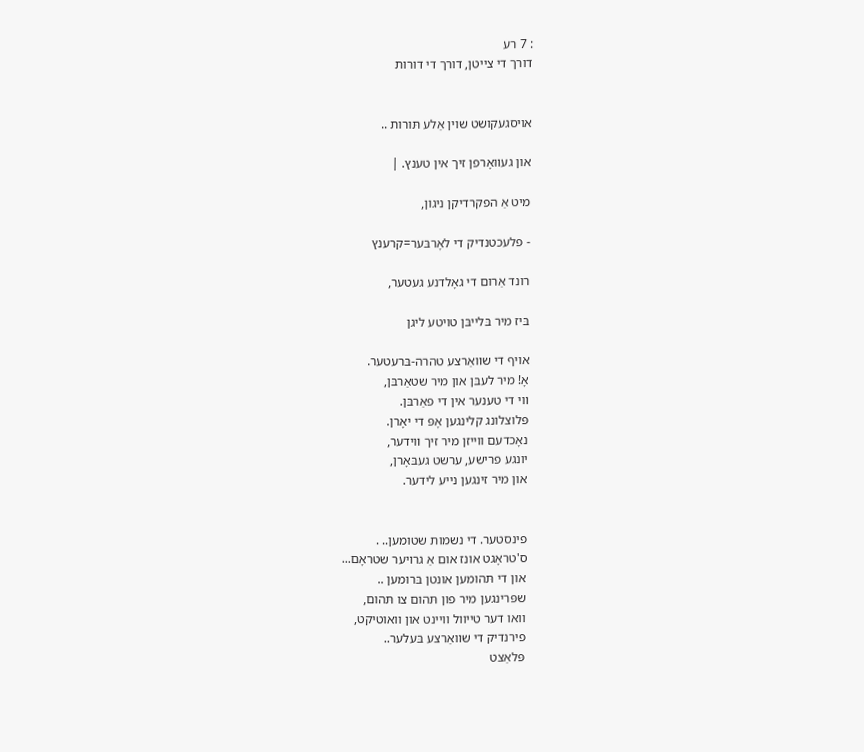: 7 רע
דורך די צייטן, דורך די דורות


אויסגעקושט שוין אַלע תּורות ..

און געװאָרפן זיך אין טענץ. |

מיט אַ הפקרדיקן ניגון,

- פלעכטנדיק די לאָרבּער=קרענץ

רונד אַרום די גאָלדנע געטער,

בּיז מיר בּלייבּן טויטע ליגן

אויף די שװאַרצע טהרה-בּרעטער.
אָ! מיר לעבּן און מיר שטאַרבּן,
װי די טענער אין די פאַרבּן.
פּלוצלונג קלינגען אָפּ די יאָרן.
נאָכדעם ווייזן מיר זיך װידער,
יונגע פרישע, ערשט געבּאָרן,
און מיר זינגען נייע לידער.


פינסטער. די נשמות שטומען.. .
ס'טראָגט אונז אום אַ גרױער שטראָם...
און די תּהומען אונטן בּרומען ..
שפּרינגען מיר פון תּהום צו תּהום,
וואו דער טייוול וויינט און וואוטיקט,
פירנדיק די שװאַרצע בּעלער..
פּלאַצט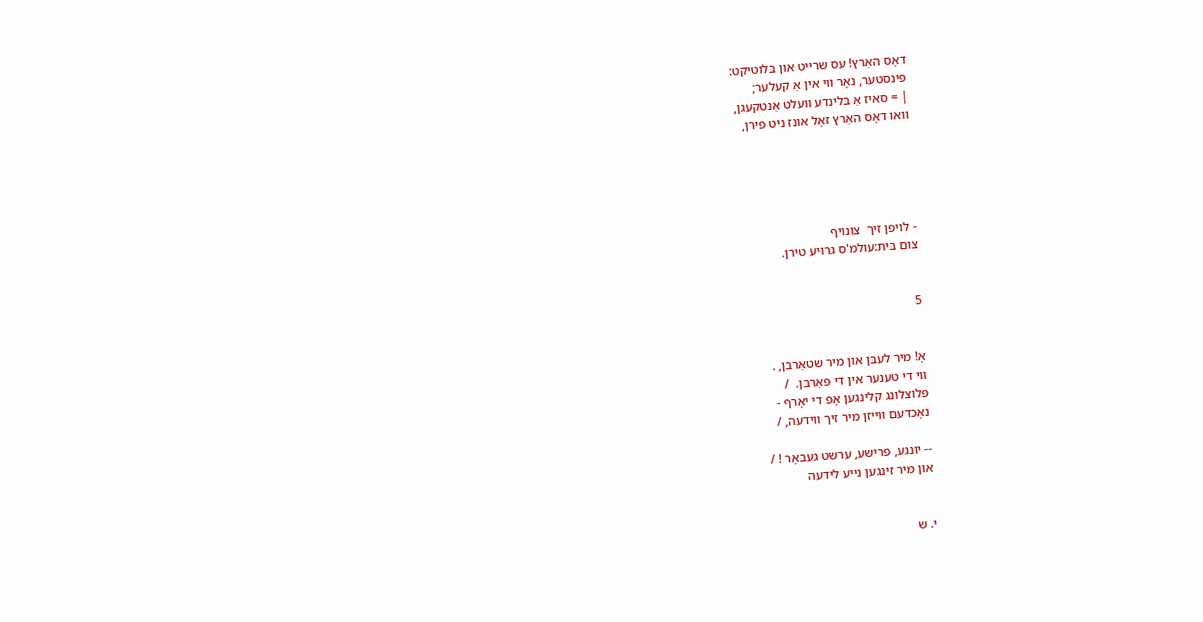דאָס האַרץ! עס שרייט און בּלוטיקט:
פינסטער, נאָר װי אין אַ קעלער;
| = סאיז אַ בּלינדע װעלט אַנטקעגן,
וואו דאָס האַרץ זאָל אונז ניט פירן,





- לויפן זיך  צונויף
צום בּית:עולמ'ס גרויע טירן.


5


אָ! מיר לעבּן און מיר שטאַרבּן, .
װי די טענער אין די פאַרבן.  /
פּלוצלונג קלינגען אָפּ די יאָרף -
נאָכדעם װייזן מיר זיך װידעה, /

-- יונגע, פרישע, ערשט געבּאָר ! /
און מיר זינגען נייע לידעה


י. ש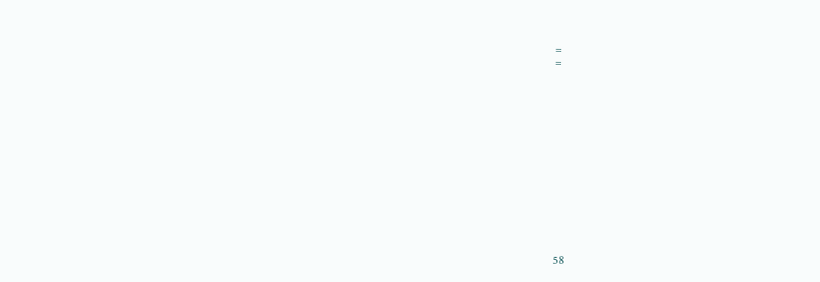=
=














58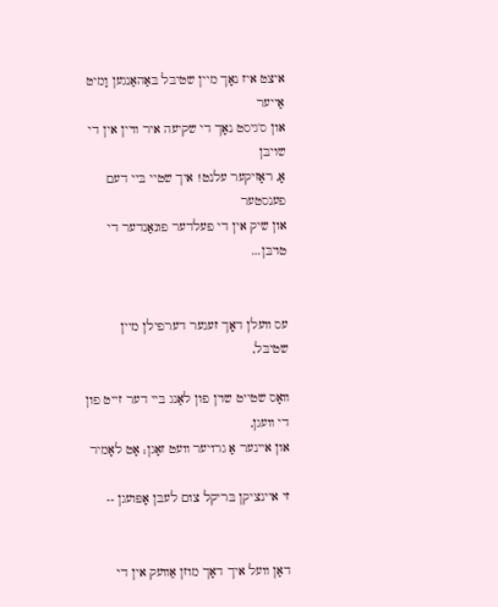איצט איז נאָך מיין שטיבּל בּאַהאַנגען וָמיט אַייער
און ס'גיסט נאָך די שקיעה איר װיין אין די שויבּן
אָ, ראָזיקער עלנט! איך שטיי בּיי דעם פענסטער
און שיק אין די פעלדער פונאַנדער די טויבּן...


עס װעלן דאָך זעגער דערפילן מיין שטיבּל,

װאָס שטייט שוין פון לאַנג בּיי דער זייט פון די װעגן,
און איינער אַ גרויער װעט זאָגן; אָט לאָמיר

זי איינציקן בּריקל צום לעבּן אָפּועגן --


דאַן װעל איך דאָך מוזן אַװעק אין די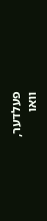פעלדער,
וואו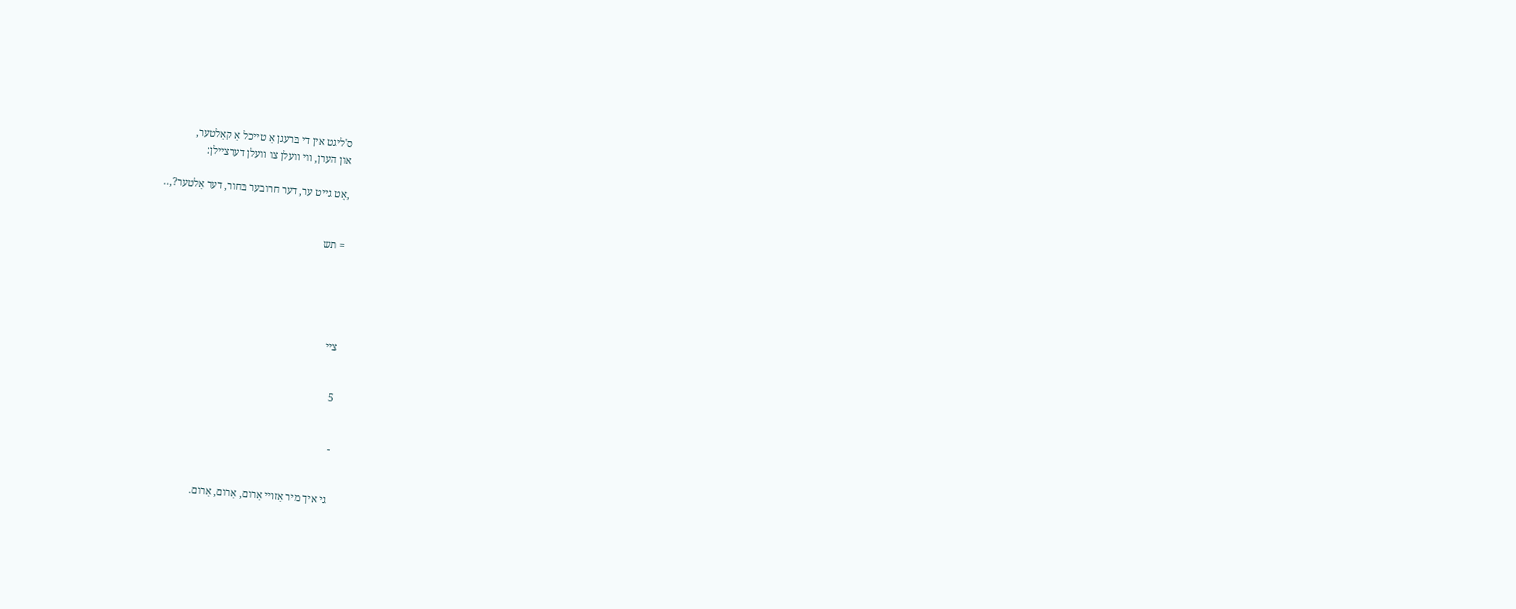ס'ליגט אין די בּרעגן אַ טייכל אַ קאַלטער,
און הערן, װי װעלן צו װעלן דערציילן:

,אָט גייט ער, דער חרובער בּחור, דער אַלטער?,..


= תש





ציי


5


-


גי איך מיר אַזױי אַרום, אַרום, אַרום.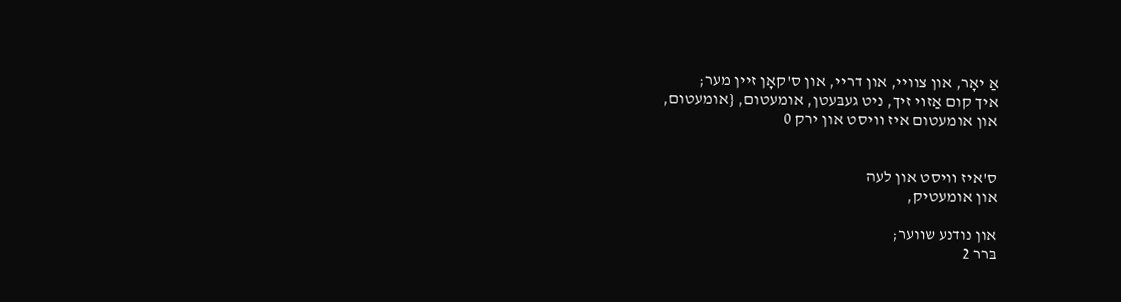אַ יאָר, און צוויי, און דריי, און ס'קאָן זיין מער;
איך קום אַזױ זיך, ניט געבּעטן, אומעטום, {אומעטום,
און אומעטום איז װיסט און ירק 0


ס'איז װיסט און לעה
און אומעטיק,

און נודנע שװער;
בּרר 2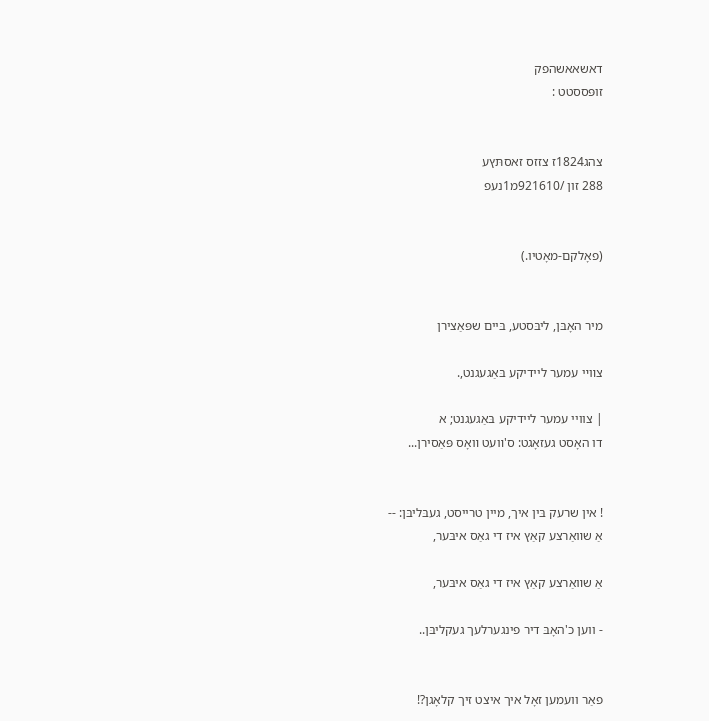דאשאאשהפק
זופּססטט :


צהג1824ז צזזס זאסתּץע
288 זון /921610מ1נעפ


(פאָלקם-מאָטיו.)


מיר האָבּן, ליבּסטע, בּיים שפּאַצירן

צװײ עמער ליידיקע בּאַגעגנט,.

| צוויי עמער ליידיקע בּאַגעגנט; א
דו האָסט געזאָגט: ס'װעט װאָס פּאַסירן...


! אין שרעק בּין איך, מיין טרייסט, געבּליבּן: --
אַ שװאַרצע קאַץ איז די גאַס איבּער,

אַ שװאַרצע קאַץ איז די גאַס איבּער,

- ווען כ'האָבּ דיר פינגערלעך געקליבּן..


פאַר וועמען זאָל איך איצט זיך קלאָגן?!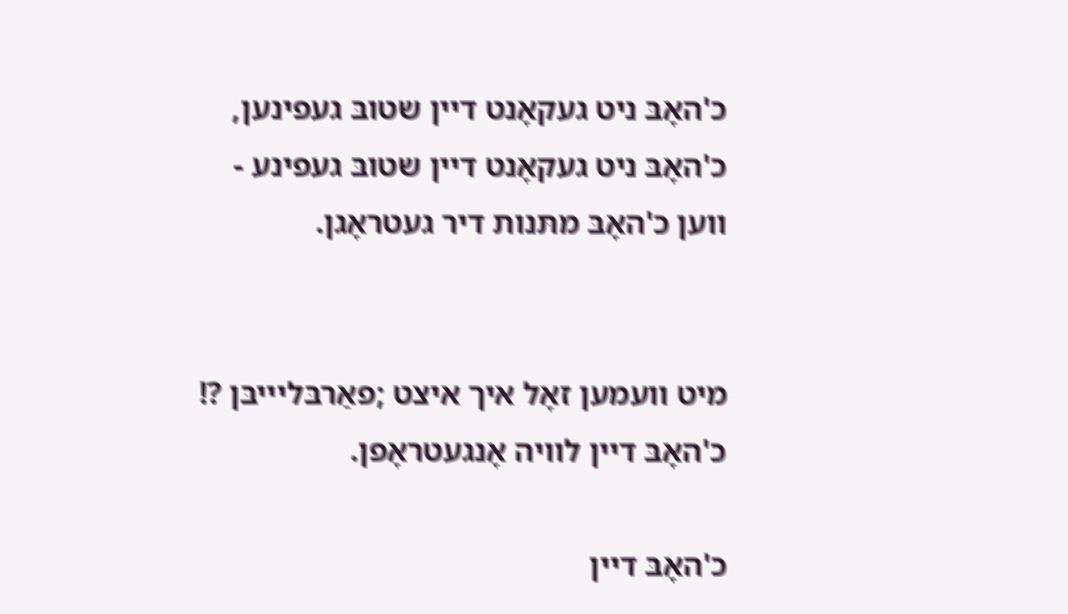כ'האָבּ ניט געקאָנט דיין שטובּ געפינען,
כ'האָבּ ניט געקאָנט דיין שטובּ געפינע -
ווען כ'האָבּ מתּנות דיר געטראָגן.


מיט װעמען זאָל איך איצט ;פאַרבּלײיבּן ?!
כ'האָבּ דיין לוויה אָנגעטראָפן.

כ'האָבּ דיין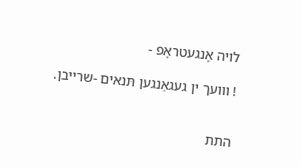לויה אָנגעטראָפ -

! װועך ין געגאַנגען תּנאים -שרייבן.


התת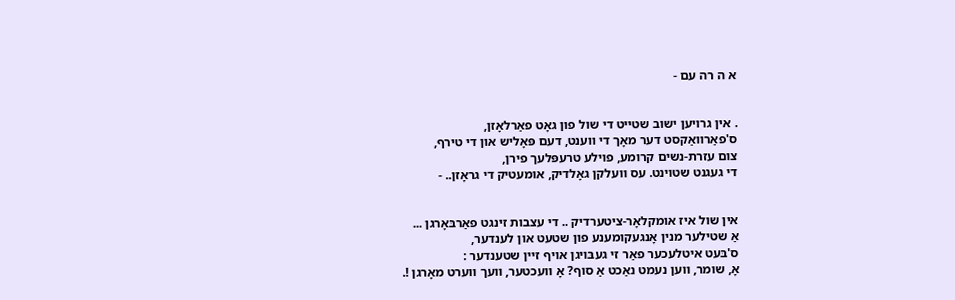א ה רה עם -


. אין גרויען ישוב שטייט די שול פון גאָט פאַרלאָזן,
ס'פאַרװאַקסט דער מאָך די ווענט, דעם פּאָליש און די טירף,
צום עזרת-נשים קרומע, פוילע טרעפּלעך פירן,
די געגנט שטוינט. עס װעלקן גאָלדיק, אומעטיק די גראָזן.. -


אין שול איז אומקלאָר-ציטערדיק .. די עצבות זינגט פאַרבּאָרגן ...
אַ שטילער מנין אָנגעקומענע פון שטעט און לענדער,
ס'בּעט איטלעכער פאַר זי געבּויגן אויף זיין שטענדער :
אָ, שומר, װען נעמט נאַכט אַ סוף? אָ וועכטער, װעך װערט מאָרגן !.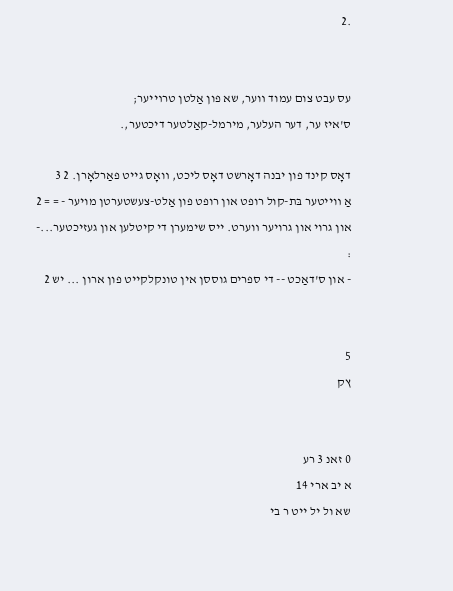.2


עס עבט צום עמוד װער, שא פון אַלטן טרױיער;
ס'איז ער, דער העלער, מירמל-קאַלטער דיכטער,.

דאָס קינד פון יבנה דאָרשט דאָס ליכט, װאָס גייט פאַרלאָרן. 2 3
אַ װייטער בּת-קול רופט און רופט פון אַלט-צעשטערטן מויער - = = 2
און גרוי און גרויער װערט. ייס שימערן די קיטלען און געזיכטער...- :
- און ס'דאַכט -- די ספרים גוססן אין טונקלקייט פון ארון ... יש 2


5
ץק


0 זאנ 3 רע
א יב ארי 14
שא ול יל ייט ר בי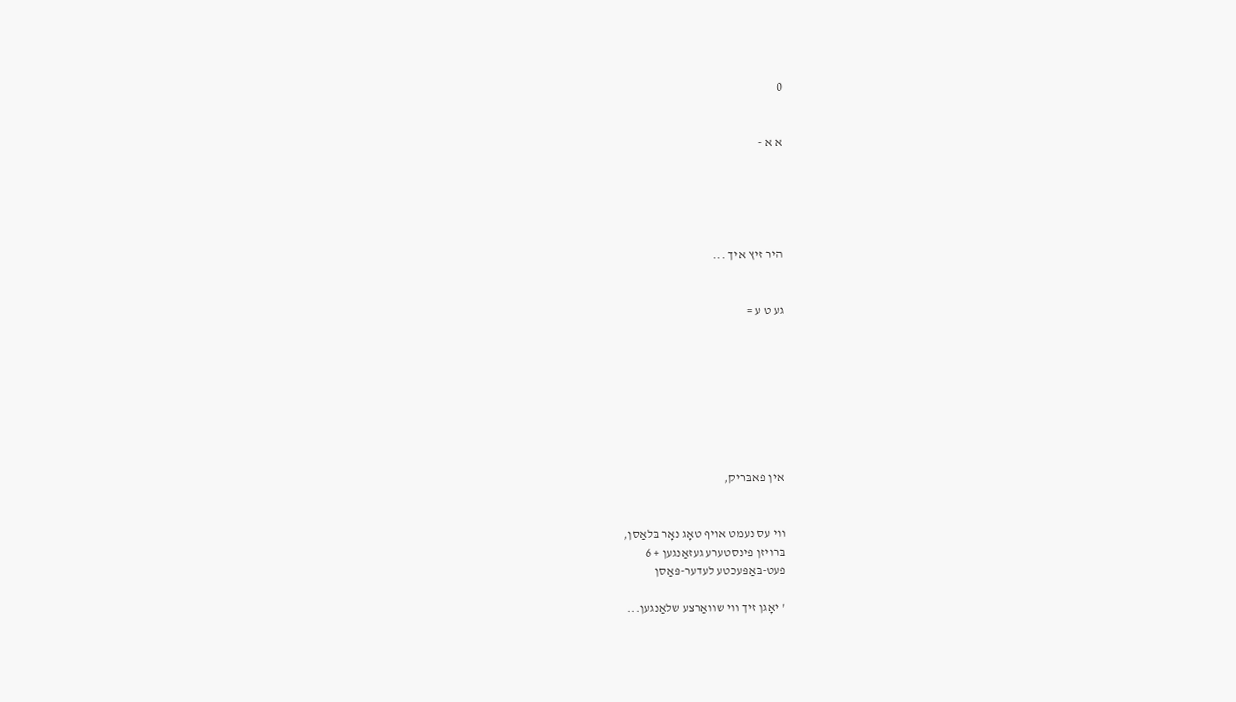0


א א -





היר זיץ איך ...


גע ט ע =








אין פאבּריק,


װי עס נעמט אויף טאָג נאָר בּלאַסן,
בּרויזן פינסטערע געזאַנגען + 6
פעט-בּאַפּעכטע לעדער-פּאַסן

' יאָגן זיך װי שװאַרצע שלאַנגען...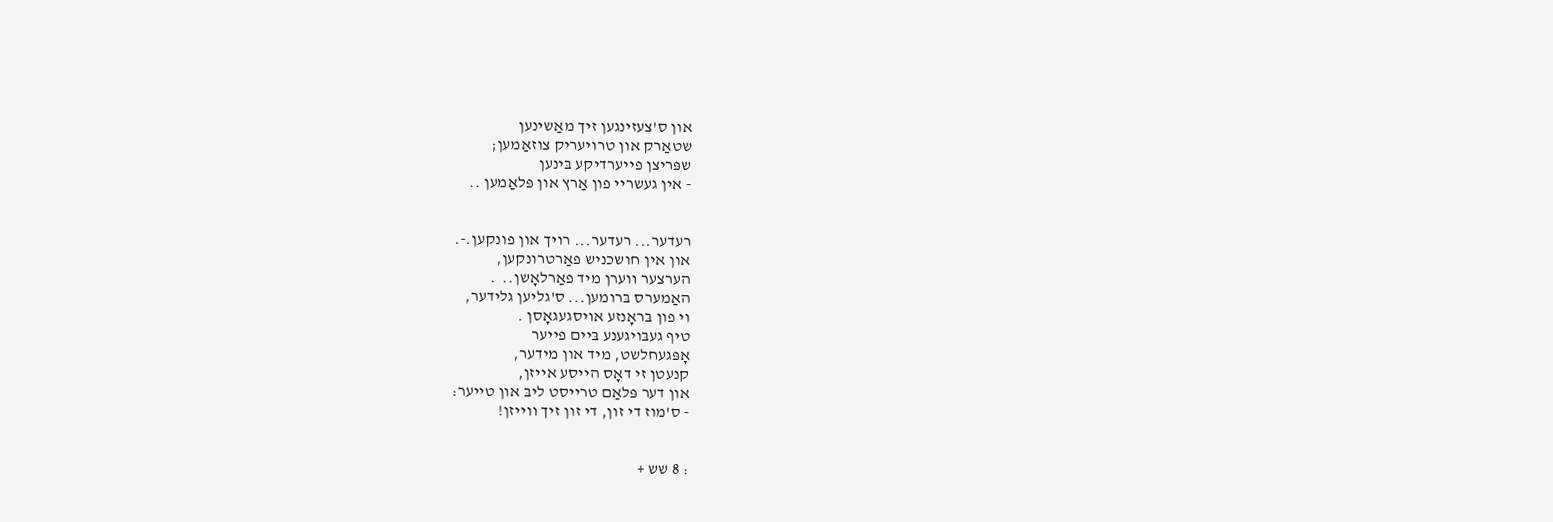און ס'צעזינגען זיך מאַשינען
שטאַרק און טרויעריק צוזאַמען;
שפּריצן פייערדיקע בּינען
- אין געשריי פון אַרץ און פּלאַמען ..


רעדער... רעדער... רויך און פונקען.-.
און אין חושכניש פאַרטרונקען,
הערצער װערן מיד פאַרלאָשן..  .
האַמערס בּרומען... ס'גליען גלידער,
וי פון בּראָנזע אױסגעגאָסן .
טיף געבּויגענע בּיים פייער
אָפּגעחלשט, מיד און מידער,
קנעטן זי דאָס הייסע אייזן,
און דער פּלאַם טרייסט ליבּ און טייער:
- ס'מוז די זון, די זון זיך װייזן!


: 8 שש +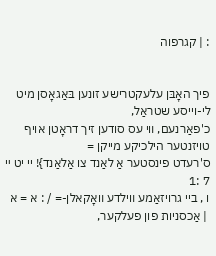: | קגרפוה


פיך האָבּן עלעקטרישע זונען בּאַגאָסן מיט לי-וייסע שטראַל,
כ'פאַרנעם, װי עס סודען זיך דראָטן אויף טויזנטער הילכיקע מייקן =
ס'רעדט פינסטער אַ לאַנד צו אַלאַנד}! יי יט ײ 7 :1
ו , ביי גרויזאַמע װילדע װאָקאלן-= / : א = א
 | אַכסניות פון פעלקער,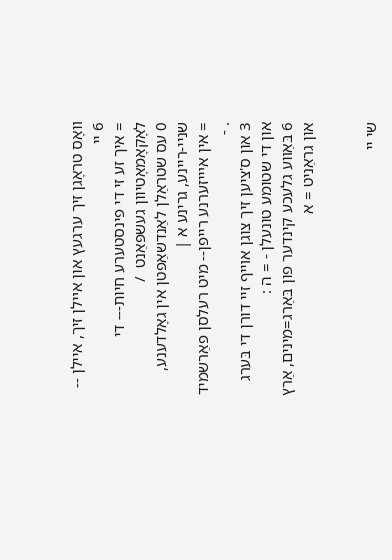װאָס טראָגן זיך ערגעץ און אײלן זיך, איילן -- 6 יי
= איך זע זי די פינסטערע חיות--- די לאָקאָמאָטיוון געשפּאַנט  /
0 עס שטראַלן לאַנדשאַפטן אין גאָלדענע, שניי-ריינע, גרינע א |
= אין אײיזערנע רייפן-- מיט רעלסן פאַרשמיד  . -
3 און ס'ציען זיך צוגן אױיף זיי דורן די בּערג און די שטומע טונעלן - = ה :
6 בּאַװע גלעכע קינדער פון בּאַרג=מינים, אַרץ און גראַניט = א


שי יי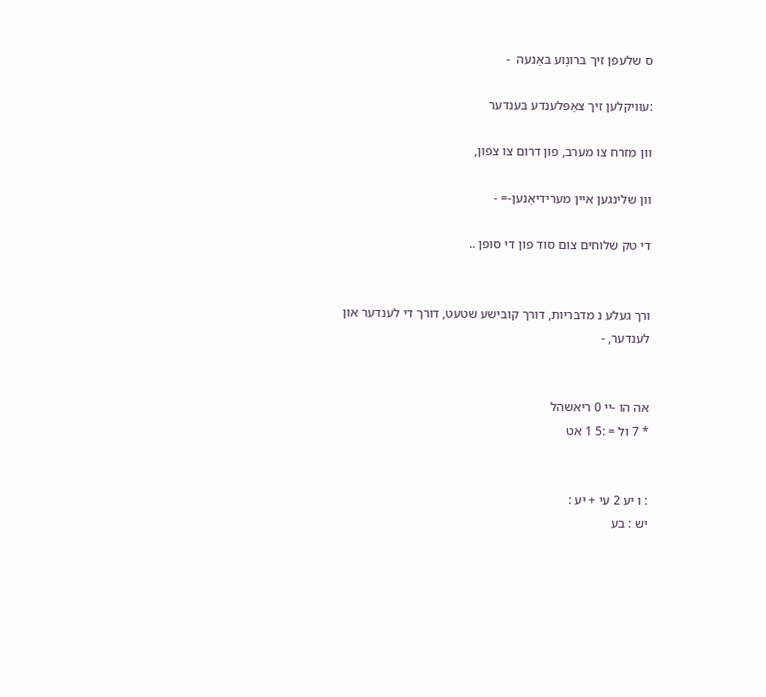ס שלעפן זיך בּרונֶוע בּאַנעה  -

:עוויקלען זיך צאַפּלענדע בּענדער

וון מזרח צו מערב, פון דרום צו צפון,

וון שלינגען איין מערידיאַנען-= -

די טק שלוחים צום סוד פון די סופן ..


ורך געלע נ מדבּריות, דורך קובּישע שטעט, דורך די לענדער און לענדער, -


אה הו -יי 0 ריאשהל
* 7 ול = :5 1 אט


: ו יע 2 עי + יע :
יש : בע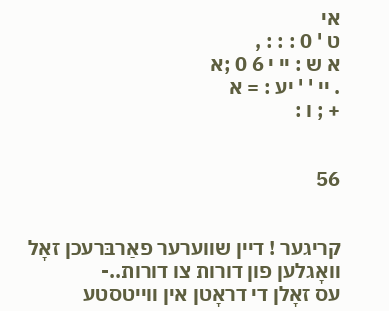אי
ט ' 0 : : : ,
א ש : יי י 6 0 ;א
. יי ' ' יע : = א
+ ; ו :


56


קריגער ! דיין שװערער פאַרבּרעכן זאָל װאָגלען פון דורות צו דורות..-
עס זאָלן די דראָטן אין װייטסטע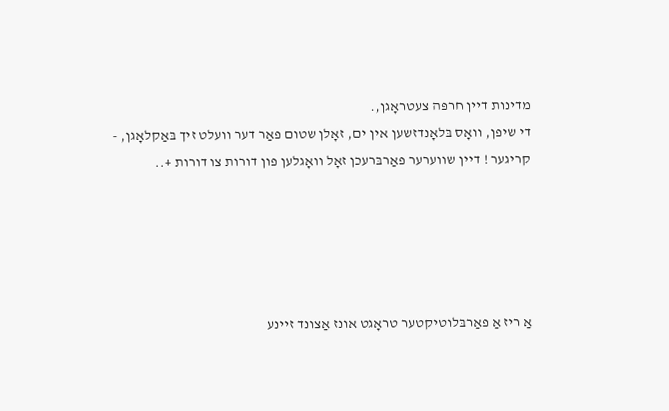מדינות דיין חרפּה צעטראָגן,.
די שיפן, װאָס בּלאָנדזשען אין ים, זאָלן שטום פאַר דער וועלט זיך בּאַקלאָגן, -
קריגער ! דיין שװערער פאַרבּרעכן זאָל װאָגלען פון דורות צו דורות +..





אַ ריז אַ פאַרבּלוטיקטער טראָגט אונז אַצונד זיינע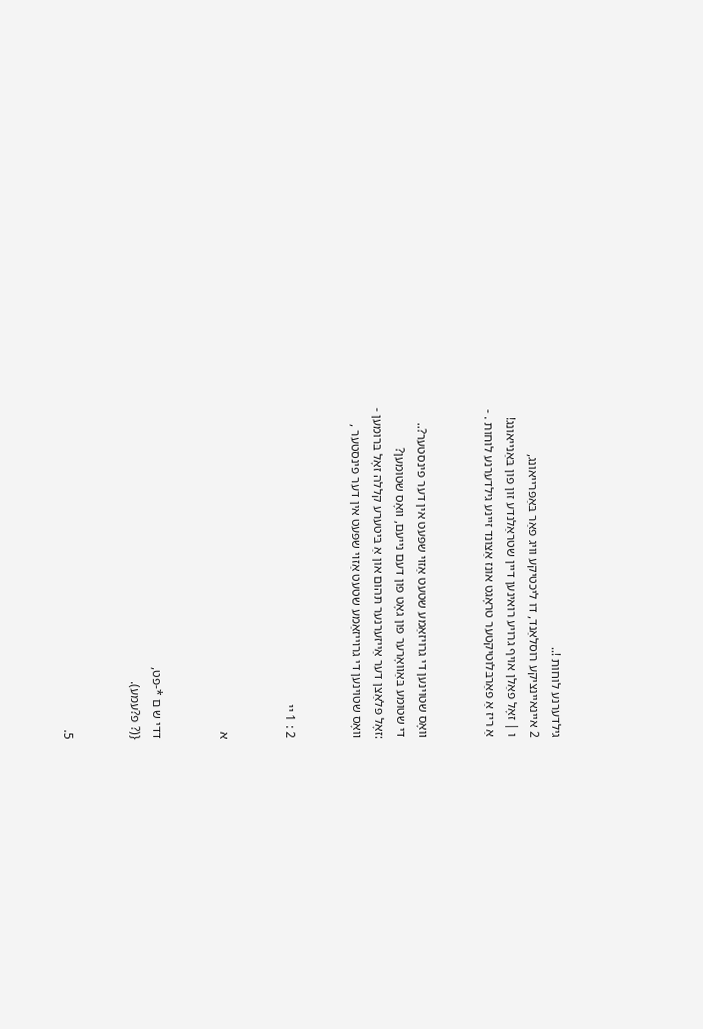גילדערנע לוחות !..
2 איינאיינציקע רוסלאַנד, דו ליכטיקע וויג פאַר בּאַפּרייאונג,
ו | זאָל פאַלן אויף גרויע רואינען דיין שטראַלנדע זון פון בּאַנייאונג!
אַ ריז אַ פאַרבּלוטיקטער טראָגט אונז אַצונד זיינע גילדערנע לוחות . -


װאָס שטוינען די גרויזאַמע שטעט אַזױ שפּעט אין דער פינסטער?..
די שטומע בּאַװאָרער פון גאָט פון דעם נייעם, װאָס שטומען?
:זאָל פּלאַצן דער אַייזערנער תּהום און אַ בּיטערע קללה זאָל בּרומען -
װאָס שטוינען די גרױיזאַמע שטעט אַזױ שפּעט אין דער פינסטער ,


2 : 1 יי


א


דדי ש ם *-פט,
{(? פ?עמע).


5.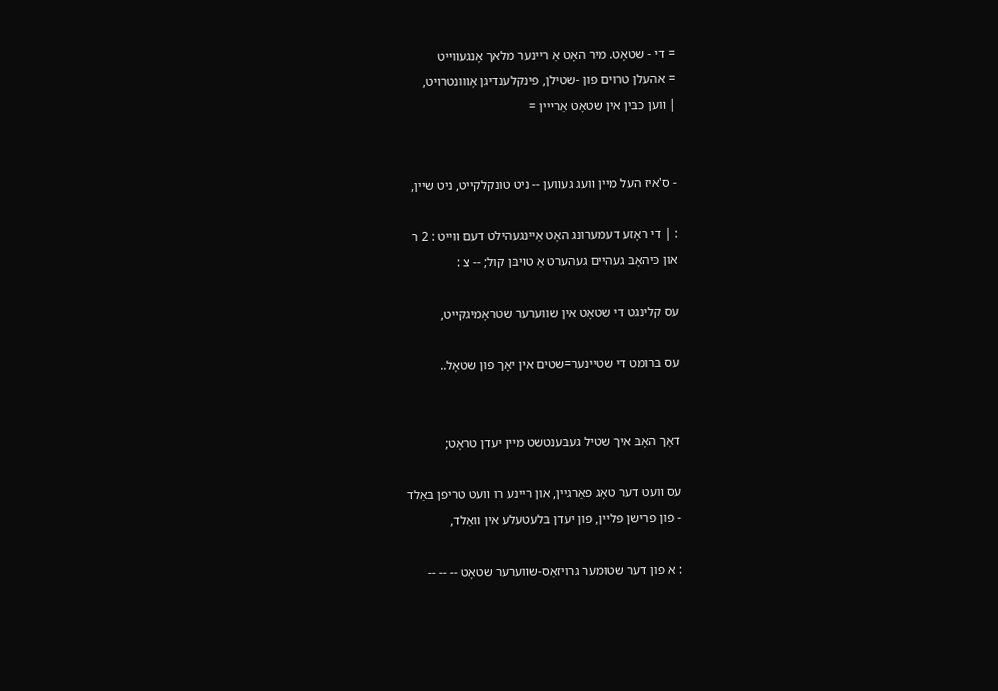= די - שטאָט. מיר האָט אַ ריינער מלאך אָנגעװײט
= אהעלן טרוים פון -שטילן, פינקלענדיגן אָװונטרױט,
| װען כבּין אין שטאָט אַרײין =


- ס'איז העל מיין װעג געװען -- ניט טונקלקייט, ניט שיין,

: | די ראָזע דעמערונג האָט אַיינגעהילט דעם װייט : 2 ר
און כּיהאָבּ געהיים געהערט אַ טױבּן קול; -- צ :

עס קלינגט די שטאָט אין שווערער שטראָמיגקײט,

עס בּרומט די שטיינער=שטים אין יאָך פון שטאָל..


דאָך האָבּ איך שטיל געבּענטשט מיין יעדן טראָט;

עס װעט דער טאָג פאַרגיין, און ריינע רו װעט טריפן בּאַלד
- פון פרישן פּליין, פון יעדן בּלעטעלע אין װאַלד,

: א פון דער שטומער גרויזאַס-שװערער שטאָט -- -- --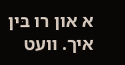א און רו בּין איך. װעט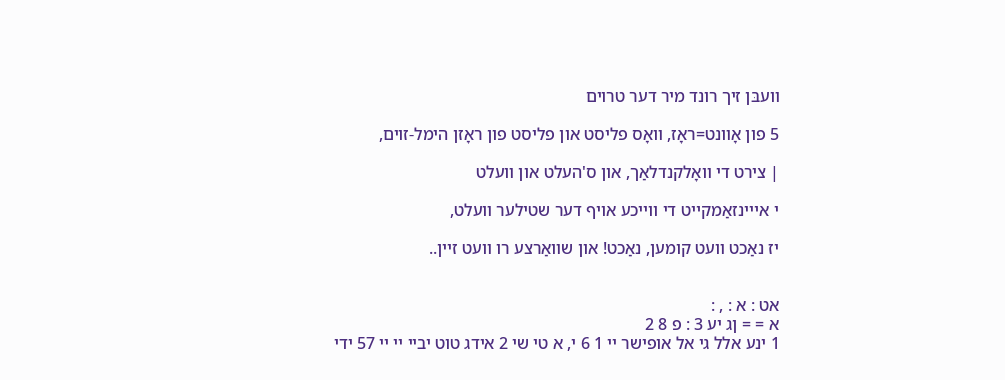װעבּן זיך רונד מיר דער טרוים

5 פון אָװנט=ראָז, װאָס פליסט און פליסט פון ראָזן הימל-זוים,

| צירט די װאָלקנדלאַך, און ס'העלט און װעלט

י אײינזאַמקײט די ווייכע אויף דער שטילער װעלט,

יז נאַכט װעט קומען, נאַכט! און שװאַרצע רו װעט זיין..


אט : א : , :
א = = ןג יע 3 : פ 8 2
1 ינע אלל גי אל אופישר יי 1 6 י, א טי שי 2 אידג טוט יביי יי יי 57 ידי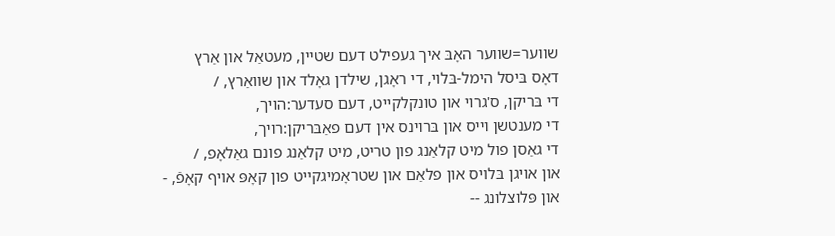שווער=שווער האָבּ איך געפילט דעם שטיין, מעטאַל און אַרץ
דאָס בּיסל הימל-בּלוי, די ראָגן, שילדן גאָלד און שװאַרץ, /
די בּריקן, ס'גרוי און טונקלקייט, דעם סעדער:הויך,
די מענטשן וייס און בּרוינס אין דעם פאַבּריקן:רויך,
די גאַסן פול מיט קלאַנג פון טריט, מיט קלאַנג פונם גאַלאָפ, /
און אויגן בּלױס און פלאַם און שטראָמיגקײט פון קאָפּ אױף קאָפֿ, -
און פּלוצלונג --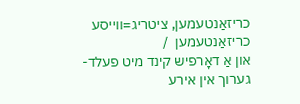כריזאַנטעמען, ציטריג=ווייסע כריזאַנטעמען  /
און אַ דאָרפיש קינד מיט פעלד-גערוך אין אירע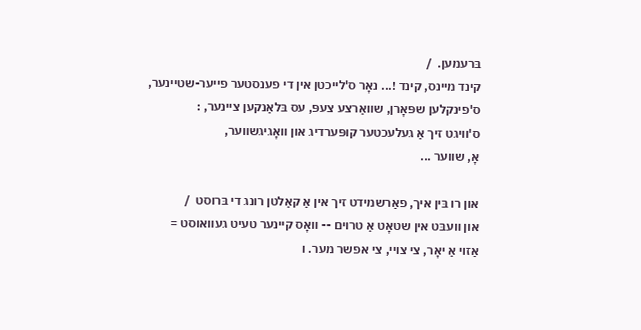בּרעמען.  /
קינד מיינס, קינד !... נאָר ס'לייכטן אין די פענסטער פייער-שטיינער,
ס'פינקלען שפּאָרן, שװאַרצע צעפּ, עס בּלאַנקען ציינער, :
ס'וויגט זיך אַ געלעכטער קופּערדיג און װאָגיגשװער,
אָ, שווער ...

און רו בּין איך, פאַרשמידט זיך אין אַ קאַלטן רונג די בּרוסט  /
און װעבּט אין שטאָט אַ טרוים -- װאָס קיינער טעיט געװאוסט =
אַזױ אַ יאָר, צי צויי, צי אפשר מער. ו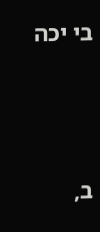בי יכה





ב,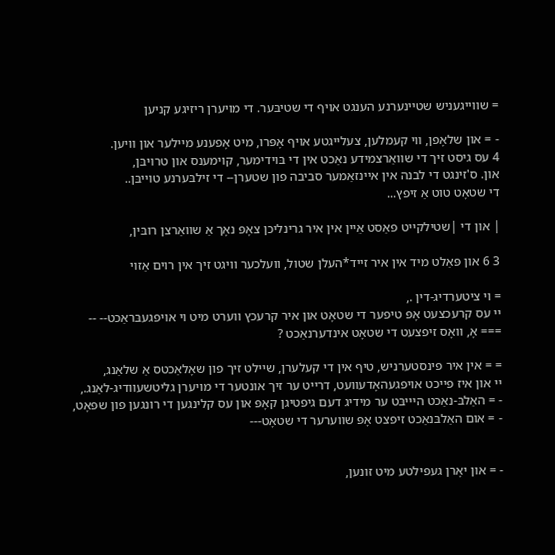= שווייגעניש שטיינערנע הענגט אויף די שטיבּער. די מויערן ריזיגע קניען

- = און שלאָפן, װי קעמלען, צעלייגטע אויף אָפּרו, מיט אָפענע מיילער און װיען.
4 עס גיסט זיך די שװאַרצמידע נאַכט אין די בּוידימער, קוימענס און טרױבּן,
און. ס'זינגט די לבנה אין איינזאַמער סביבה פון שטערן-- די זילבּערנע טױיבּן..
די שטאָט טוט אַ זיפץ...

| און די |שטילקייט פאַסט אֵיין אין איר גרינליכן צאָפּ נאָך אַ שװאַרצן רובּין,

3 6 און פּאַלט מיד אין איר זייד*העלן שטול, וועלכער וויגט זיך אין רוים אַזױ

= וי ציטערדיג-דין .,
יי עס קרעכצעט אָפּ טיפער די שטאָט און איר קרעכץ ווערט מיט וי אויפגעבּראַכט-- --
=== אָ, װאָס זיפצעט די שטאָט אינדערנאַכט ?

= = אין איר פינסטערניש, טיף אין די קעלערן, שיילט זיך פון שאָלאַכטס אַ שלאַנג,
יי און איז פייכט אויפגעהאָדעװעט, דרייט ער זיך אונטער די מויערן גליטשעוודיג-לאַנג.,
- = האַלבּ-נאַכט הײיבּט ער מידיג דעם גיפטיגן קאָפּ און עס קלינגען די רונגען פון שפּאָט,
- = אום האַלבּנאַכט זיפצט אָפּ שװערער די שטאָט---


- = און יאָרן געפילטע מיט זונען,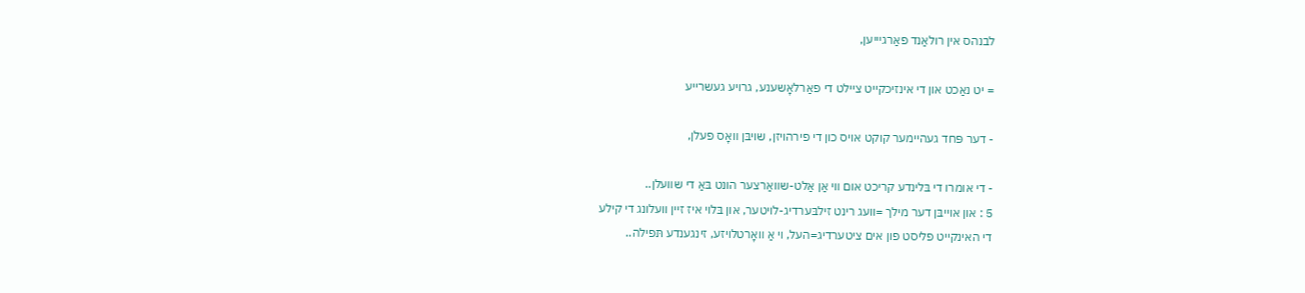לבנהס אין רולאַנד פאַרגײיען,

= יט נאַכט און די אינזיכקייט ציילט די פאַרלאָשענע, גרויע געשרייע

- דער פּחד געהיימער קוקט אויס כון די פירהויזן, שויבּן װאָס פעלן,

- די אומרו די בּלינדע קריכט אום װי אַן אַלט-שװאַרצער הונט בּאַ די שװעלן..
5 : און אױיבּן דער מילך =וועג רינט זילבּערדיג-לויטער, און בּלוי איז זיין וועלונג די קילע
די האינקייט פליסט פון אים ציטערדיג=העל, וי אַ װאָרטלױזע, זינגענדע תּפילה..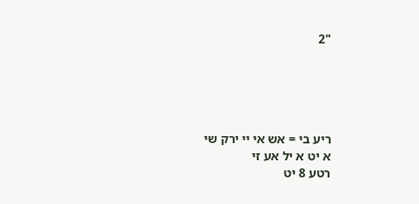"2





ריע בי = אש אי יי ירק שי
א יט א יל אע זי
רטע 8 יט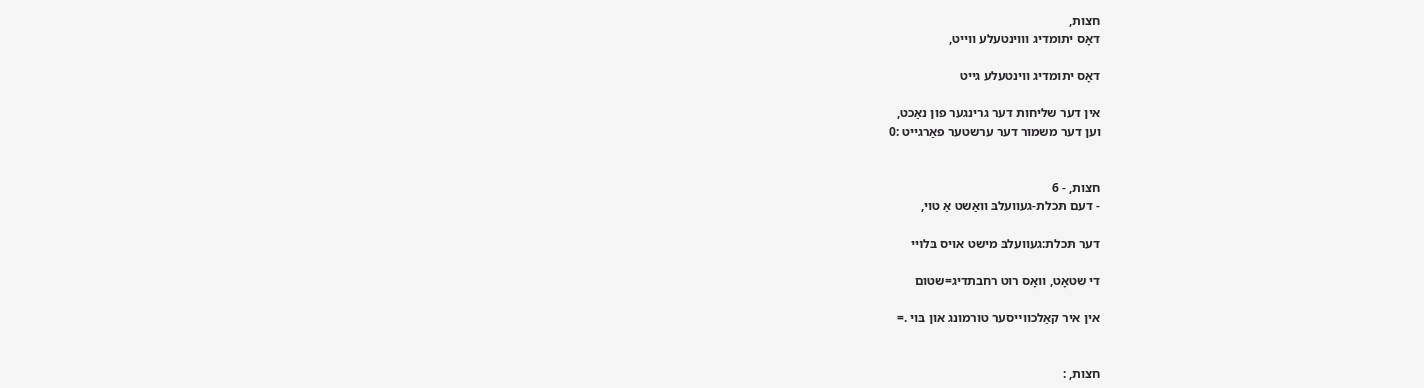חצות,
דאָס יתומדיג װוינטעלע װייט,

דאָס יתומדיג װינטעלע גייט

אין דער שליחות דער גרינגער פון נאַכט,
וען דער משמור דער ערשטער פאַרגייט :0


חצות, - 6
- דעם תּכלת-געװעלבּ װאַשט אַ טוי,

דער תּכלת:געוועלבּ מישט אויס בּלױי

די שטאָט, װאָס רוט רחבתדיג=שטום

אין איר קאַלכװײסער טורמונג און בּוי .=


חצות, :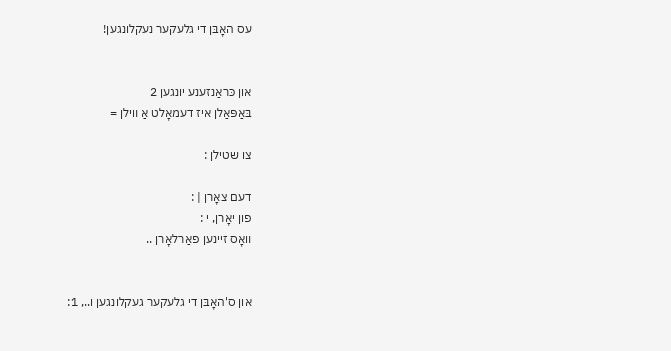עס האָבּן די גלעקער נעקלונגען!


און כּראַנזענע יונגען 2
בּאַפּאַלן איז דעמאָלט אַ װילן =

צו שטילן :

דעם צאָרן | :
פון יאָרן, י :
װאָס זיינען פאַרלאָרן ..


און ס'האָבּן די גלעקער געקלונגען ו.., 1: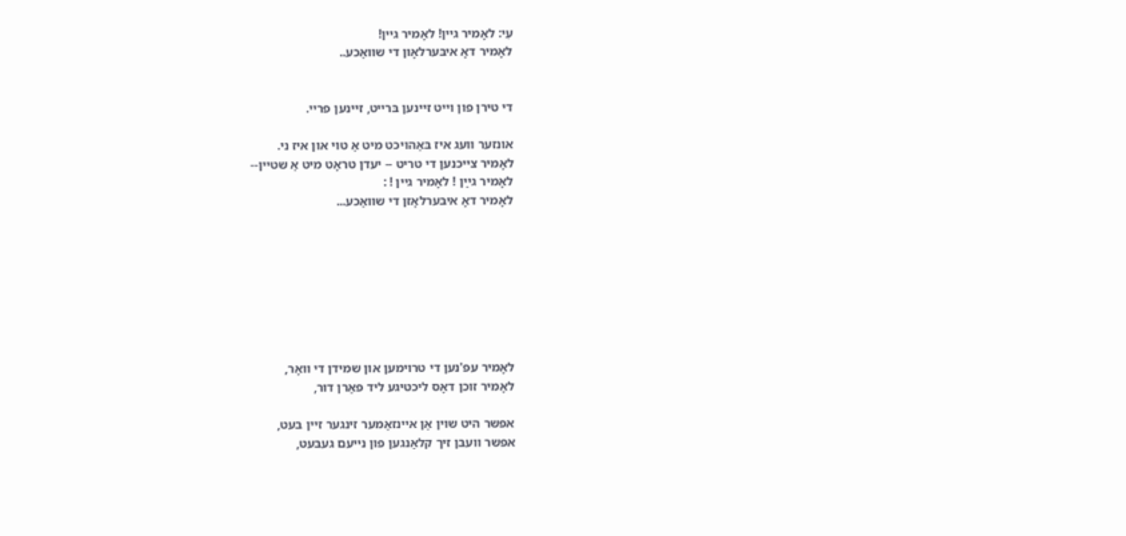עִי: לאָמיר גיין! לאָמיר גיין!
לאָמיר דאָ איבּערלאָון די שװאַכע..


די טירן פון וייט זיינען בּרייט, זיינען פריי.

אונזער װעג איז בּאַהױכט מיט אַ טױ און איז ני.
לאָמיר צייכנען די טריט -- יעדן טראָט מיט אַ שטיין--
לאָמיר גײַן ! לאָמיר גיין ! :
לאָמיר דאָ איבּערלאָזן די שװאַכע...








לאָמיר עפ'נען די טרוימען און שמידן די װאָר,
לאָמיר זוכן דאָס ליכטיגע ליד פאַרן דור,

אפשר היט שוין אַן איינזאַמער זינגער זיין בּעט,
אפשר װעבּן זיך קלאַנגען פון נייעם געבּעט,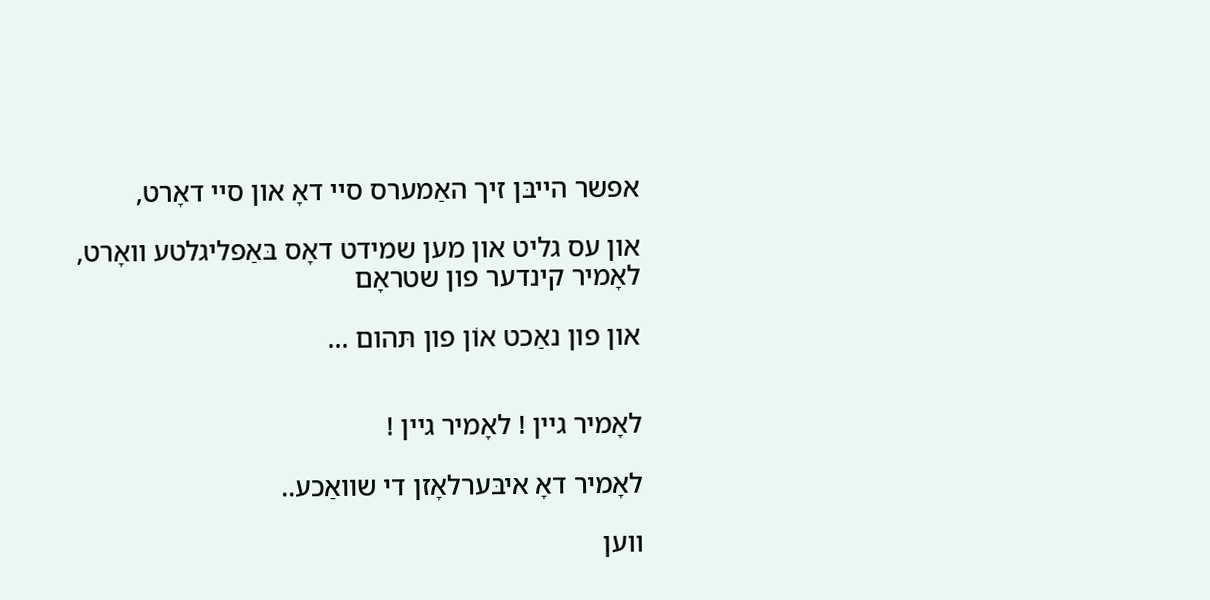אפשר הייבּן זיך האַמערס סיי דאָ און סיי דאָרט,

און עס גליט און מען שמידט דאָס בּאַפליגלטע װאָרט,
לאָמיר קינדער פון שטראָם

און פון נאַכט אוֹן פון תּהום ...


לאָמיר גיין ! לאָמיר גיין !

לאָמיר דאָ איבּערלאָזן די שװאַכע..

ווען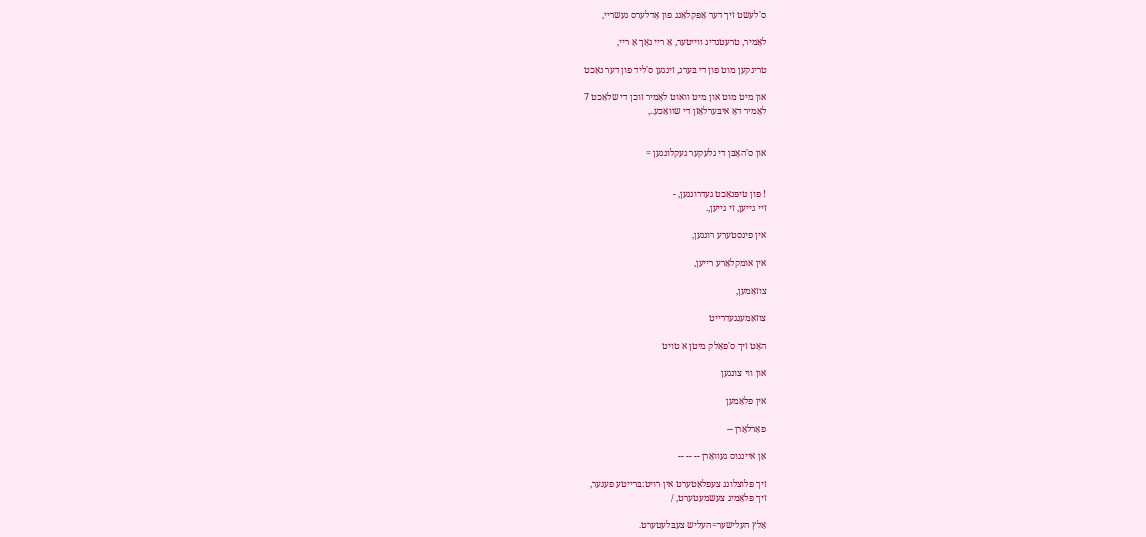ס'לעשט זיך דער אָפּקלאַנג פון אָדלערס געשריי,

לאָמיר, טרעטנדיג װייטער, אַ ריי נאָך אַ ריי,

טרינקען מוט פון די בּערג, זינגען ס'ליד פון דער נאַכט

און מיט מוט און מיט װאוט לאָמיר זוכן די שלאַכט 7
לאָמיר דאָ איבּערלאָזן די שװאַכע..,


און ס'האָבּן די גלעקער געקלונגען =


! פּון טיפּנאַכט געדרונגען, -
זיי גייען, זי גייען,.

אין פינסטערע רונגען,

אין אומקלאָרע רייען,

צוזאַמען,

צוזאַמענגעדרייט

האָט זיך ס'פאָלק מיטן א טויט

און װי צונגען

אין פלאַמען

פאַרלאָרן --

אַן איינגוס געװאָרן -- -- --

זיך פּלוצלונג צעפלאַטערט אין רויט:בּרייטע פענער,
זיך פּלאַמיג צעשמעטערט, /

אַלץ העלישער=העליש צעבּלעטערט.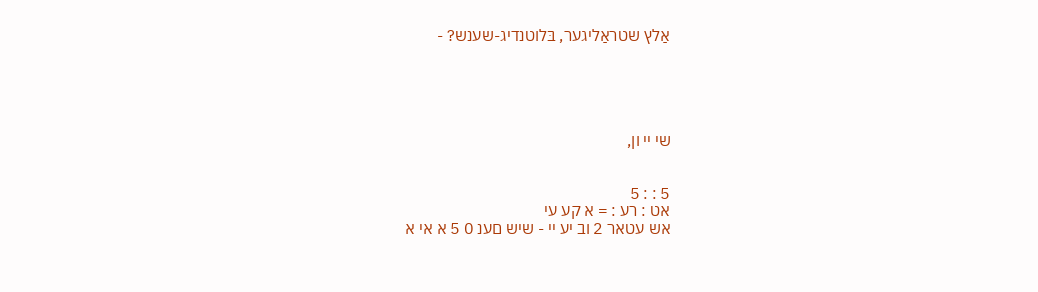אַלץ שטראַליגער, בּלוטנדיג-שענש? -





שי יי ון,


5 : : 5
אט : רע : = א קע עי
אש עטאר 2 וב יע יי - שיש םענ 0 5 א אי א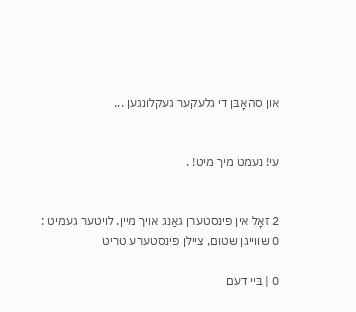און סהאָבּן די גלעקער געקלונגען ...


עי! נעמט מיך מיט! .


2 זאָל אין פינסטערן גאַנג אויך מיין. לויטער געמיט :
0 שווייגן שטום, ציילן פינסטערע טריט

0 | בּיי דעם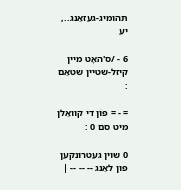תּהומיג-געזאַנג.., יע

6 - /ס'האָט מיין קיזל-שטיין שטאַם :

= - = פוֹן די קװאַלן מיט סם 0 :

0 שוין געטרונקען פון לאַנג -- -- -- |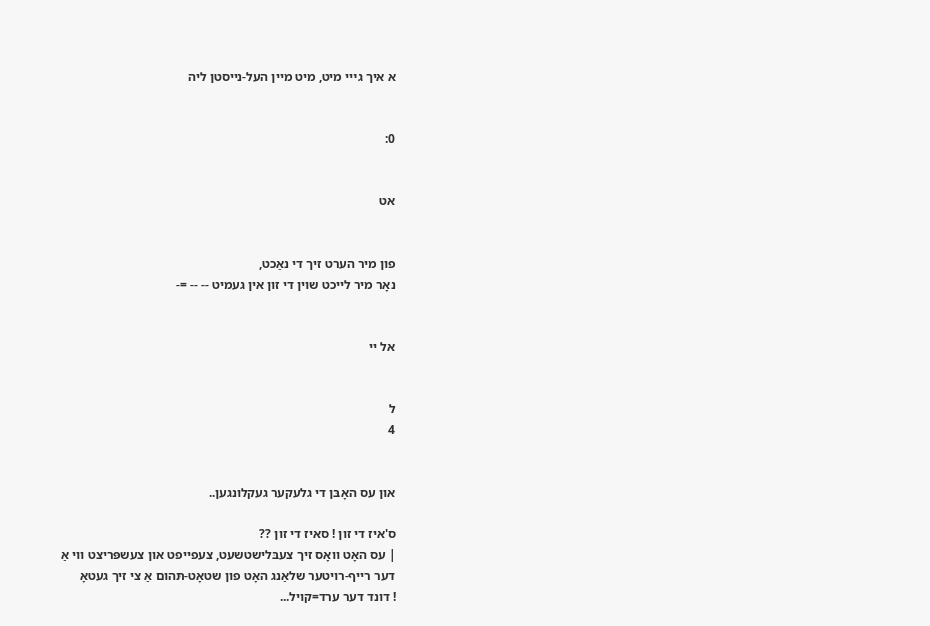א איך גײי מיט, מיט מיין העל-נייסטן ליה


0:


אט


פון מיר הערט זיך די נאַכט,
נאָר מיר לייכט שוין די זון אין געמיט -- -- =-


אל יי


ל
4


און עס האָבּן די גלעקער געקלונגען..

ס'איז די זון ! סאיז די זון ??
| עס האָט װאָס זיך צעבּלישטשעט, צעפייפט און צעשפּריצט װי אַ
דער רייף-רויטער שלאַנג האָט פון שטאָט-תּהום אַ צי זיך געטאָ
! דונד דער ערד=קויל...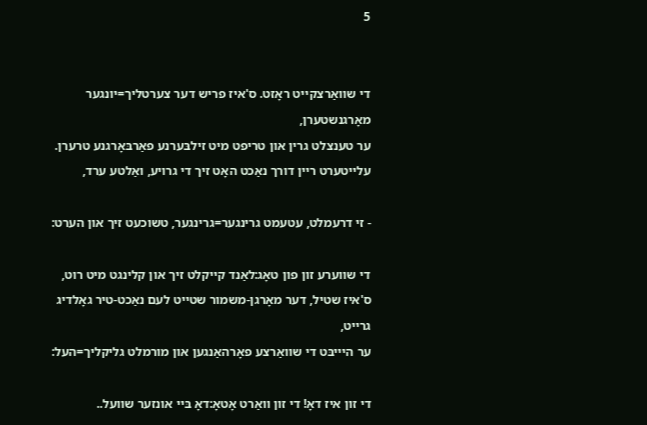5


די שוואַרצקײט ראָזט. ס'איז פריש דער צערטליך=יונגער מאָרגנשטערן,
ער טענצלט גרין און טריפט מיט זילבּערנע פאַרבּאָרגנע טרערן.
עלייטערט ריין דורך נאַכט האָט זיך די גרויע, ואַלטע ערד,

- זי דרעמלט, עטעמט גרינגער=גרינגער, טשוכעט זיך און הערט:

די שװערע זון פון טאָג:לאַנד קייקלט זיך און קלינגט מיט רוט,
ס'איז שטיל, דער מאָרגן-משמור שטייט לעם נאַכט-טיר גאָלדיג גרייט,
ער הײיבּט די שװאַרצע פאָרהאַנגען און מורמלט גליקליך=העל:

די זון איז דאָ! די זון װאַרט אָטאָ:דאָ בּיי אונזער שװעל..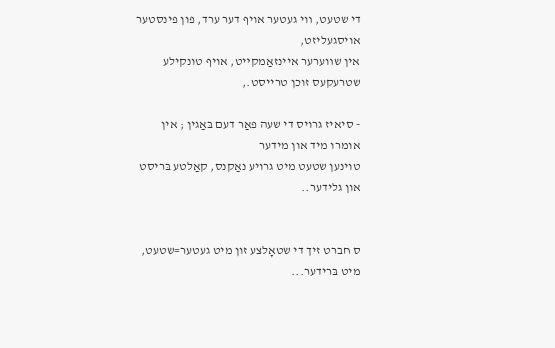די שטעט, װי געטער אויף דער ערד, פון פינסטער אויסגעליזט,
אין שװערער איינזאַמקײט, אויף טונקילע שטרעקעס זוכן טרייסט.,

- סיאיז גרויס די שעה פאַר דעם בּאַגין ; אין אומרו מיד און מידער
טוינען שטעט מיט גרויע נאַקנס, קאַלטע בּריסט און גלידער..


ס חברט זיך די שטאָלצע זון מיט געטער=שטעט, מיט בּרידער...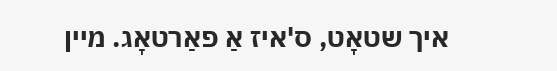איך שטאָט, ס'איז אַ פאַרטאָג. מיין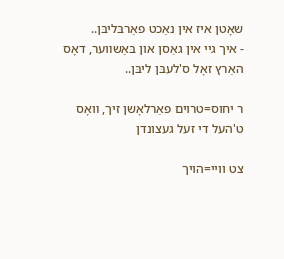שאָטן איז אין נאַכט פאַרבּליבּן..
- איך גיי אין גאַסן און בּאַשװער, דאָס האַרץ זאָל ס'לעבּן ליבּן..

ר יחוס=טרוים פאַרלאָשן זיך, װאָס ט'העל די זעל געצונדן

צט וויי=הויך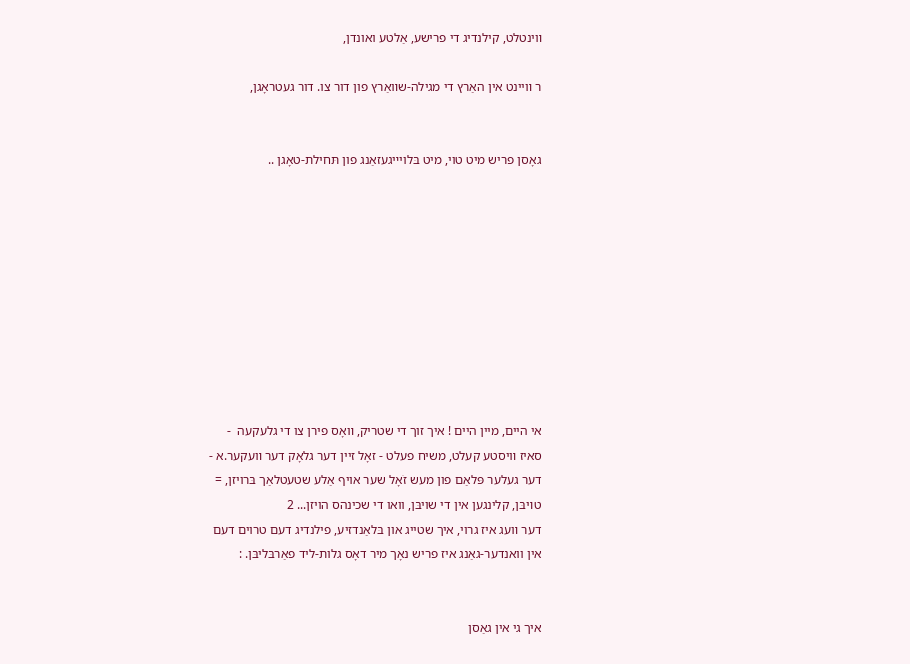װינטלט, קילנדיג די פרישע, אַלטע ואונדן,

ר װיינט אין האַרץ די מגילה-שװאַרץ פון דור צו. דור געטראָגן,


גאָסן פריש מיט טוי, מיט בּלויײגעזאַנג פון תּחילת-טאָגן ..










אי היים, מיין היים ! איך זוך די שטריק, װאָס פירן צו די גלעקעה  -
סאיז װיסטע קעלט, משיח פעלט - זאָל זיין דער גלאָק דער װעקער.א -
דער געלער פּלאַם פון מעש זֹאָל שער אויף אַלע שטעטלאַך בּרויזן, =
טױבּן, קלינגען אין די שויבּן, וואו די שכינהס הויזן... 2
דער װעג איז גרוי, איך שטייג און בּלאַנדזיע, פילנדיג דעם טרוים דעם
אין וואנדער-גאַנג איז פריש נאָך מיר דאָס גלות-ליד פאַרבּליבּן. :


איך גי אין גאַסן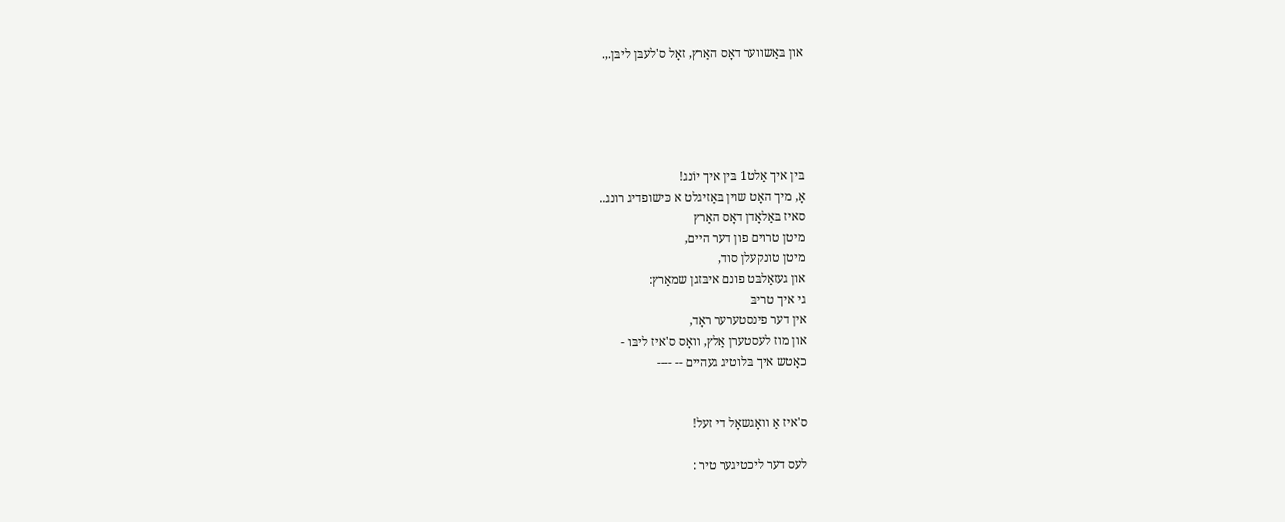און בּאַשװער דאָס האַרץ, זאָל ס'לעבּן ליבּן.,.





בּין איך אַלט1 בּין איך יוֹנג!
אָ, מיך האָט שוין בּאַזיגלט א כּישופדיג רונג..
סאיז בּאַלאָדן דאָס האַרץ
מיטן טרוים פון דער היים,
מיטן טונקעלן סוד,
און געזאַלבּט פונם איבּזגן שמאַרץ:
גי איך טריבּ
אין דער פינסטערער ראָד,
און מוז לעסטערן אַלץ, װאָס ס'איז ליבּו -
כאָטש איך בּלוטיג געהיים -- ----


ס'איז אַ װאָגשאָל די זעל!

לעס דער ליכטיגער טיר :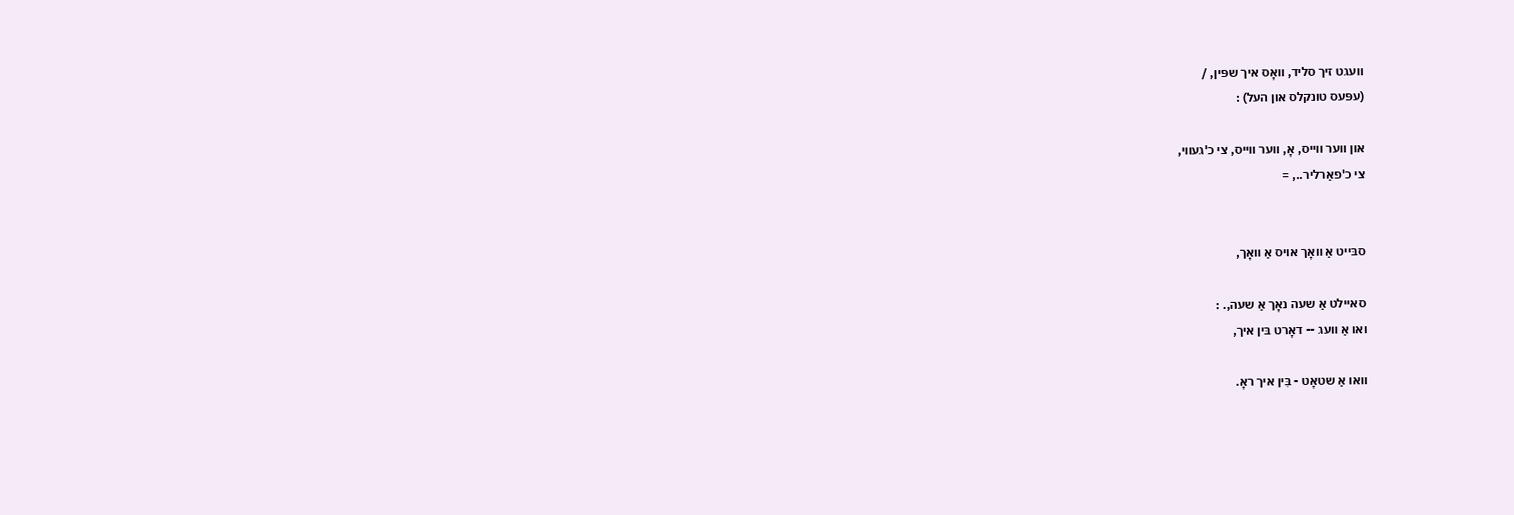װעגט זיך סליד, װאָס איך שפּין, /
(עפּעס טונקלס און העל) :

און װער ווייס, אָ, װער װייס, צי כ'געווי,
צי כ'פאַרליר.., =


סבּייט אַ װאָך אויס אַ װאָך,

סאיילט אַ שעה נאָך אַ שעה,. :
ואו אַ װעג -- דאָרט בּין איך,

װאו אַ שטאָט - בִּין איך ראָ.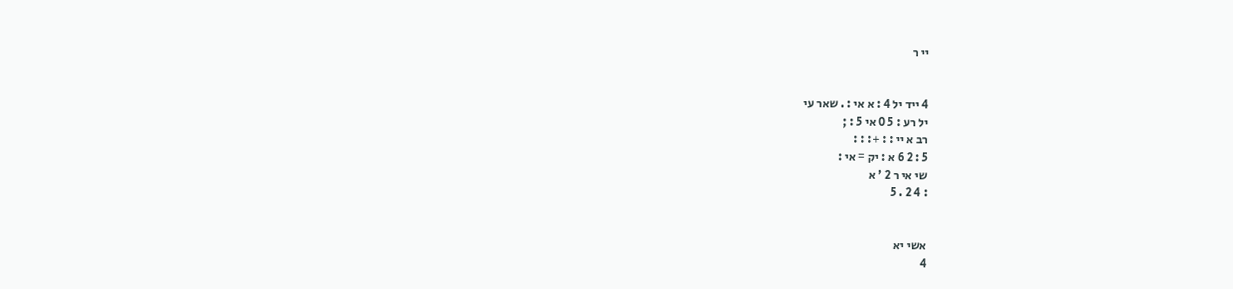יי ר


4 ייד יל 4 : א אי : . שאר עי
יל רע : 5 0 אי 5 : ;
רב א יי : : +: : :
5 : 2 6 א : יק = אי :
שי אי ר 2 ' א
: 4 2 . 5


אשי יא
4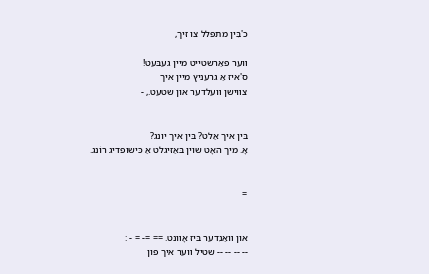כ'בִּין מתפּלל צו זיך,

װער פאַרשטייט מיין געבּעט!
ס'איז אַ גרעניץ מיין איך
צװישן װעלדער און שטעט., -


בּין איך אַלט? בּין איך יונג?
אָ. מיך האָט שוין בּאַזיגלט אַ כּישופדיג רוֹנג.


=


און װאַנִדער בּיז אָװנט. == =- = - :
-- -- -- -- שטיל װער איך פון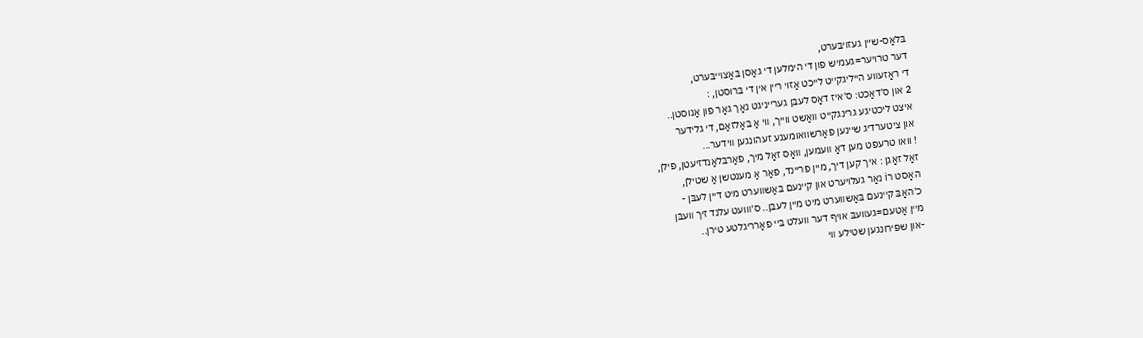בּלאַס-שײן געזויבּערט,
דער טרויער=געמיש פון די הימלען די גאַסן בּאַצױיבּערט,
די ראָזעװע הייליגקייט לייכט אַזױ ריין אין די בּרוסטן, :
2 און ס'דאַכט: ס'איז דאָס לעבּן גערייניגט נאָך גאָר פון אַנוסטן..
איצט ליכטיגע גרינגקייט װאַשט ווייך, װי אַ בּאַלזאַם, די גלידער
און ציטערדיג שיינען פאַרשוואומענע זעהונגען װידער...
! וואו טרעפט מען דאָ װעמען, װאָס זאָל מיך, פאַרבּלאַנדזיעטן, פילן,
זאָל זאָגן : איך קען דיך, מיין פריינד, פאַר אַ מענטשן אַ שטילן,
האָסט רוֹ נאָר געלויערט און קיינעם בּאַשװערט מיט דיין לעבּן -
כ'האָבּ קיינעם בּאַשװערט מיט מיין לעבּן.. ס'װועט עלנד זיך װעבּן
מיין אָטעם=געװעבּ אויף דער װעלט בּיי פאַרריגלטע טירן..
-און שפּירונגען שטילע װי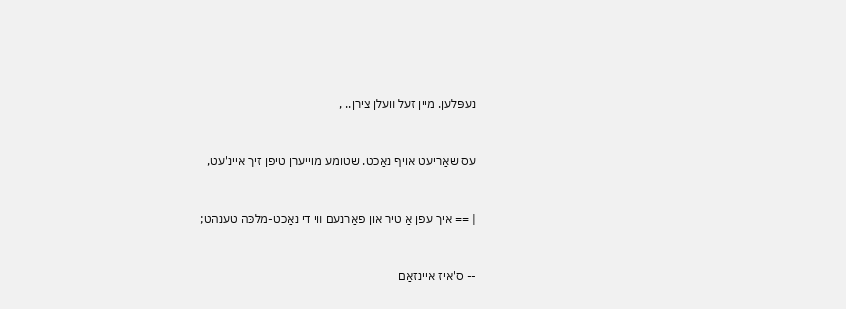נעפּלען. מיין זעל װעלן צירן.. ,


עס שאַריעט אויף נאַכט. שטומע מױיערן טיפן זיך איינ'עט,


| == איך עפן אַ טיר און פאַרנעם װי די נאַכט-מלכּה טענהט;


-- ס'איז איינזאַם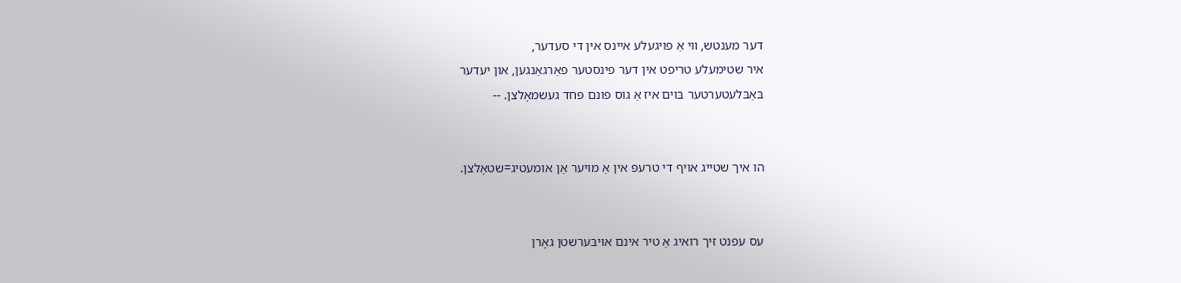דער מענטש, װי אַ פויגעלע איינס אין די סעדער,
איר שטימעלע טריפט אין דער פינסטער פאַרגאַנגען, און יעדער
בּאַבּלעטערטער בּוים איז אַ גוס פונם פּחד געשמאָלצן. --


הו איך שטייג אויף די טרעפּ אין אַ מויער אַן אומעטיג=שטאָלצן.


עס עפנט זיך רואיג אַ טיר אינם אױבּערשטן גאָרן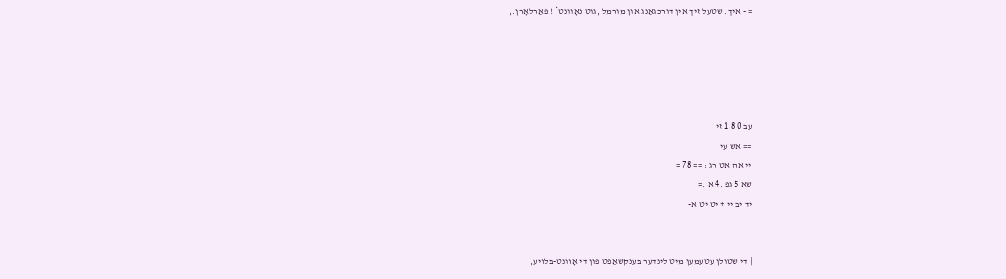= - איך. שטעל זיך אין דורכגאַנג און מורמל ,גוט נאָוונט* ! פאַרלאָרן.,





עב 0 8 1 זי
== אש עי
יי אה אט רג : == 78 =
שא 5 גפ .4 א .=
יד יב יי + יט יט א-


| די שטולן עטעמען מיט לינדער בּענקשאַפט פון די אָװנט-בּלױע,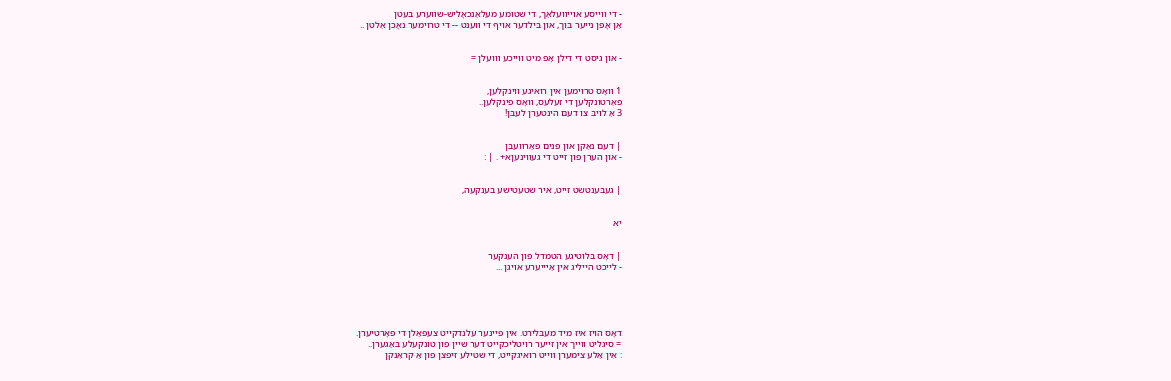- די ווייסע אױיװעלאַך, די שטומע מעלאַנכאָליש-שװערע בּעטן
אַן אָפן נייער בּוך, און בּילדער אויף די װענט -- די טרוימער נאָכן אַלטן ..


- און גיסט די דילן אָפּ מיט ווייכע װועלן =


1 װאָס טרוימען אין רואיגע ווינקלען,
פאַרטונקלען די זעלעס, װאָס פינקלען..
3 אַ לױבּ צו דעם הינטערן לעבּן!


| דעם נאַקן און פּנים פאַרװעבּן
- און הערן פון זייט די געװינעןא+ . | :


| געבּענטשט זייט, איר שטעטישע בּענקעה,


יא


| דאָס בּלוטיגע הטמדל פון הענקער
- לייכט הייליג אין אַײיערע אױגן ...





דאָס הויז איז מיד מעבּלירט. אין פיינער עלנדקייט צעפּאַלן די פּאָרטיערן.
= סיגליט ווייך אין זייער רויטליכקייט דער שיין פון טונקעלע בּאַגערן..
: אִין אַלע צימערן װייט רואיגקייט, די שטילע זיפצן פון אַ קראַנקן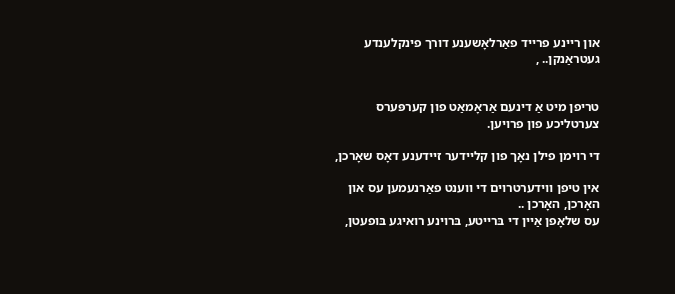און ריינע פרייד פאַרלאָשענע דורך פינקלענדע געטראַנקן.. ,


טריפן מיט אַ דינעם אַראָמאַט פון קערפּערס צערטליכע פון פרויען.

די רוימן פילן נאָך פון קליידער זיידענע דאָס שאָרכן,

אין טיפן װידערטרוים די װענט פאַרנעמען עס און האָרכן, האָרכן ..
עס שלאָפן אַיין די בּרייטע, בּרוינע רואיגע בּופעטן,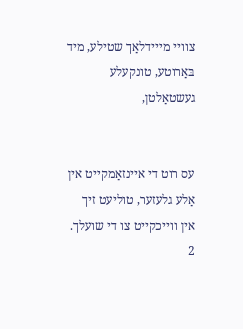צוויי מײידלאַך שטילע, מיד בּאַרוטע, טונקעלע געשטאַלטן,


עס רוט די איינזאַמקײט אין אַלע גלעזער, טוליעט זיך אין ווייכקייט צו די שועלך. 2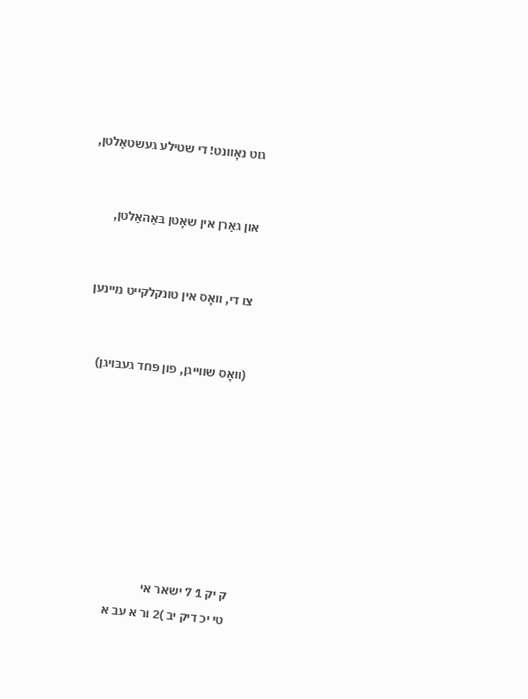גוט נאָװנט! די שטילע געשטאַלטן,


און גאַרן אין שאָטן בּאַהאַלטן,


צו די, װאָס אין טונקלקייט מיינען


(װאָס שווייגן, פון פּחד געבּויגן)








ק יק 1 7 ישאר אי
טי יכ דיק יב )2 ור א עב א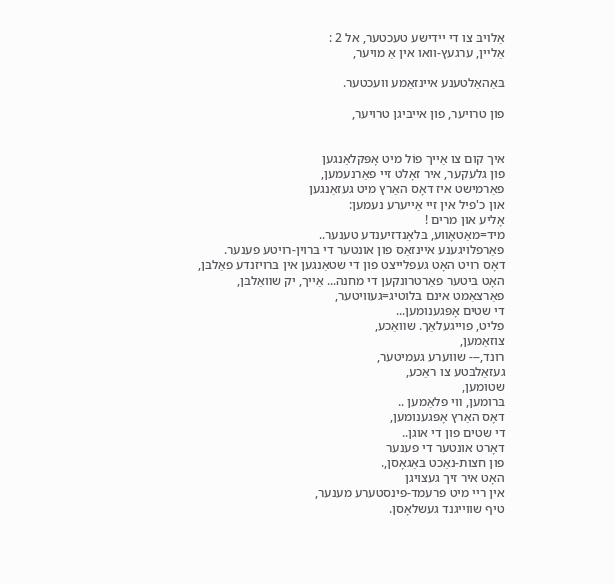אַלױבּ צו די יידישע טעכטער, אל 2 :
אַלײן, ערגעץ-וואו אין אַ מויער,

בּאַהאַלטענע איינזאַמע װעכטער.

פון טרויער, פון אייבּיגן טרויער,


איך קום צו אַייך פוֹל מיט אָפּקלאַנגען
פון גלעקער, איר זאָלט זיי פאַרנעמען,
פאַרמישט איז דאָס האַרץ מיט געזאַנגען
און כ'פיל אין זיי אַייערע נעמען:
אָליע און מרים !
מיד=מאַטאָװע, בּלאָנדזיענדע טענער..
פאַרפלויגענע איינזאַס פון אונטער די בּרוין-רויטע פענער.
דאָס רויט האָט געפלייצט פון די שטאַנגען אין בּרויזנדע פאַלבּן,
האָט בּיטער פאַרטרונקען די מחנה... אַייך, יק שװאַלבּן,
פאַרצאַמט אינם בּלוטיג=געוויטער,
די שטים אָפּגענומען...
פליט, פױיגעלאַך. שװאַכע,
צוזאַמען,
רונד,--- שווערע געמיטער,
געזאַלבּטע צו ראַכע,
שטומען,
בּרומען, װי פלאַמען ..
דאָס האַרץ אָפּגענומען,
די שטים פון די אוגן..
דאָרט אונטער די פענער
פון חצות-נאַכט בּאַגאָסן,.
האָט איר זיך געצויגן
אין ריי מיט פרעמד-פינסטערע מענער,
טיף שווייגנד געשלאָסן.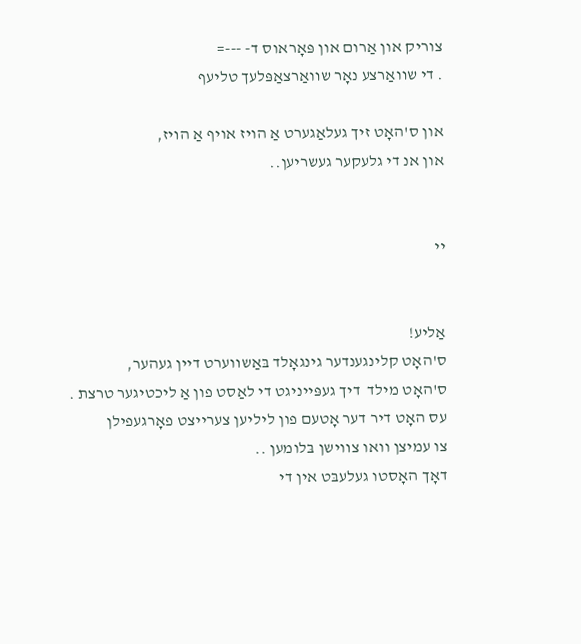צוריק און אַרום און פּאָראוס ד- ---=
. די שװאַרצע נאָר שװאַרצאַפּלעך טליעף

און ס'האָט זיך געלאַגערט אַ הויז אויף אַ הױז,
און אנ די גלעקער געשריען..


יי


אַליע!
ס'האָט קלינגענדער גינגאָלד בּאַשװערט דיין געהער,
ס'האָט מילד  דיך געפּייניגט די לאַסט פון אַ ליכטיגער טרצת .
עס האָט דיר דער אָטעם פון ליליען צערייצט פאָרגעפילן
צו עמיצן וואו צװישן בּלומען ..
דאָך האָסטו געלעבּט אין די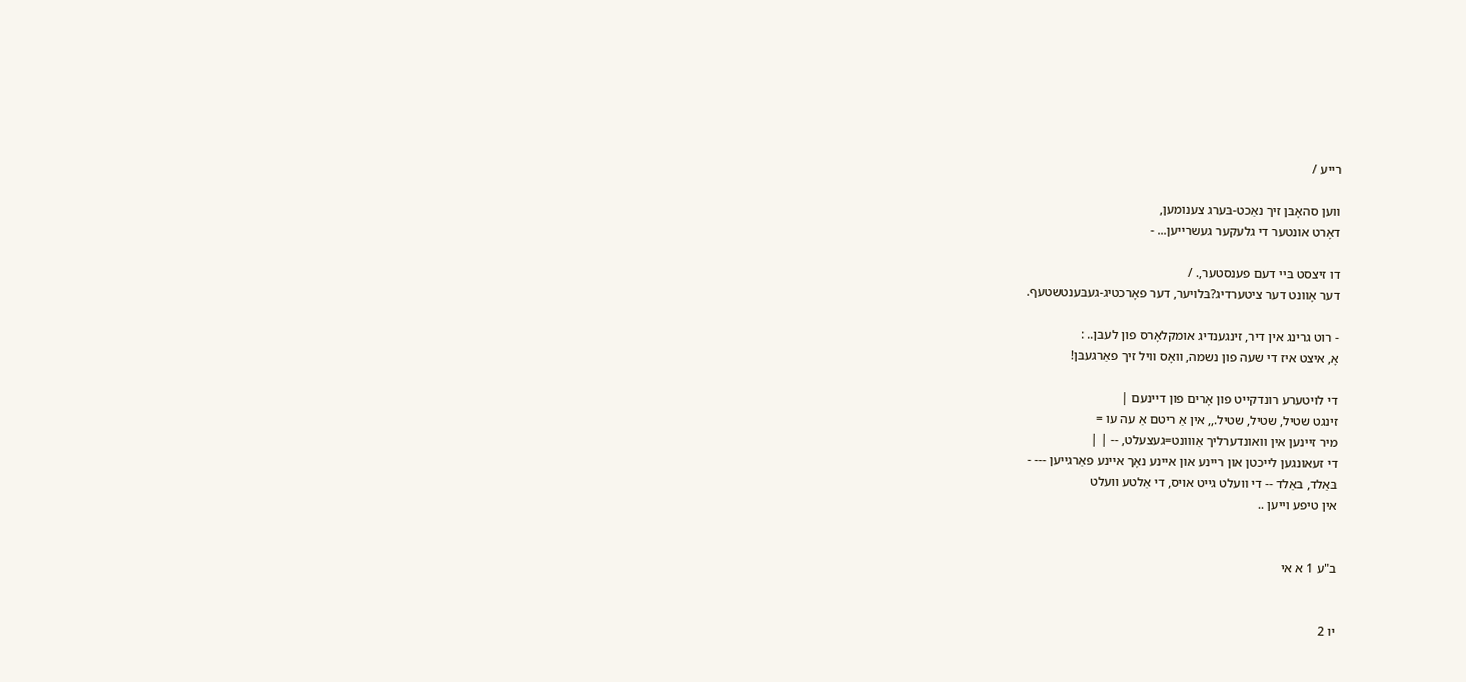רייע /

װען סהאָבּן זיך נאַכט-בּערג צענומען,
דאָרט אונטער די גלעקער געשרייען... -

דו זיצסט בּיי דעם פענסטער,. /
דער אָװנט דער ציטערדיג?בּלױער, דער פאָרכטיג-געבּענטשטעף.

- רוט גרינג אין דיר, זינגענדיג אומקלאָרס פון לעבּן.. :
אָ, איצט איז די שעה פון נשמה, װאָס װיל זיך פאַרגעבּן!

די לויטערע רונדקייט פון אָרים פון דיינעם |
זינגט שטיל, שטיל, שטיל.,, אין אַ ריטם אַ עה עו =
מיר זיינען אין וואונדערליך אַװונט=געצעלט, -- | |
די זעאונגען לייכטן און ריינע און איינע נאָך איינע פאַרגייען --- -
בּאַלד, בּאַלד -- די װעלט גייט אויס, די אַלטע וועלט
אין טיפע וייען ..


ב"ע 1 א אי


יו 2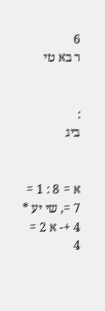6
ר בא טי


:
ביג


א = 8 : 1 =
7 =, שי יע * 4 +- א 2 = 4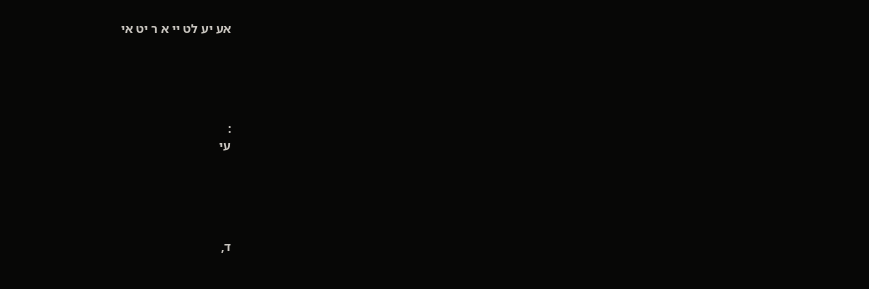אע יע לט יי א ר יט אי





:
עי





ד,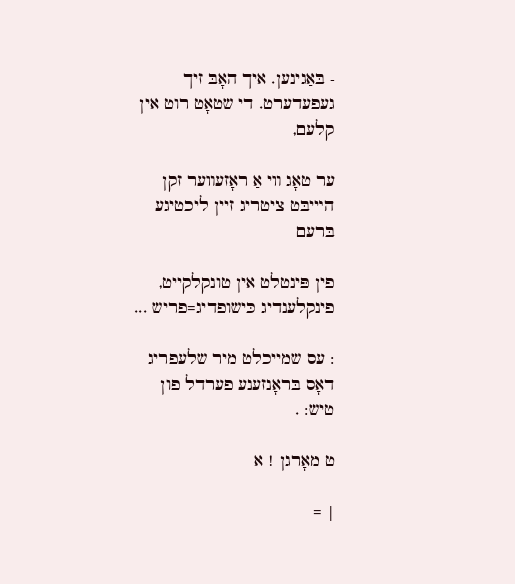- בּאַגינען. איך האָבּ זיך געפעדערט. די שטאָט רוט אין קלעם,

ער טאָג װי אַ ראָזעװער זקן הײיבּט ציטריג זיין ליכטיגע בּרעם

פין פּינטלט אין טונקלקייט, פינקלענדיג כּישופדיג=פריש ...

: עס שמייכלט מיר שלעפריג דאָס בּראָנזענע פערדל פון טיש: .

ט מאָרגן ! א

| =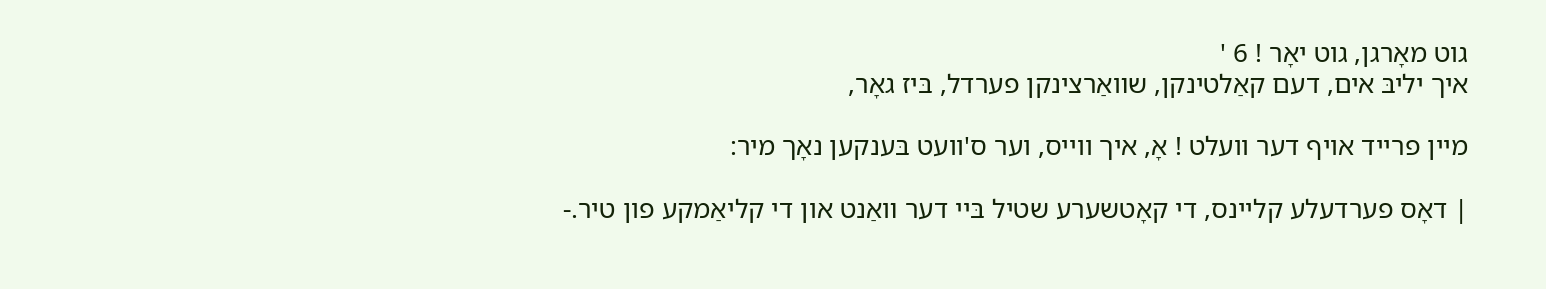גוט מאָרגן, גוט יאָר ! 6 '
איך יליבּ אים, דעם קאַלטינקן, שװאַרצינקן פערדל, בּיז גאָר,

מיין פרייד אויף דער וועלט ! אָ, איך ווייס, וער ס'וועט בּענקען נאָך מיר:

| דאָס פערדעלע קליינס, די קאָטשערע שטיל בּיי דער װאַנט און די קליאַמקע פון טיר.-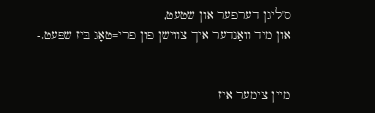ס'ליגן דערפער און שטעט,
און מיד װאַנדער איך צװישן פון פרי=טאָג בּיז שפּעט.-


מיין צימער איז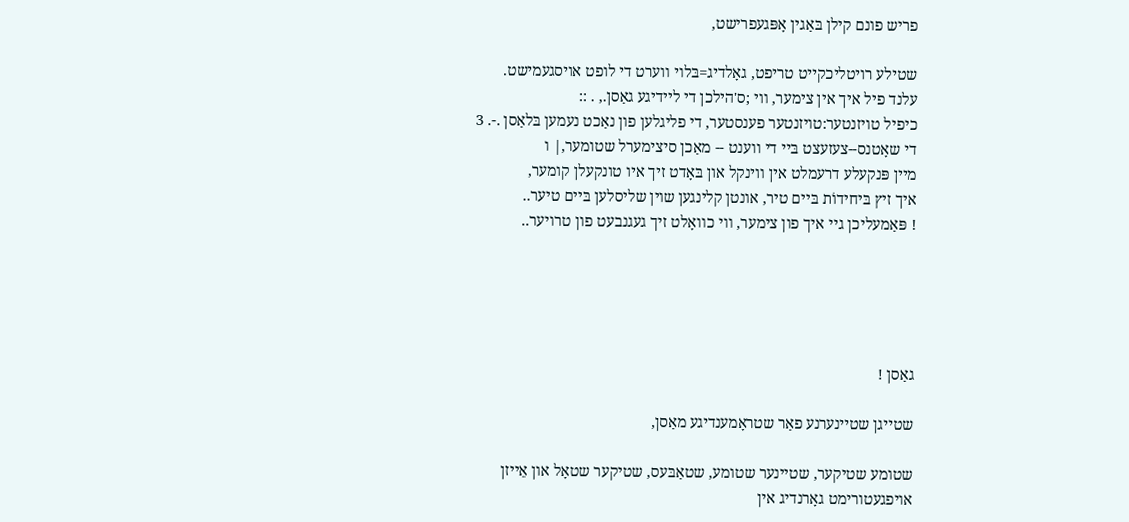פריש פונם קילן בּאַגין אָפּגעפרישט,

שטילע רויטליכקייט טריפט, גאָלדיג=בּלױ װערט די לופט אויסגעמישט.
עלנד פיל איך אין צימער, װי ;ס'הילכן די ליידיגע גאַסן., . ::
כיפיל טויזנטער:טויזנטער פענסטער, די פליגלען פון נאַכט נעמען בּלאַסן .-. 3
די שאָטנס--צעזעצט בּיי די ווענט -- מאַכן סיצימערל שטומער,| ו
מיין פּנקעלע דרעמלט אין װינקל און בּאָדט זיך איו טונקעלן קומער,
איך זיץ בּיחידוֹת בּיים טיר, אונטן קלינגען שוין שליסלען בּיים טיער..
! פּאַמעליכן גיי איך פון צימער, װי כװאָלט זיך געגנבעט פון טרויער..





גאַסן !

שטייגן שטיינערנע פאַר שטראָמענדיגע מאַסן,

שטומע שטיקער, שטיינער שטומע, שטאַבּעס, שטיקער שטאָל און אֵייזן
אויפגעטורימט גאָרנדיג אין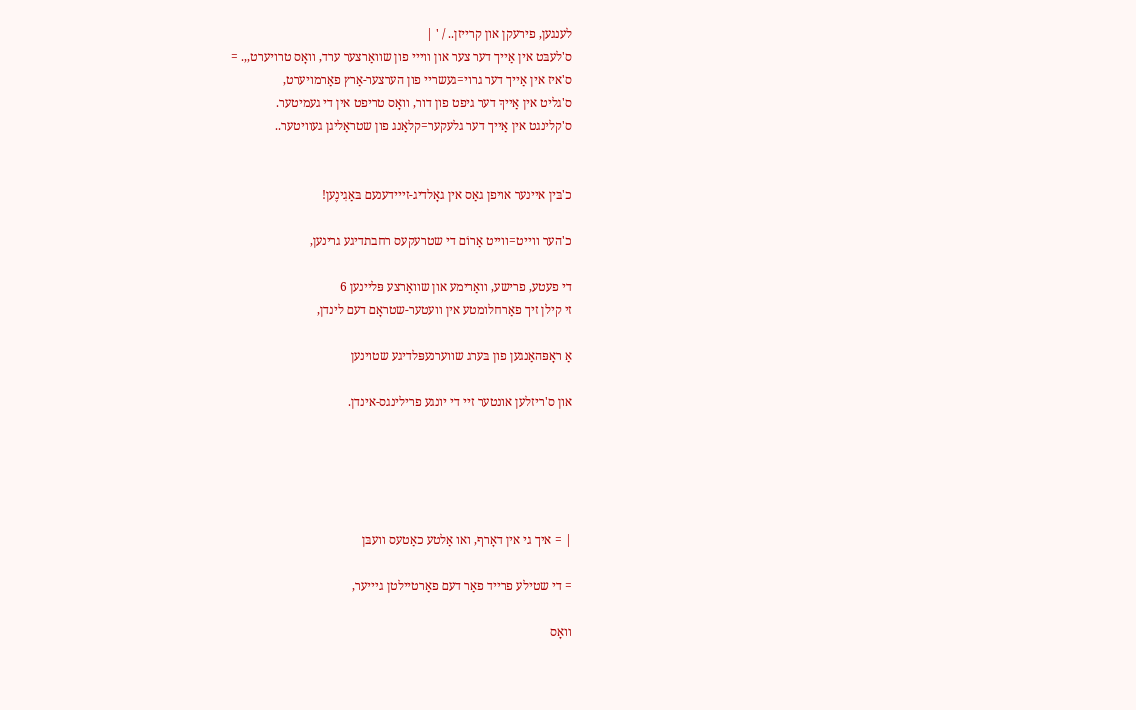לענגען, פירעקן און קרייזן.. / ' |
ס'לעבּט אין אַייך דער צער און װײי פון שװאַרצער ערד, װאָס טרויערט,,. =
ס'איז אין אַייך דער גרוי=געשריי פון הערצער-אַרץ פאַרמויערט,
ס'גליט אין אַייךְ דער גיפט פון דור, װאָס טריפט אין די געמיטער.
ס'קלינגט אין אַייך דער גלעקער=קלאַנג פון שטראַליגן געװיטער..


כ'בּין איינער אויפן גאַס אין גאָלדיג-זײידענעם בּאַגִינֶען!

כ'הער ווייט=ווייט אַרוֹם די שטרעקעס רחבתדיגע גרינען,

די פעטע, פרישע, װאַרימע און שװאַרצע פּליינען 6
זי קילן זיך פאַרחלומטע אין װעטער-שטראָם דעם לינדן,

אַ ראָפּהאַנגען פון בּערג שװערנעפּלדיגע שטוינען

און ס'ריזלען אונטער זיי די יונגע פרילינגס-אינדן.





| = איך גי אין דאָרף, ואו אַלטע כאַטעס װעבּן

= די שטילע פרייד פאַר דעם פאַרטיילטן גײיער,

װאָס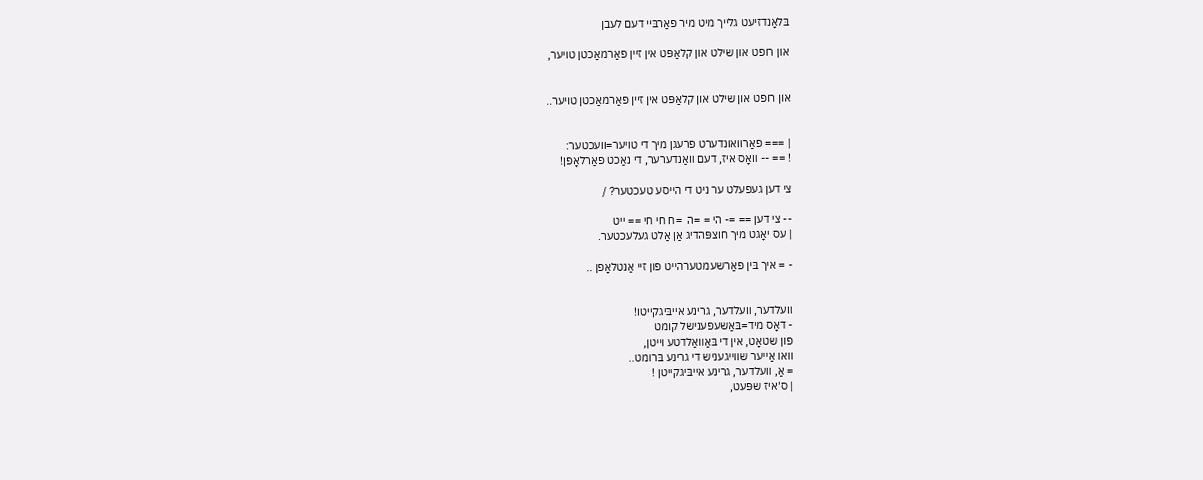בּלאָנדזיעט גלייך מיט מיר פאַרבּיי דעם לעבן

און רופט און שילט און קלאַפּט אין זיין פאַרמאַכטן טויער,


און רופט און שילט און קלאַפּט אין זיין פאַרמאַכטן טויער..


| === פאַרוואונדערט פרעגן מיך די טויער=וועכטער:
! == -- װאָס איז, דעם װאַנדערער, די נאַכט פאַרלאָפן!

צי דען געפעלט ער ניט די הייסע טעכטער? /

-- צי דען == =- הי = =ה  =ח חי חי == ייט
| עס יאָגט מיך חוצפּהדיג אַן אַלט געלעכטער.

- = איך בּין פאַרשעמטערהייט פון זיי אַנטלאָפן ..


װעלדער, װעלדער, גרינע אייבּיגקייטו!
- דאָס מיד=בּאַשעפענישל קומט
פון שטאָט, אין די בּאַװאַלדטע וייטן,
וואו אַייער שווייגעניש די גרינע בּרומט..
= אַ, װעלדער, גרינע אייבּיגקייטן !
| ס'איז שפּעט,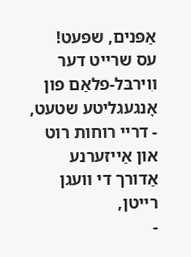אַפּנים, שפּעט!
עס שרייט דער װִירבּל-פלאַם פון אָנגעגליטע שטעט,
- דריי רוחות רוט און אַייזערנע אַדורך די װעגן רייטן,
-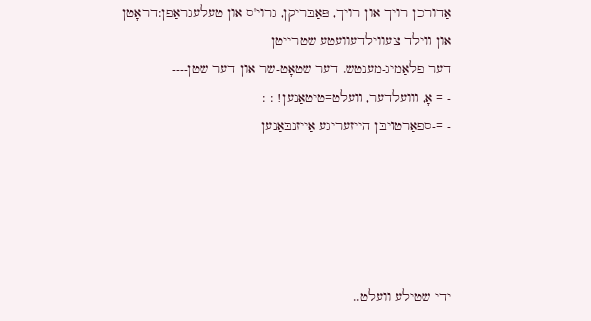אַדורכן רויך און רויך, פּאַבּריקן, גרוי'ס און טעלעגראַפן:דראָטן
און װילד צעווילדעוועטע שטרייטן
דער פלאַמיג-מענטש. דער שטאָט-שר און דער שטן----
- = אָ, װועלדער, װעלט=טיטאַנען! : :
- =-ספאַרטױבּן הייזעריגע אַייזנבּאַנען





ידי שטילע וועלט..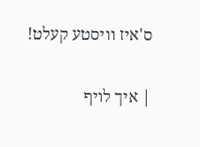ס'איז װיסטע קעלט!

| איך לויף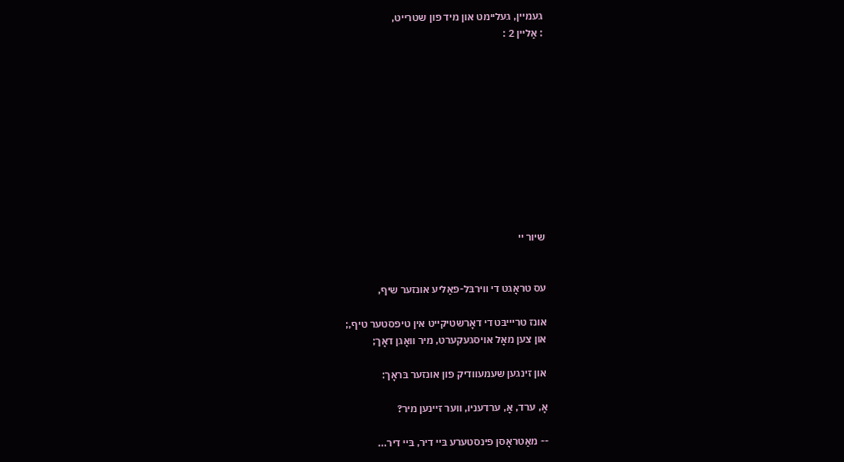געמיין, געליימט און מיד פון שטרייט,
: אַלײן 2 :











שיור יי


עס טראָגט די װירבּל-פאַליע אונזער שיף,

אונז טרײיבּט די דאָרשטיקײט אין טיפסטער טיף,;
און צען מאָל אויסגעקערט, מיר װאָגן דאָך;

און זינגען שעמעוודיק פון אונזער בּראָך:

אָ, ערד, אָ, ערדעניו, װער זיינען מיר?

-- מאַטראָסן פינסטערע בּיי דיר, בּיי דיר...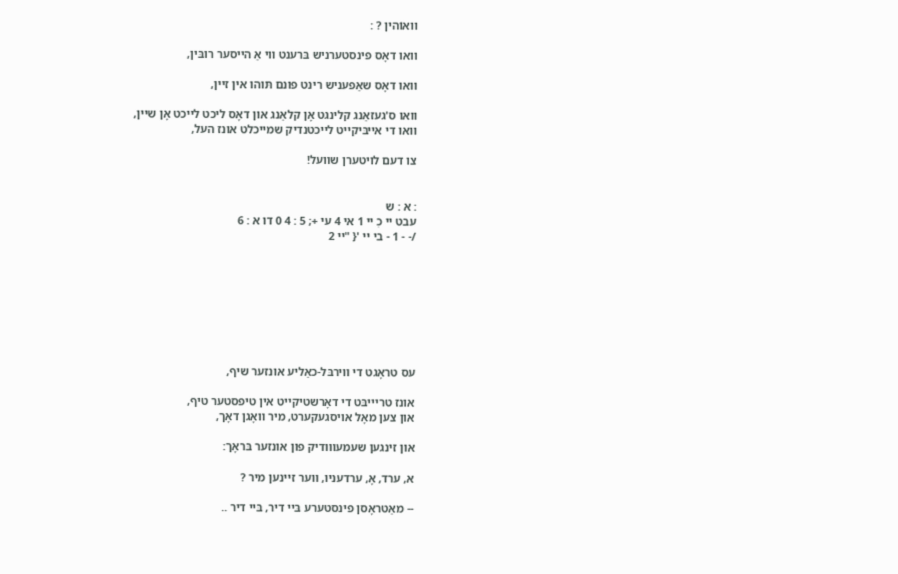וואוֹהין ? :

וואו דאָס פינסטערניש בּרענט װי אַ הייסער רובּין,

וואו דאָס שאַפעניש רינט פונם תּוהו אין זיין,

וואו ס'געזאַנג קלינגט אָן קלאַנג און דאָס ליכט לייכט אָן שיין,
וואו די אייבּיקייט לייכטנדיק שמייכלט אונז העל,

צו דעם לויטערן שװעל!


: א : ש
עבט יי כִ יי 1 אי 4 עי +; 5 : 4 0 דו א : 6
/- - 1 - בי יי '{ "יי 2








עס טראָגט די װירבּל-כאַליע אונזער שיף,

אונז טרײיבּט די דאָרשטיקײט אין טיפסטער טיף,
און צען מאָל אויסגעקערט, מיר װאָגן דאָך,

און זינגען שעמעװודיק פון אונזער בּראָך:

א, ערד, אָ, ערדעניו, װער זיינען מיר ?

-- מאַטראָסן פינסטערע בּיי דיר, בּיי דיר ..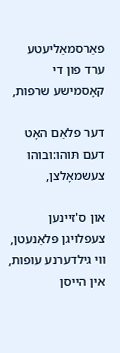פאַרסמאַליעטע ערד פון די קאָסמישע שרפות,

דער פלאַם האָט דעם תּוהו:ובוהו צעשמאָלצן,

און ס'זיינען צעפלויגן פּלאַנעטן, װי גילדערנע עופות,
אין הייסן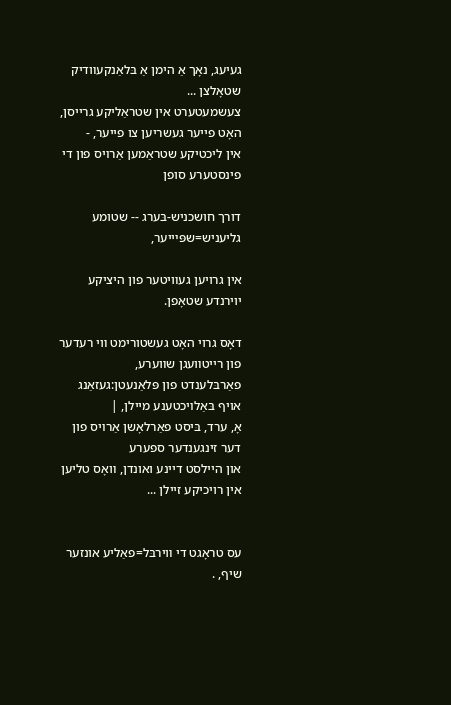געיעג, נאָך אַ הימן אַ בּלאַנקעװדיק שטאָלצן ...
צעשמעטערט אין שטראַליקע גרייסן, האָט פייער געשריען צו פייער, -
אין ליכטיקע שטראַמען אַרױס פון די פינסטערע סופן

דורך חושכניש-בּערג -- שטומע גליעניש=שפּײיער,

אין גרויען געװיטער פון היציקע יוירנדע שטאָפן.

דאָס גרוי האָט געשטורימט װי רעדער פון רייטװעגן שװערע,
פאַרבּלענדט פון פּלאַנעטן:געזאַנג אויף בּאַלױכטענע מיילן, |
אָ, ערד, בּיסט פאַרלאָשן אַרױס פון דער זינגענדער ספערע
און היילסט דיינע ואונדן, װאָס טליען אין רויכיקע זיילן ...


עס טראָגט די װירבּל=פאַליע אונזער שיף, .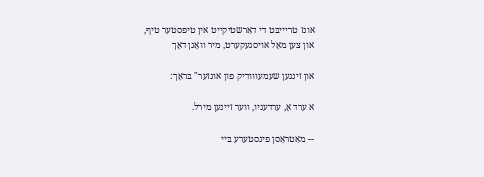אונז טרײיבּט די דאַרשטיקײט אין טיפסטער טיף,
און צען מאָל אויסגעקערט, מיר װאָגן דאָך

און זינגען שעמעװודיק פון אונזער" בּראָך:

א ערד אָ, ערדעניו, װער זיינען מירל.

-- מאַטראָסן פינסטערע בּיי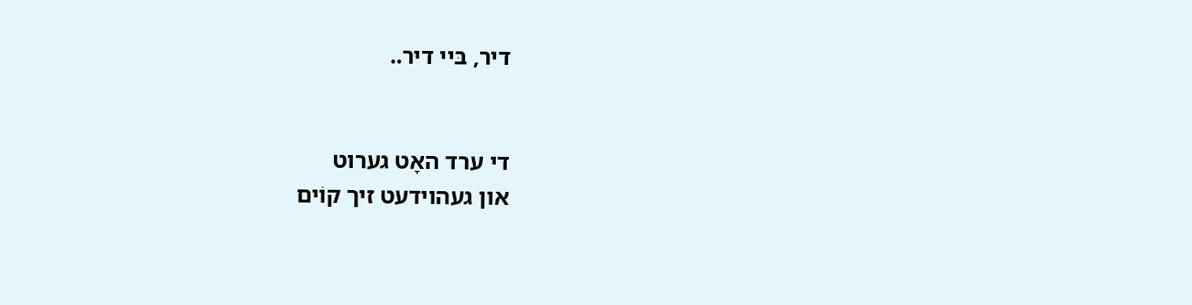דיר, בּיי דיר..


די ערד האָט גערוט
און געהוידעט זיך קוֹים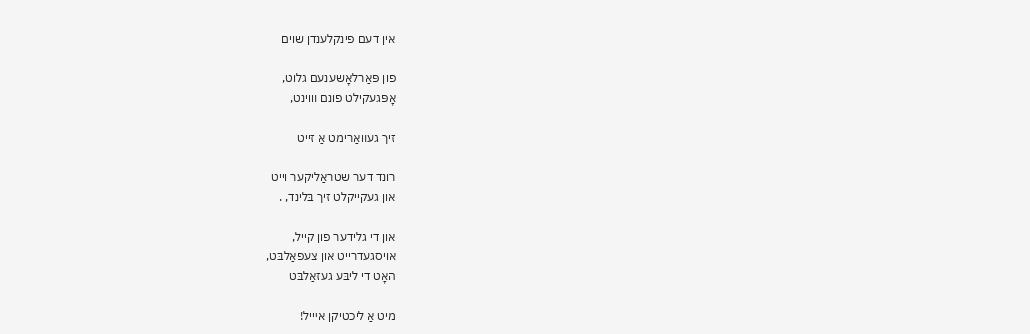אין דעם פינקלענדן שוים

פון פּאַרלאָשענעם גלוט,
אָפּגעקילט פונם װוינט,

זיך געװאַרימט אַ זייט

רונד דער שטראַליקער וייט
און געקייקלט זיך בּלינד, .

און די גלידער פון קייל,
אויסגעדרייט און צעפאַלבּט,
האָט די ליבּע געזאַלבּט

מיט אַ ליכטיקן אײיל!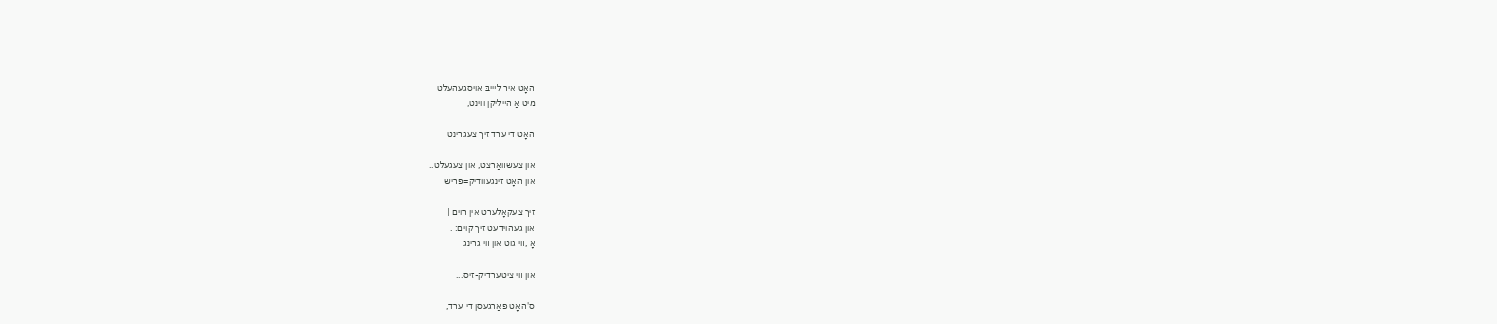האָט איר לײיבּ אויסגעהעלט
מיט אַ הײליקן ווינט,

האָט די ערד זיך צעגרינט

און צעשװאַרצט, און צעגעלט..
און האָט זינגעוודיק=פריש

זיך צעקאָלערט אין רוים |
און געהוידעט זיך קוים: .
אָ ,װי גוט און װי גרינג

און װי ציטערדיק-זיס...

ס'האָט פאַרגעסן די ערד,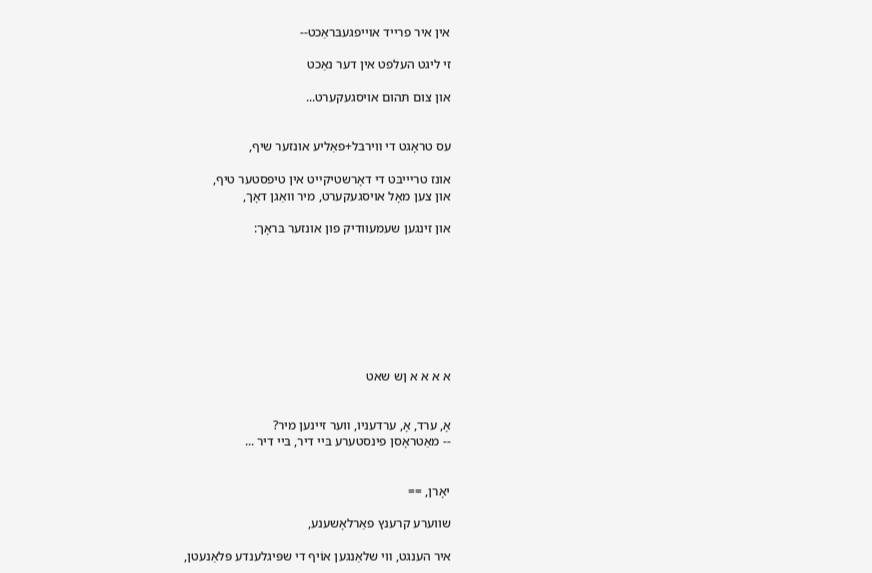אין איר פרייד אױיפגעבּראַכט--

זי ליגט העלפט אין דער נאַכט

און צום תּהום אויסגעקערט...


עס טראָגט די װירבּל+פאַליע אונזער שיף,

אונז טרײיבּט די דאָרשטיקײט אין טיפסטער טיף,
און צען מאָל אויסגעקערט, מיר װאַגן דאָך,

און זינגען שעמעוודיק פון אונזער בּראָך:








א א א א ןש שאט


אָ, ערד, אָ, ערדעניו, װער זיינען מיר?
-- מאַטראָסן פינסטערע בּיי דיר, בּיי דיר ...


יאָרן, ==

שווערע קרענץ פאַרלאָשענע,

איר הענגט, װי שלאַנגען אוֹיף די שפּיגלענדע פּלאַנעטן,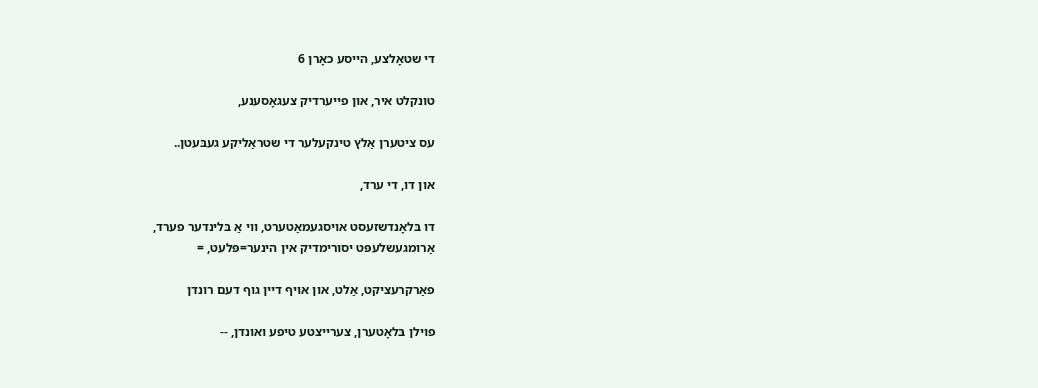די שטאָלצע, הייסע כאָרן 6

טונקלט איר, און פייערדיק צעגאָסענע,

עס ציטערן אַלץ טינקעלער די שטראַליקע געבּעטן..

און דו, די ערד,

דו בּלאָנדשזעסט אויסגעמאַטערט, װי אַ בּלינדער פערד,
אַרומגעשלעפּט יסורימדיק אין הינער=פּלעט, =

פאַרקרעציקט, אַלט, און אויף דיין גוף דעם רונדן

פוילן בּלאָטערן, צערייצטע טיפע ואונדן, --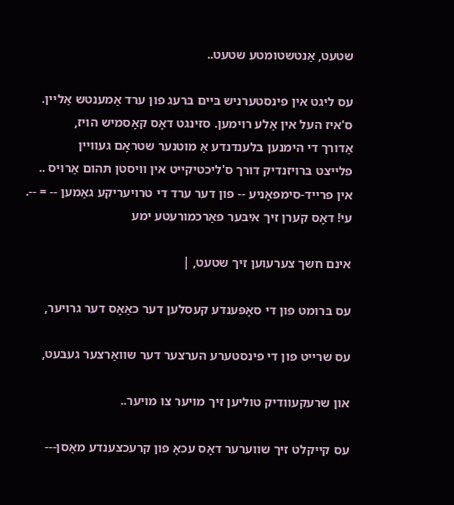שטעט, אַנטשטומטע שטעט..

עס ליגט אין פינסטערניש בּיים בּרעג פון ערד אַמענטש אַלײן.
ס'איז העל אין אַלע רוימען. סזינגט דאָס קאָסמיש הויז,
אַדורך די הימנען בּלענדנדע אַ מוטנער שטראָם געװיין
פלייצט בּרויזנדיק דורך ס'ליכטיקייט אין װיסטן תּהום אַרױס ..
אין פרייד-סימפאָניע -- פון דער ערד די טרויעריקע גאַמען -- = --.
עי! דאָס קערן זיך איבּער פאַרכמורעטע ימע

אינם חשך צערעוען זיך שטעט, |

עס בּרומט פון די סאָפּענדע קעסלען דער כאַאָס דער גרויער,

עס שרייט פון די פינסטערע הערצער דער שװאַרצער געבּעט,

און שרעקעוודיק טוליען זיך מויער צו מויער..

עס קייקלט זיך שװערער דאָס עכאָ פון קרעכצענדע מאַסן---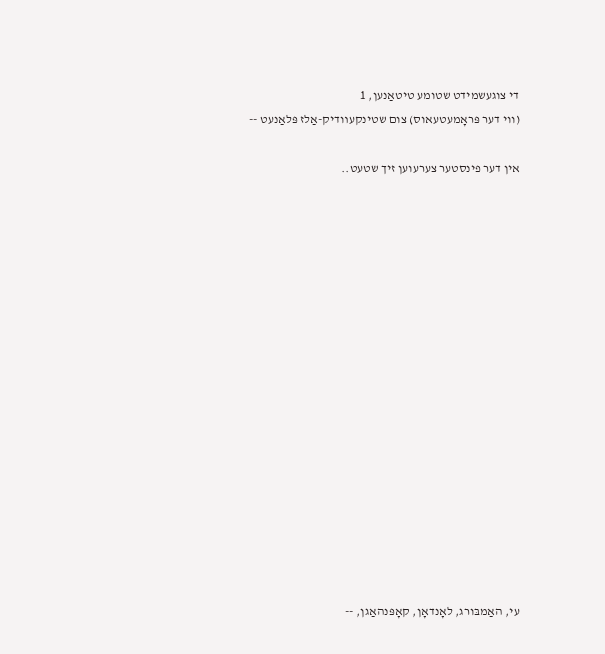די צוגעשמידט שטומע טיטאַנען, 1
(ווי דער פּראָמעטעאוס) צום שטינקעװדיק-אַלז פּלאַנעט --

אין דער פינסטער צערעוען זיך שטעט..

















עי, האַמבּורג, לאָנדאָן, קאָפּנהאַגן, --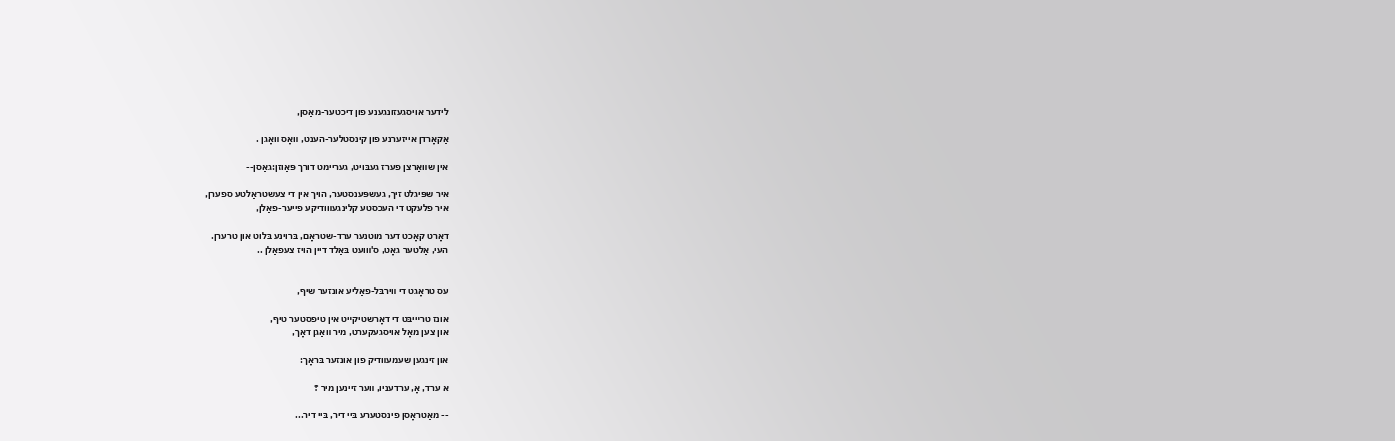לידער אויסגעזונגענע פון דיכטער-מאַסן,

אַקאָרדן אייזערנע פון קינסטלער-הענט, װאָס װאָגן .

אין שװאַרצן פערז געבּויט, געריימט דורך פּאַוזן:גאַסן--

איר שפּיגלט זיך, געשפּענסטער, הויך אין די צעשטראַלטע ספערן,
איר פלעקט די העכסטע קלינגעװודיקע פייער-פאַלן,

דאָרט קאָכט דער מוטנער ערד-שטראָם, בּרוינע בּלוט און טרערן.
העי, אַלטער גאָט, ס'װועט בּאַלד דיין הויז צעפאַלן ..


עס טראָגט די װירבּל-פאַליע אונזער שיף,

אונז טרײיבּט די דאָרשטיקײט אין טיפסטער טיף,
און צען מאָל אויסגעקערט, מיר װאַגן דאָך,

און זינגען שעמעװדיק פון אונזער בּראָך:

א ערד, אָ, ערדעניו, װער זיינען מיר ?

-- מאַטראָסן פינסטערע בּיי דיר, בּיי דיר...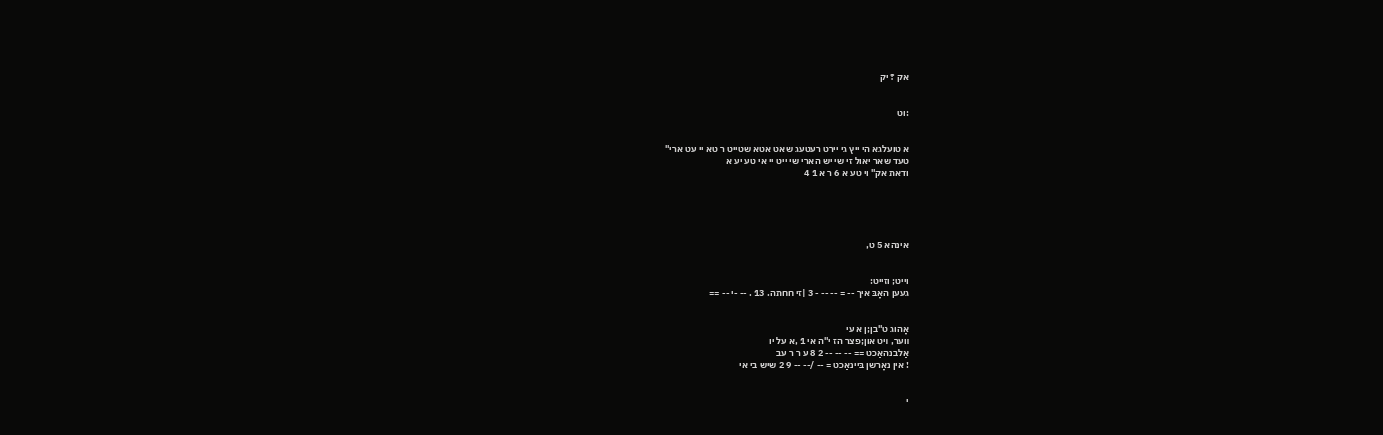אק ? יק


:וט


א טועלגא הי ייץ גי יירט רעטעג שאט אטא שטייט ר טא יי עט ארי"
טעד שאר יאול זי שי יש הארי שי ייט יי אי טע יע א
ודאת אק" וי טע א 6 ר א 1 4





אינהא 5 ט,


וייט; וזייט:
געען האָבּ איך -- = -- -- - 3 |זי חחתה. 13 . -- -י -- ==


אָהוג ט"בן;ן א עי
װער, ױט און;פצר הז י"ה אי 1 ,א על יו
אַלבנהאַכט == -- -- -- 2 8 ע ר ר עב
! אין נאָרשן בּיינאַכט = -- /-- -- 9 2 שיש בי אי


י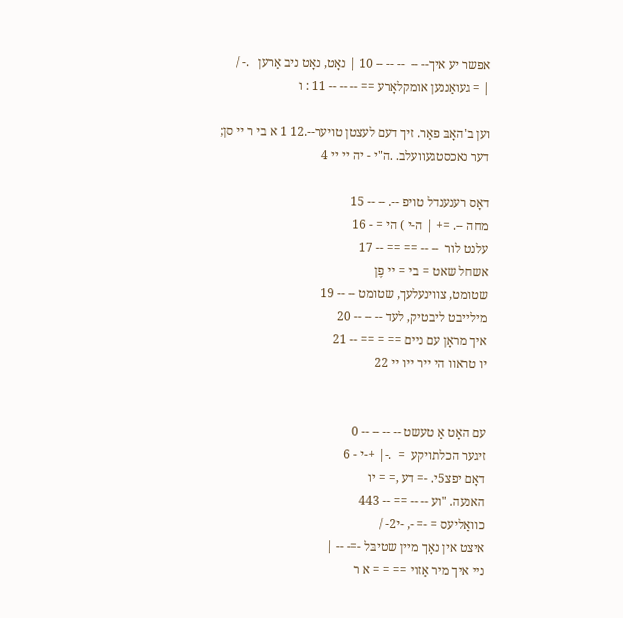אפשר יע איך-- --  -- -- -- 10 | נאָט, נאָט ניב אַרען   .- /
| = געואַננען אומקלאָרע == -- -- -- 11 : ו

וען ב'האָבּ פאַר. זיך דעם לעצטן טויער--.12 1 א בי ר יי סן;
דער נאכסטגעװעלב. .ה"י - יה יי יי 4

דאָס רענענדל טויפ --. -- -- 15
מחה --. =+ | ה-י ) הי = - 16
עלנט לור  -- -- == == -- 17
אשחל שאט = בי = יי פֶן
שטומט, צװינעלעך, שטומט -- -- 19
מילייבט ליבטיק, לעד -- -- -- 20
איך מראָן עם ניים == = == -- 21
יו טראוו הי ייר ייו יי 22


עם האָט אַ טעשט -- -- -- -- 0
זיגער הכלתויקע  =  .-| +-י - 6
דאָם יפצ5י. -= דע ,= = יו
האנעה. "וע -- -- == -- 443
כװאַליעס = -= -, -י2- /
איצט אין נאָך מײן שטיבּל -=- -- |
ניי איך מיר אַזױ == = = א ר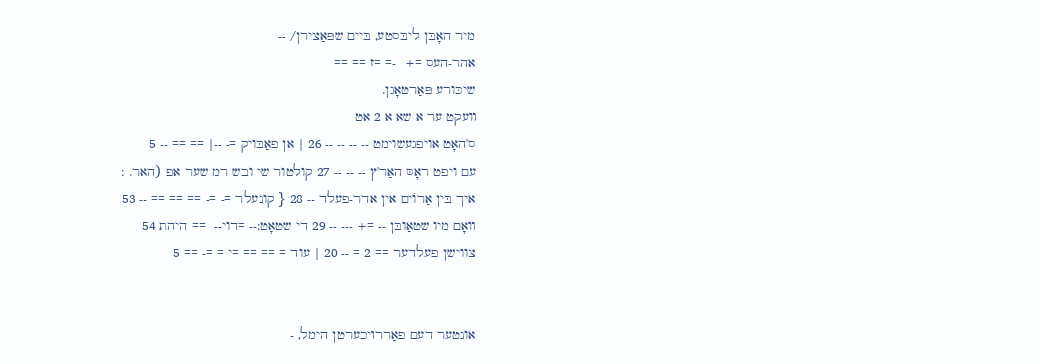מיר האָבּן ליבּסטע, בּיים שפּאַצירן/ --
אהר-העס =+  -= =ז == ==
שיכּורע פּאַרטאָגן.
װעקט ער א שא א 2 אט
ס'האָט אויפגעשוימט -- -- -- -- 26 | אן פאַבּויק =- --| == == -- 5
עם ויפט ראָסּ האַר'ץ -- -- -- 27 קולטור שי ובש רמ שער אפ (האר. :
איך בּין אַרוֹים אין אדר-פעלד -- 28 { קונעלר =- =- == == == -- 53
װאָם מיו שטאַובּן -- =+ --- -- 29 די שטאָט:-- =דוי--  == היהת 54
צווישן פעלדער == 2 = -- 20 | עוד = == == =י = =- == 5


אונטער דעם פאַררױכערטן הימל, -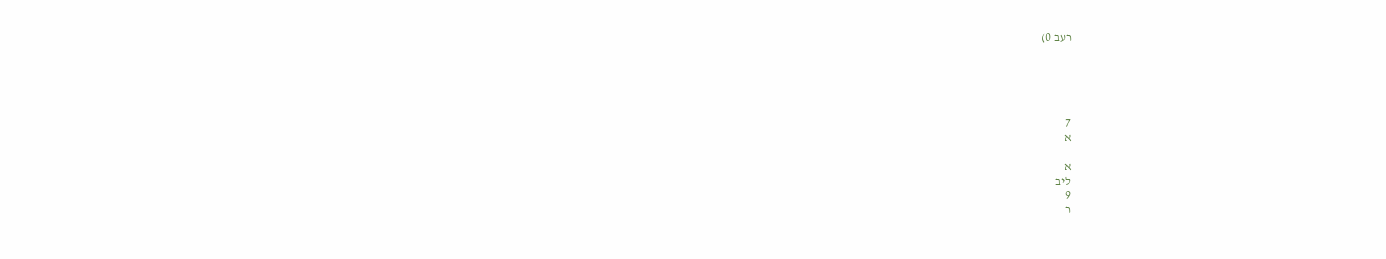רעב 0)





7
א

א
ליב
9
ר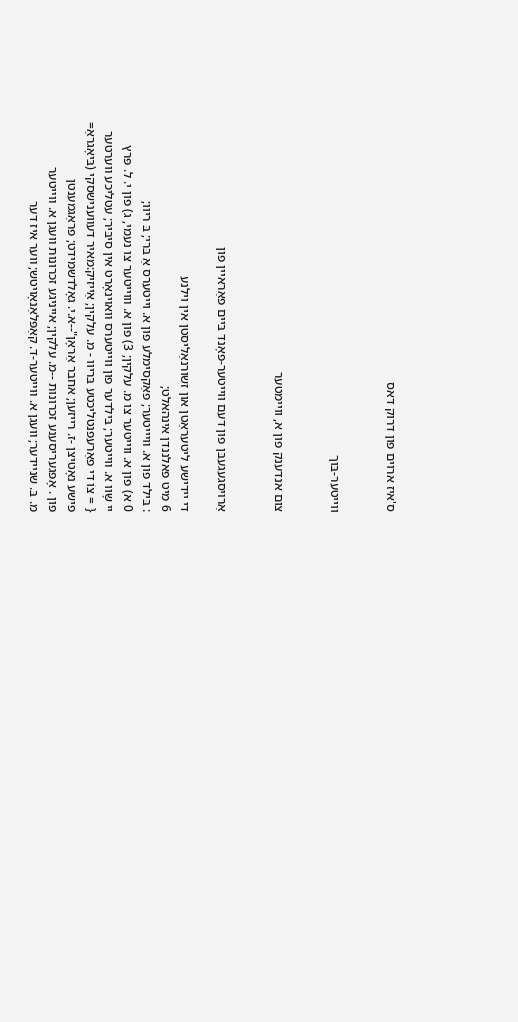ס'איז ארוים פון דרוק דאס


ווייטער-בּוך


צום אנדענק פון א, וויימטער


אַרױסגעגעבּן פון דעם ווייטער-פאָנד בּיים פאַראיין פון

די יידישע ליטעראַטן און זשורנאַליסטן אין וילנע
6 מיט פאלננדן אינהאלט;
: בּילד פון א. װײיטער; פאַקסימלע פון א. וייטערס אַ בּרי; בּ ריוו;
0 א) פון א. ווייטער צו מ. עלקין; 3) פון א. װוייטער צו נעמי, ג) פון י. ל. פּרץ
יי שָּוו א. װײטער; בּילדער פון ווייטערס װאױנאָרט אין סיבּיר; עטליכע װערטער
{ = צוֹ די פאַרעפנטליכטע בּריוו - מ. עלקין; אַייזיק:מאיר דעװענישסקי (בּיאָגראַ=
פישע נאָטיצן -ז. רייזען; אחבר אַראָן"--א.י. גאָלדשמידט; פראַגמענטן
פון . אָפּגעריסענע זכרונות --מ. עלקין; אייניגע זכרונות װעגן א. װײטער
מ. בּ. שניידער; װעגן א. װײטער-ד. קאַפּלאַנאָויטש; װער איז דער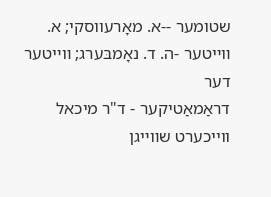שטומער --א. מאָרעווסקי; א. װײטער -ה. ד. נאָמבּערג; װײטער דער
דראַמאַטיקער - ד"ר מיכאל ווייכערט שװײגן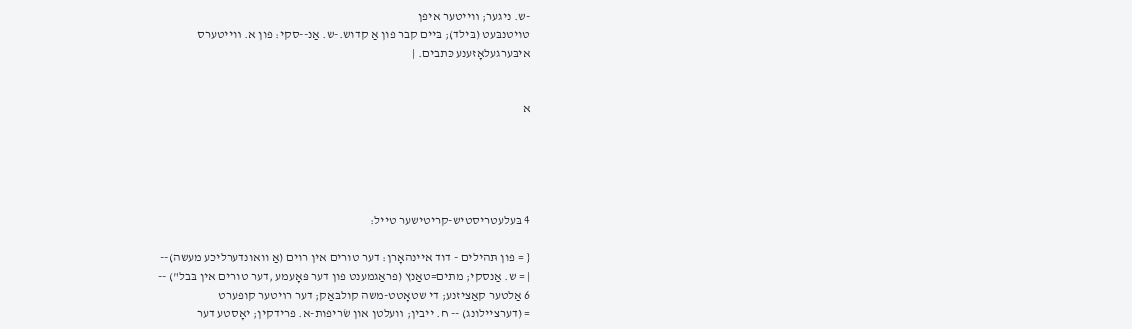-ש. ניגער; װייטער איפן
טויטנבּעט (בּילד); בּיים קבר פון אַ קדוש.-ש. אַנ--סקי: פון א. װייטערס
איבּערגעלאָזענע כּתבים. |


א





4 בּעלעטריסטיש-קריטישער טייל:

{ = פון תּהילים - דוד איינהאָרן: דער טורים אין רוים (אַ וואונדערליכע מעשה)--
| = ש. אַנסקי; מתים=טאַנץ (פראַגמענט פון דער פּאָעמע ,דער טורים אין בּבל") --
6 אַלטער קאַציזנע; די שטאָטט-משה קולבּאַק; דער רױטער קופערט
= (דערציילונג) -- ח. ייבין; װעלטן און שׂריפות-א. פרידקין; יאָסטע דער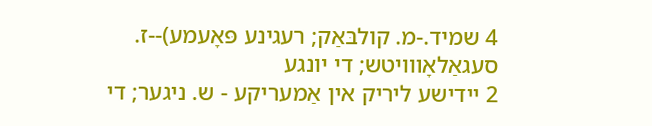4 שמיד.-מ. קולבּאַק; רעגינע פּאָעמע)--ז. סעגאַלאָװויטש; די יונגע
2 יידישע ליריק אין אַמעריקע - ש. ניגער; די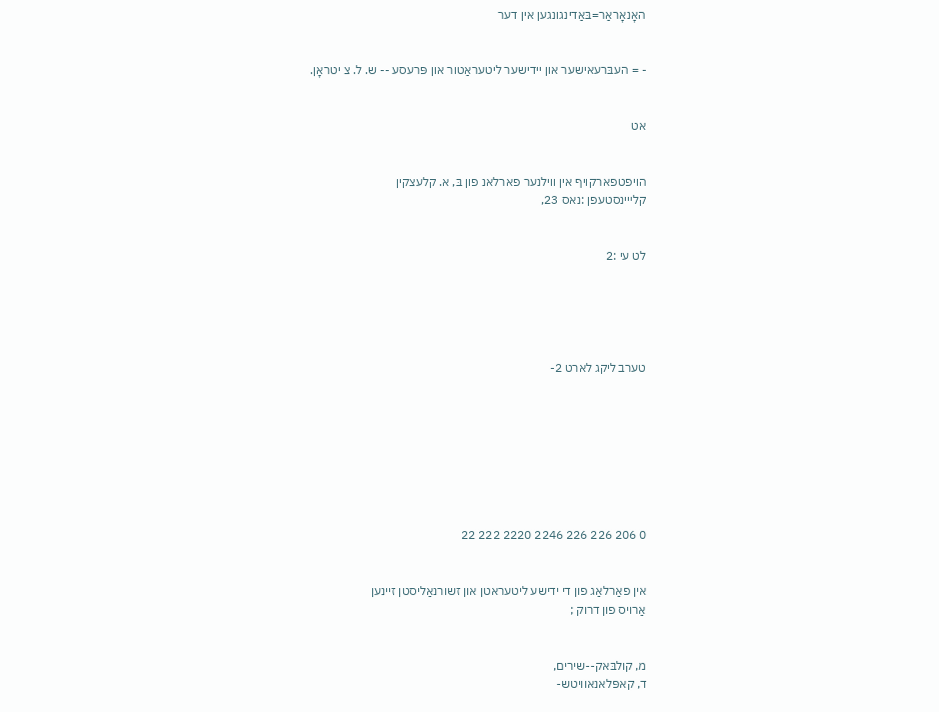האָנאָראַר=בּאַדינגונגען אין דער


- = העבּרעאישער און יידישער ליטעראַטור און פּרעסע -- ש. ל. צ יטראָן.


אט


הויפטפארקויף אין ווילנער פארלאנ פון בּ, א. קלעצקין
קלײינסטעפן :נאס 23,


לט עי :2





טערב ליקג לארט 2-








0 206 226 226 2246 2220 222 22


אין פאַרלאַג פון די ידישע ליטעראטן און זשורנאַליסטן זיינען
אַרױס פון דרוק ;


מ, קולבּאק--שירים,
ד, קאפּלאנאוויטש-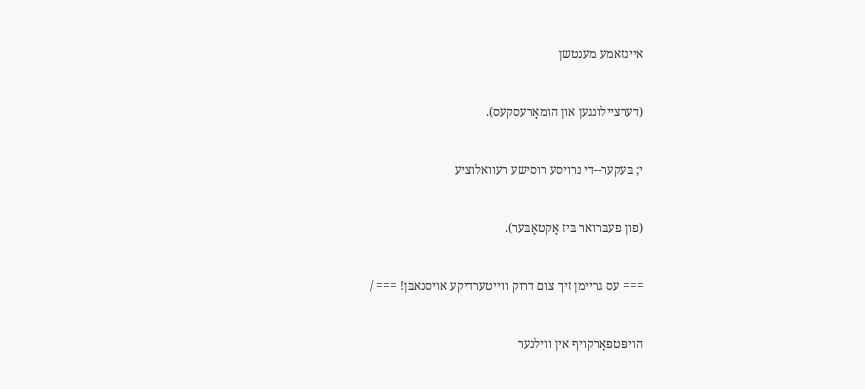איינזאמע מענטשן


(דערציילונגען און הומאָרעסקעס).


י; בּעקער--די נרויסע רוסישע רעוואלוציע


(פון פעבּרואר בּיז אָקטאָבּער).


=== עס גריימן זיך צום דרוק װייטערדיקע אױסנאבּן! === /


הױפּטפאַרקױף אין ווילנער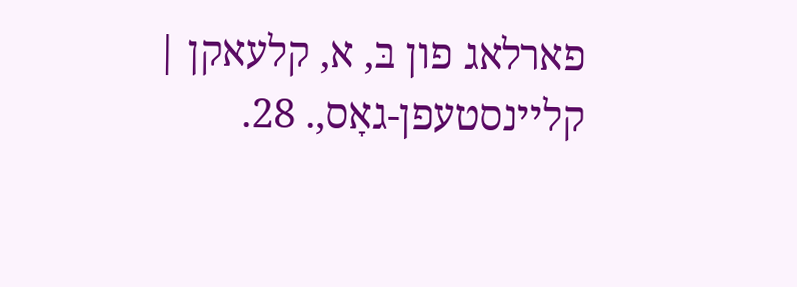פארלאג פון בּ, א, קלעאקן |
קליינסטעפן-גאָס,. 28.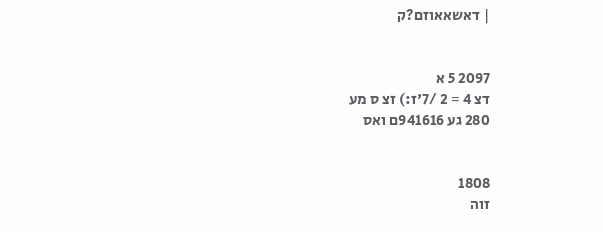| דאשאאוזם?ק


2097 5 א
דצ 4 = 2 /7'ז:) זצ ס מע
280 גע 941616ם ואס


1808
זוה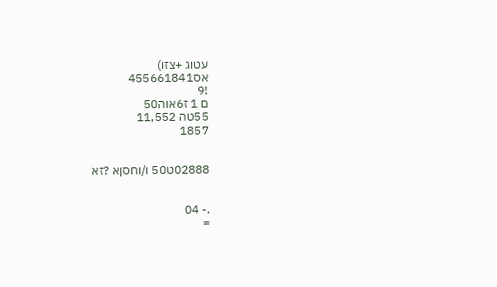עטוג +צזו)
אס455661841
!9
ם 1 ז6אוה50
55טה 11,552
1857


02888ט50 ו/וחסןא ?זא


.- 04
=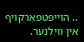.. הױיפּטפאַרקױף אין ווילנער.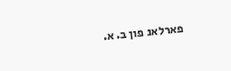פארלאנ פון ב. א.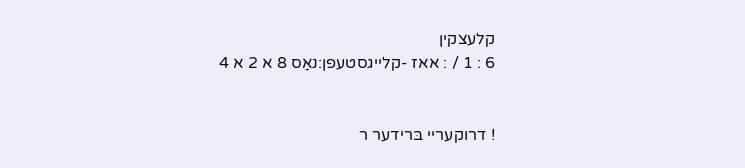קלעצקין
6 : 1 / : אאז -קלייגסטעפן:נאַס 8 א 2 א 4


! דרוקעריי בּרידער ר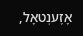אָזֶענְטאָל,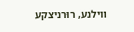װילנע, רוּרניצקע